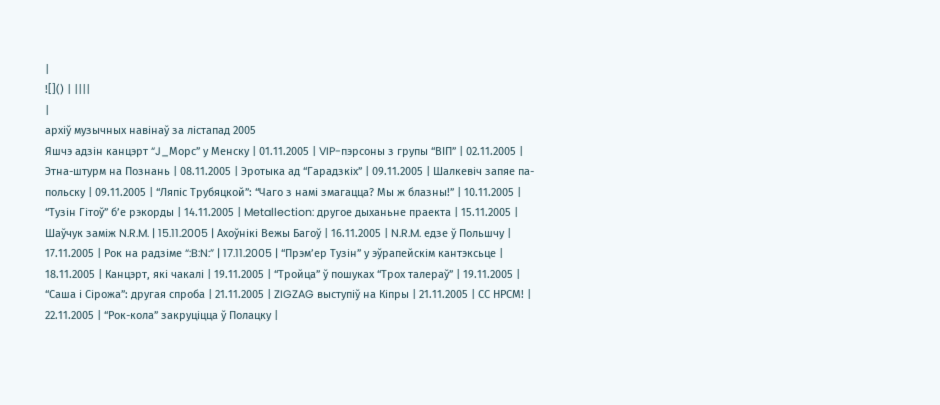|
![]() | ||||
|
архіў музычных навінаў за лістапад 2005
Яшчэ адзін канцэрт “J_Морс” у Менску | 01.11.2005 | VIP-пэрсоны з групы “ВІП” | 02.11.2005 | Этна-штурм на Познань | 08.11.2005 | Эротыка ад “Гарадзкіх” | 09.11.2005 | Шалкевіч запяе па-польску | 09.11.2005 | “Ляпіс Трубяцкой”: “Чаго з намі змагацца? Мы ж блазны!” | 10.11.2005 | “Тузін Гітоў” б’е рэкорды | 14.11.2005 | Metallection: другое дыханьне праекта | 15.11.2005 | Шаўчук заміж N.R.M. | 15.11.2005 | Ахоўнікі Вежы Багоў | 16.11.2005 | N.R.M. едзе ў Польшчу | 17.11.2005 | Рок на радзіме “:B:N:” | 17.11.2005 | “Прэм’ер Тузін” у эўрапейскім кантэксьце | 18.11.2005 | Канцэрт, які чакалі | 19.11.2005 | “Тройца” ў пошуках “Трох талераў” | 19.11.2005 | “Саша і Сірожа”: другая спроба | 21.11.2005 | ZIGZAG выступіў на Кіпры | 21.11.2005 | СС НРСМ! | 22.11.2005 | “Рок-кола” закруціцца ў Полацку |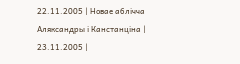22.11.2005 | Новае аблічча Аляксандры і Канстанціна | 23.11.2005 |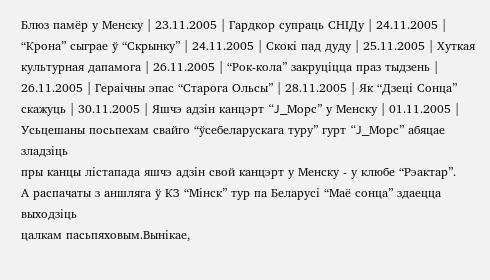Блюз памёр у Менску | 23.11.2005 | Гардкор супраць СНІДу | 24.11.2005 | “Крона” сыграе ў “Скрынку” | 24.11.2005 | Скокі пад дуду | 25.11.2005 | Хуткая культурная дапамога | 26.11.2005 | “Рок-кола” закруціцца праз тыдзень | 26.11.2005 | Гераічны эпас “Старога Ольсы” | 28.11.2005 | Як “Дзеці Сонца” скажуць | 30.11.2005 | Яшчэ адзін канцэрт “J_Морс” у Менску | 01.11.2005 |
Усьцешаны посьпехам свайго “ўсебеларускага туру” гурт “J_Морс” абяцае зладзіць
пры канцы лістапада яшчэ адзін свой канцэрт у Менску - у клюбе “Рэактар”.
А распачаты з аншляга ў КЗ “Мінск” тур па Беларусі “Маё сонца” здаецца выходзіць
цалкам пасьпяховым.Вынікае,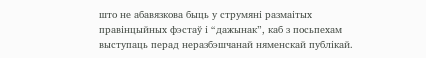што не абавязкова быць у струмяні размаітых правінцыйных фэстаў і “дажынак”, каб з посьпехам выступаць перад неразбэшчанай няменскай публікай.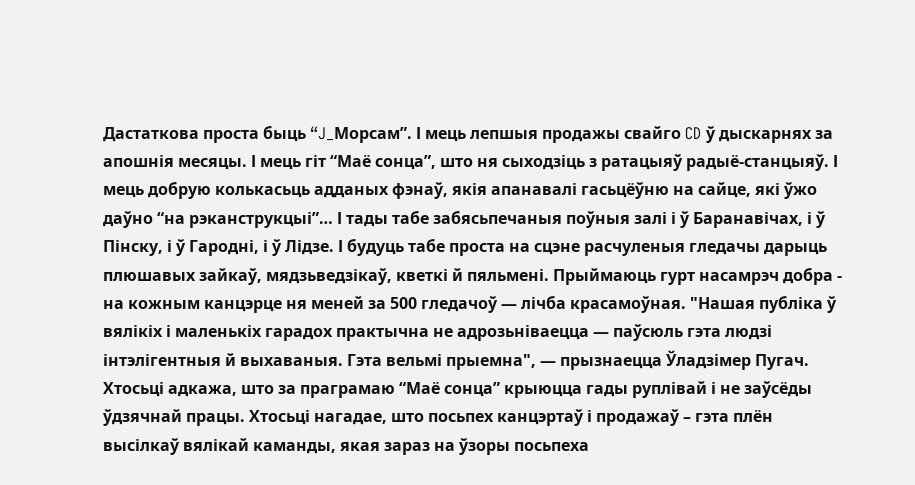Дастаткова проста быць “J_Морсам”. І мець лепшыя продажы свайго CD ў дыскарнях за апошнія месяцы. І мець гіт “Маё сонца”, што ня сыходзіць з ратацыяў радыё-станцыяў. І мець добрую колькасьць адданых фэнаў, якія апанавалі гасьцёўню на сайце, які ўжо даўно “на рэканструкцыі”… І тады табе забясьпечаныя поўныя залі і ў Баранавічах, і ў Пінску, і ў Гародні, і ў Лідзе. І будуць табе проста на сцэне расчуленыя гледачы дарыць плюшавых зайкаў, мядзьведзікаў, кветкі й пяльмені. Прыймаюць гурт насамрэч добра - на кожным канцэрце ня меней за 500 гледачоў — лічба красамоўная. "Нашая публіка ў вялікіх і маленькіх гарадох практычна не адрозьніваецца — паўсюль гэта людзі інтэлігентныя й выхаваныя. Гэта вельмі прыемна", — прызнаецца Ўладзімер Пугач. Хтосьці адкажа, што за праграмаю “Маё сонца” крыюцца гады руплівай і не заўсёды ўдзячнай працы. Хтосьці нагадае, што посьпех канцэртаў і продажаў – гэта плён высілкаў вялікай каманды, якая зараз на ўзоры посьпеха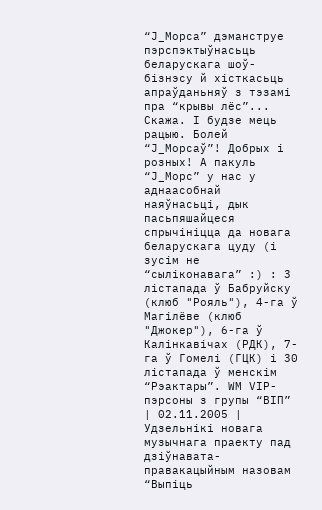“J_Морса” дэманструе пэрспэктыўнасьць беларускага шоў-бізнэсу й хісткасьць апраўданьняў з тэзамі пра “крывы лёс”... Скажа. І будзе мець рацыю. Болей “J_Морсаў”! Добрых і розных! А пакуль “J_Морс” у нас у аднаасобнай наяўнасьці, дык пасьпяшайцеся спрычініцца да новага беларускага цуду (і зусім не “сыліконавага” :) : 3 лістапада ў Бабруйску (клюб "Рояль"), 4-га ў Магілёве (клюб "Джокер"), 6-га ў Калінкавічах (РДК), 7-га ў Гомелі (ГЦК) і 30 лістапада ў менскім “Рэактары”. WM VIP-пэрсоны з групы “ВІП” | 02.11.2005 |
Удзельнікі новага музычнага праекту пад дзіўнавата-правакацыйным назовам
“Выпіць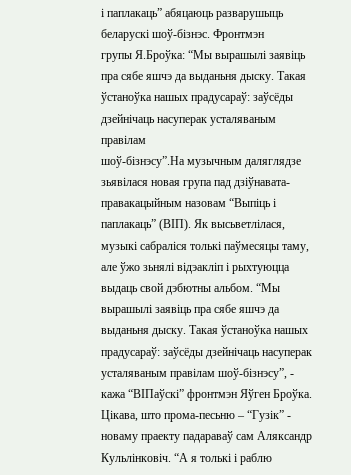і паплакаць” абяцаюць разварушыць беларускі шоў-бізнэс. Фронтмэн
групы Я.Броўка: “Мы вырашылі заявіць пра сябе яшчэ да выданьня дыску. Такая
ўстаноўка нашых прадусараў: заўсёды дзейнічаць насуперак усталяваным правілам
шоў-бізнэсу”.На музычным даляглядзе зьявілася новая група пад дзіўнавата-правакацыйным назовам “Выпіць і паплакаць” (ВІП). Як высьветлілася, музыкі сабраліся толькі паўмесяцы таму, але ўжо зьнялі відэакліп і рыхтуюцца выдаць свой дэбютны альбом. “Мы вырашылі заявіць пра сябе яшчэ да выданьня дыску. Такая ўстаноўка нашых прадусараў: заўсёды дзейнічаць насуперак усталяваным правілам шоў-бізнэсу”, - кажа “ВІПаўскі” фронтмэн Яўген Броўка. Цікава, што прома-песьню – “Гузік” - новаму праекту падараваў сам Аляксандр Кульлінковіч. “А я толькі і раблю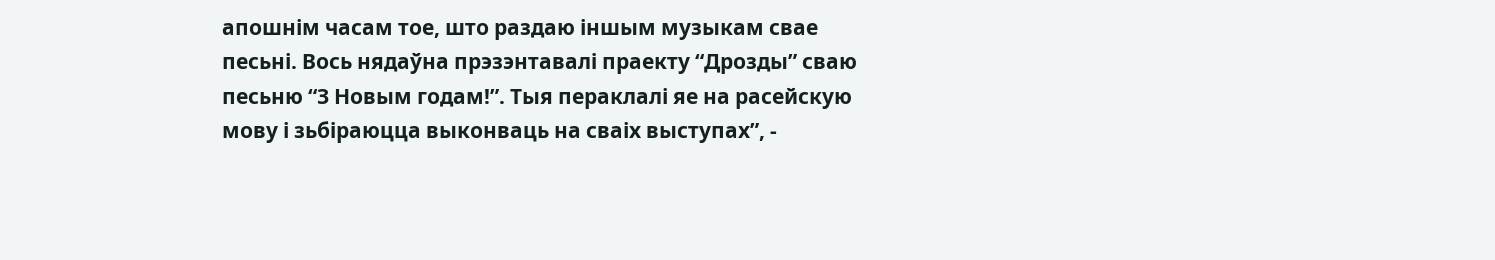апошнім часам тое, што раздаю іншым музыкам свае песьні. Вось нядаўна прэзэнтавалi праекту “Дрозды” сваю песьню “З Новым годам!”. Тыя пераклалі яе на расейскую мову і зьбiраюцца выконваць на сваіх выступах”, -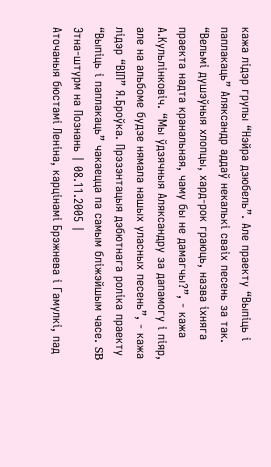кажа лідэр групы “Нэйра дзюбель”. Але праекту “Выпіць і паплакаць” Аляксандр аддаў некалькі сваіх песень за так. “Вельмі душэўныя хлопцы, хард-рок граюць, назва іхняга праекта надта кранальная, чаму бы не дамагчы?”, - кажа А.Кульлінковіч. “Мы ўдзячныя Аляксандру за дапамогу і піяр, але на альбоме будзе нямала нашых уласных песень”, - кажа лідэр “ВІП” Я.Броўка. Прэзэнтацыя дэбютнага роліка праекту “Выпіць і паплакаць” чакаецца па самым бліжэйшым часе. SB
Этна-штурм на Познань | 08.11.2005 |
Аточаныя бюстамі Леніна, карцінамі Брэжнева і Гамулкі, пад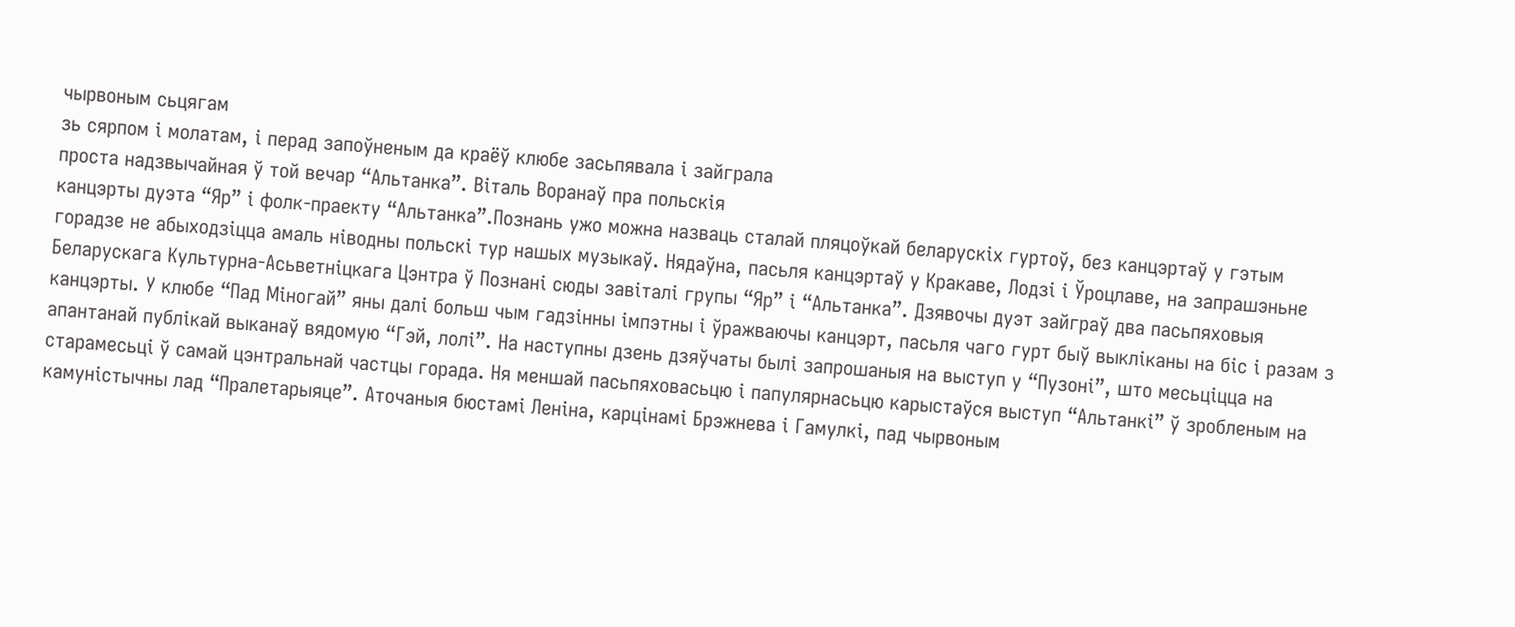чырвоным сьцягам
зь сярпом і молатам, і перад запоўненым да краёў клюбе засьпявала і зайграла
проста надзвычайная ў той вечар “Альтанка”. Віталь Воранаў пра польскія
канцэрты дуэта “Яр” і фолк-праекту “Альтанка”.Познань ужо можна назваць сталай пляцоўкай беларускіх гуртоў, без канцэртаў у гэтым горадзе не абыходзіцца амаль ніводны польскі тур нашых музыкаў. Нядаўна, пасьля канцэртаў у Кракаве, Лодзі і Ўроцлаве, на запрашэньне Беларускага Культурна-Асьветніцкага Цэнтра ў Познані сюды завіталі групы “Яр” і “Альтанка”. Дзявочы дуэт зайграў два пасьпяховыя канцэрты. У клюбе “Пад Міногай” яны далі больш чым гадзінны імпэтны і ўражваючы канцэрт, пасьля чаго гурт быў выкліканы на біс і разам з апантанай публікай выканаў вядомую “Гэй, лолі”. На наступны дзень дзяўчаты былі запрошаныя на выступ у “Пузоні”, што месьціцца на старамесьці ў самай цэнтральнай частцы горада. Ня меншай пасьпяховасьцю і папулярнасьцю карыстаўся выступ “Альтанкі” ў зробленым на камуністычны лад “Пралетарыяце”. Аточаныя бюстамі Леніна, карцінамі Брэжнева і Гамулкі, пад чырвоным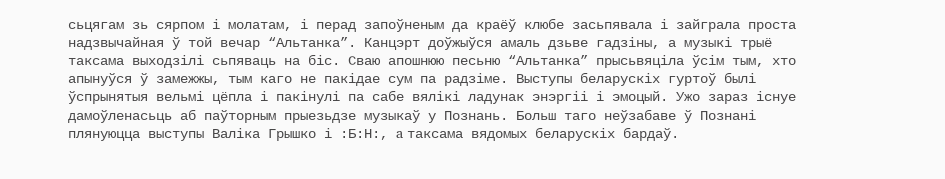сьцягам зь сярпом і молатам, і перад запоўненым да краёў клюбе засьпявала і зайграла проста надзвычайная ў той вечар “Альтанка”. Канцэрт доўжыўся амаль дзьве гадзіны, а музыкі трыё таксама выходзілі сьпяваць на біс. Сваю апошнюю песьню “Альтанка” прысьвяціла ўсім тым, хто апынуўся ў замежжы, тым каго не пакідае сум па радзіме. Выступы беларускіх гуртоў былі ўспрынятыя вельмі цёпла і пакінулі па сабе вялікі ладунак энэргіі і эмоцый. Ужо зараз існуе дамоўленасьць аб паўторным прыезьдзе музыкаў у Познань. Больш таго неўзабаве ў Познані плянуюцца выступы Валіка Грышко і :Б:Н:, a таксама вядомых беларускіх бардаў.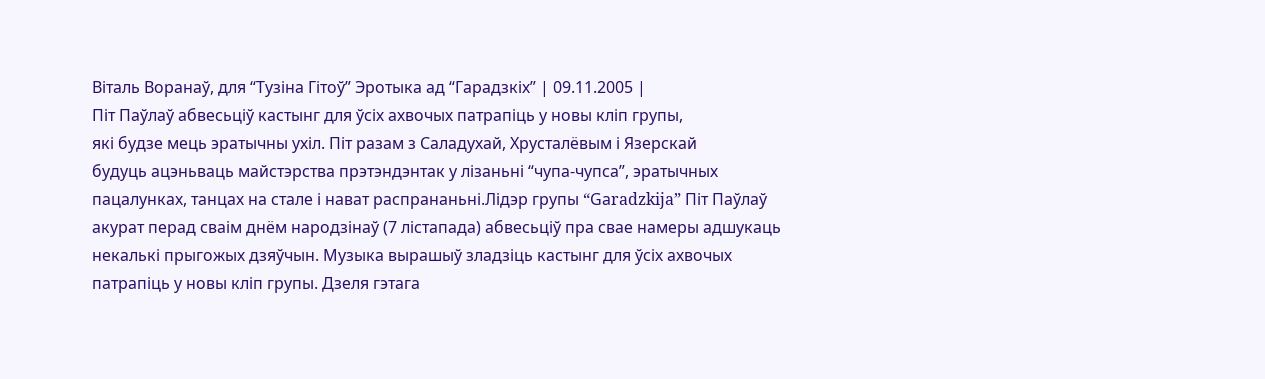Віталь Воранаў, для “Тузіна Гітоў” Эротыка ад “Гарадзкіх” | 09.11.2005 |
Піт Паўлаў абвесьціў кастынг для ўсіх ахвочых патрапіць у новы кліп групы,
які будзе мець эратычны ухіл. Піт разам з Саладухай, Хрусталёвым і Язерскай
будуць ацэньваць майстэрства прэтэндэнтак у лізаньні “чупа-чупса”, эратычных
пацалунках, танцах на стале і нават распрананьні.Лідэр групы “Gаradzkija” Піт Паўлаў акурат перад сваім днём народзінаў (7 лістапада) абвесьціў пра свае намеры адшукаць некалькі прыгожых дзяўчын. Музыка вырашыў зладзіць кастынг для ўсіх ахвочых патрапіць у новы кліп групы. Дзеля гэтага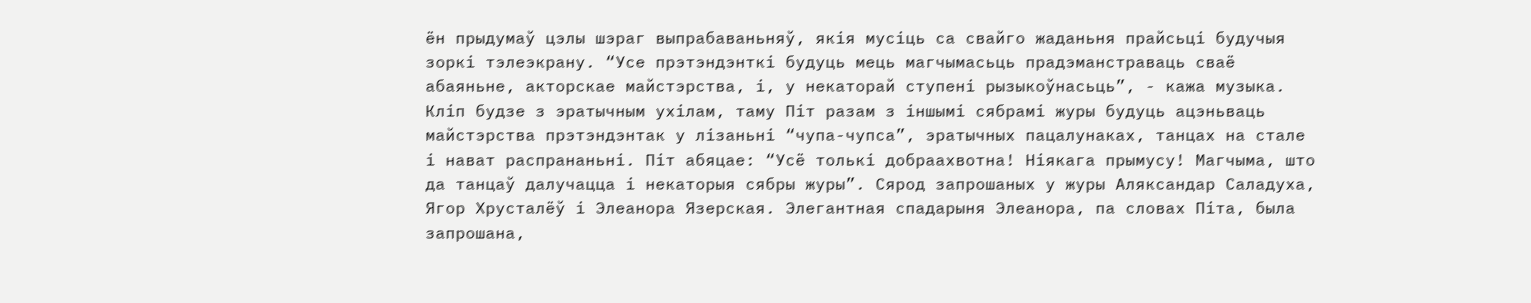ён прыдумаў цэлы шэраг выпрабаваньняў, якія мусіць са свайго жаданьня прайсьці будучыя зоркі тэлеэкрану. “Усе прэтэндэнткі будуць мець магчымасьць прадэманстраваць сваё абаяньне, акторскае майстэрства, і, у некаторай ступені рызыкоўнасьць”, - кажа музыка. Кліп будзе з эратычным ухілам, таму Піт разам з іншымі сябрамі журы будуць ацэньваць майстэрства прэтэндэнтак у лізаньні “чупа-чупса”, эратычных пацалунаках, танцах на стале і нават распрананьні. Піт абяцае: “Усё толькі добраахвотна! Ніякага прымусу! Магчыма, што да танцаў далучацца і некаторыя сябры журы”. Сярод запрошаных у журы Аляксандар Саладуха, Ягор Хрусталёў і Элеанора Язерская. Элегантная спадарыня Элеанора, па словах Піта, была запрошана,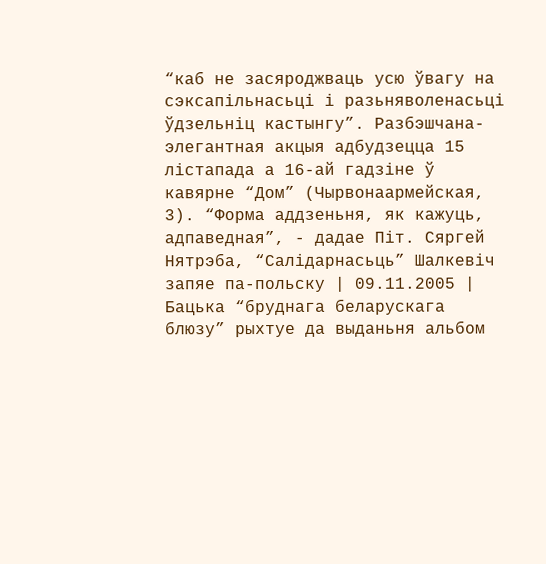“каб не засяроджваць усю ўвагу на сэксапільнасьці і разьняволенасьці ўдзельніц кастынгу”. Разбэшчана-элегантная акцыя адбудзецца 15 лістапада а 16-ай гадзіне ў кавярне “Дом” (Чырвонаармейская, 3). “Форма аддзеньня, як кажуць, адпаведная”, - дадае Піт. Сяргей Нятрэба, “Салідарнасьць” Шалкевіч запяе па-польску | 09.11.2005 |
Бацька “бруднага беларускага блюзу” рыхтуе да выданьня альбом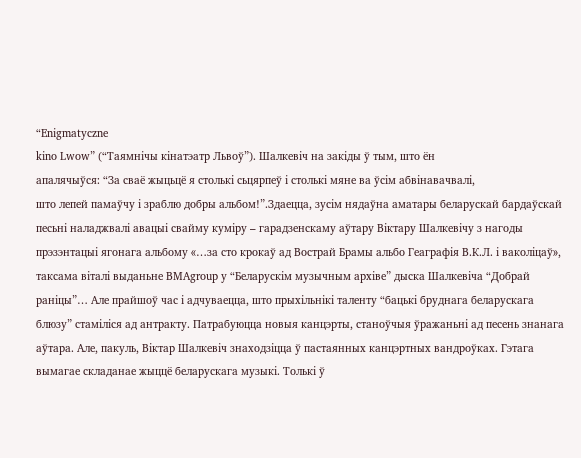“Enigmatyczne
kino Lwow” (“Таямнічы кінатэатр Львоў”). Шалкевіч на закіды ў тым, што ён
апалячыўся: “За сваё жыцьцё я столькі сьцярпеў і столькі мяне ва ўсім абвінавачвалі,
што лепей памаўчу і зраблю добры альбом!”.Здаецца, зусім нядаўна аматары беларускай бардаўскай песьні наладжвалі авацыі свайму куміру – гарадзенскаму аўтару Віктару Шалкевічу з нагоды прэзэнтацыі ягонага альбому «…за сто крокаў ад Вострай Брамы альбо Геаграфія В.К.Л. і ваколіцаў», таксама віталі выданьне ВМАgroup у “Беларускім музычным архіве” дыска Шалкевіча “Добрай раніцы”… Але прайшоў час і адчуваецца, што прыхільнікі таленту “бацькі бруднага беларускага блюзу” стаміліся ад антракту. Патрабуюцца новыя канцэрты, станоўчыя ўражаньні ад песень знанага аўтара. Але, пакуль, Віктар Шалкевіч знаходзіцца ў пастаянных канцэртных вандроўках. Гэтага вымагае складанае жыццё беларускага музыкі. Толькі ў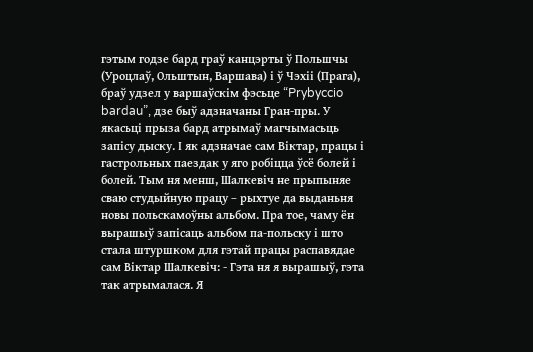гэтым годзе бард граў канцэрты ў Польшчы (Уроцлаў, Ольштын, Варшава) і ў Чэхіі (Прага), браў удзел у варшаўскім фэсьце “Prybyccio bardau”, дзе быў адзначаны Гран-пры. У якасьці прыза бард атрымаў магчымасьць запісу дыску. І як адзначае сам Віктар, працы і гастрольных паездак у яго робіцца ўсё болей і болей. Тым ня менш, Шалкевіч не прыпыняе сваю студыйную працу – рыхтуе да выданьня новы польскамоўны альбом. Пра тое, чаму ён вырашыў запісаць альбом па-польску і што стала штуршком для гэтай працы распавядае сам Віктар Шалкевіч: - Гэта ня я вырашыў, гэта так атрымалася. Я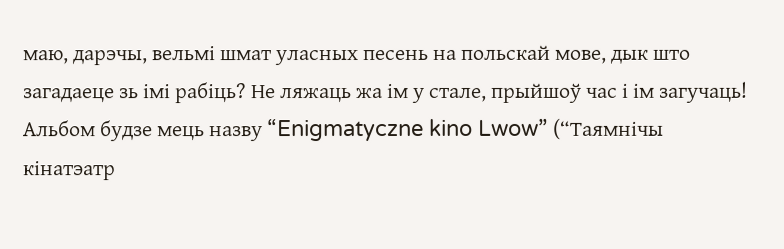маю, дарэчы, вельмі шмат уласных песень на польскай мове, дык што загадаеце зь імі рабіць? Не ляжаць жа ім у стале, прыйшоў час і ім загучаць! Альбом будзе мець назву “Enigmatyczne kino Lwow” (“Таямнічы кінатэатр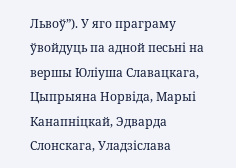Львоў”). У яго праграму ўвойдуць па адной песьні на вершы Юліуша Славацкага, Цыпрыяна Норвіда, Марыі Канапніцкай, Эдварда Слонскага, Уладзіслава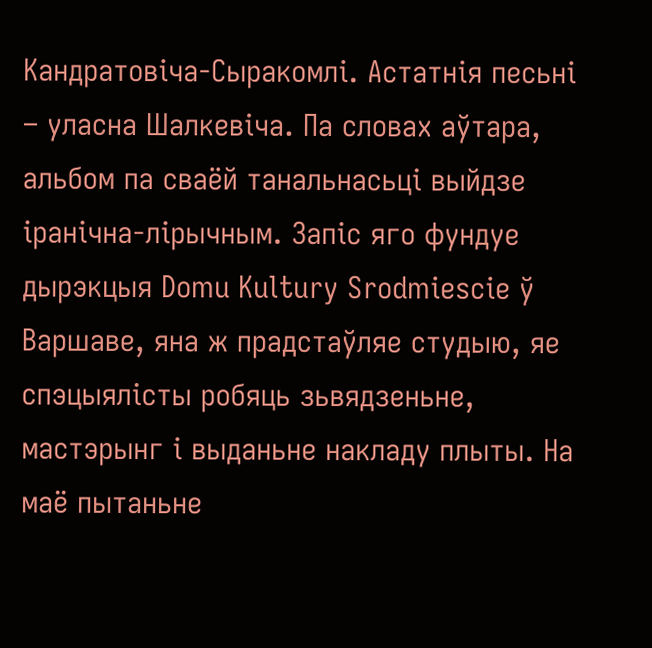Кандратовіча-Сыракомлі. Астатнія песьні – уласна Шалкевіча. Па словах аўтара, альбом па сваёй танальнасьці выйдзе іранічна-лірычным. Запіс яго фундуе дырэкцыя Domu Kultury Srodmiescie ў Варшаве, яна ж прадстаўляе студыю, яе спэцыялісты робяць зьвядзеньне, мастэрынг і выданьне накладу плыты. На маё пытаньне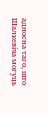адносна таго, што Шалкевіча могуць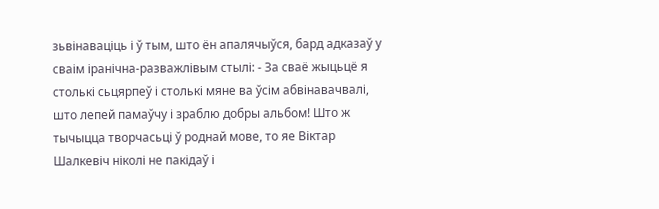зьвінаваціць і ў тым, што ён апалячыўся, бард адказаў у сваім іранічна-разважлівым стылі: - За сваё жыцьцё я столькі сьцярпеў і столькі мяне ва ўсім абвінавачвалі, што лепей памаўчу і зраблю добры альбом! Што ж тычыцца творчасьці ў роднай мове, то яе Віктар Шалкевіч ніколі не пакідаў і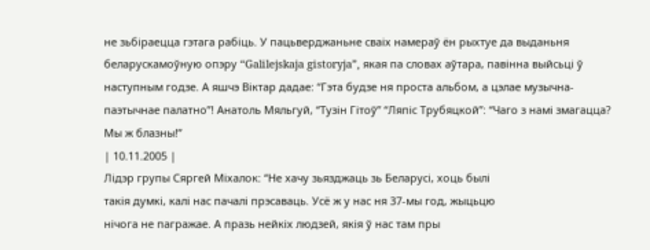не зьбіраецца гэтага рабіць. У пацьверджаньне сваіх намераў ён рыхтуе да выданьня беларускамоўную опэру “Galilejskaja gistoryja”, якая па словах аўтара, павінна выйсьці ў наступным годзе. А яшчэ Віктар дадае: “Гэта будзе ня проста альбом, а цэлае музычна-паэтычнае палатно”! Анатоль Мяльгуй, “Тузін Гітоў” “Ляпіс Трубяцкой”: “Чаго з намі змагацца? Мы ж блазны!”
| 10.11.2005 |
Лідэр групы Сяргей Міхалок: “Не хачу зьязджаць зь Беларусі, хоць былі
такія думкі, калі нас пачалі прэсаваць. Усё ж у нас ня 37-мы год, жыцьцю
нічога не пагражае. А празь нейкіх людзей, якія ў нас там пры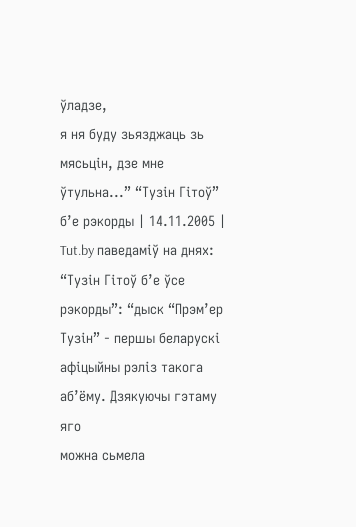ўладзе,
я ня буду зьязджаць зь мясьцін, дзе мне ўтульна...” “Тузін Гітоў” б’е рэкорды | 14.11.2005 |
Tut.by паведаміў на днях: “Тузін Гітоў б’е ўсе рэкорды”: “дыск “Прэм’ер
Тузін” - першы беларускі афіцыйны рэліз такога аб’ёму. Дзякуючы гэтаму яго
можна сьмела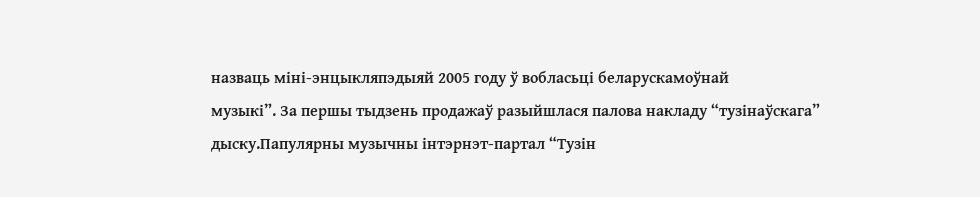назваць міні-энцыкляпэдыяй 2005 году ў вобласьці беларускамоўнай
музыкі”. За першы тыдзень продажаў разыйшлася палова накладу “тузінаўскага”
дыску.Папулярны музычны інтэрнэт-партал “Тузін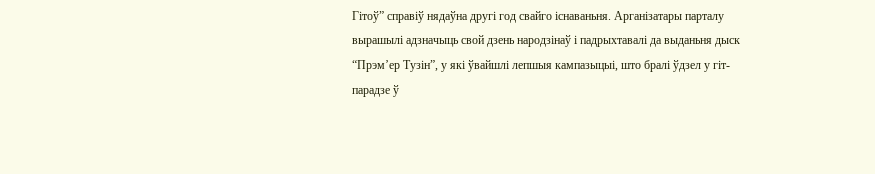Гітоў” справіў нядаўна другі год свайго існаваньня. Арганізатары парталу вырашылі адзначыць свой дзень народзінаў і падрыхтавалі да выданьня дыск “Прэм’ер Тузін”, у які ўвайшлі лепшыя кампазыцыі, што бралі ўдзел у гіт-парадзе ў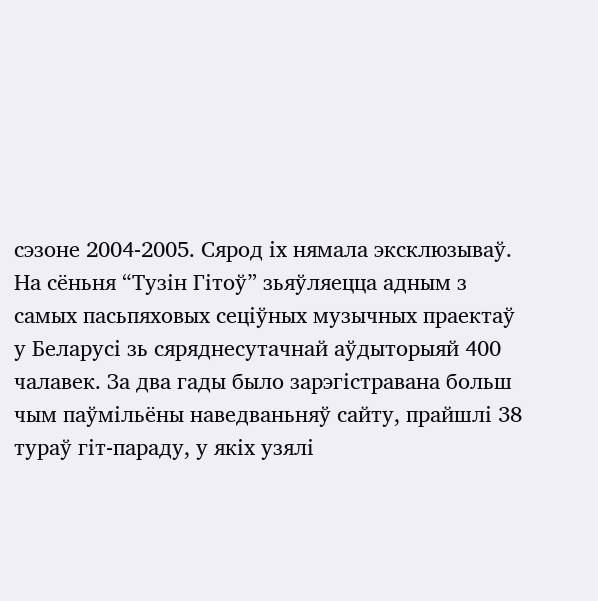сэзоне 2004-2005. Сярод іх нямала эксклюзываў. На сёньня “Тузін Гітоў” зьяўляецца адным з самых пасьпяховых сеціўных музычных праектаў у Беларусі зь сяряднесутачнай аўдыторыяй 400 чалавек. За два гады было зарэгістравана больш чым паўмільёны наведваньняў сайту, прайшлі 38 тураў гіт-параду, у якіх узялі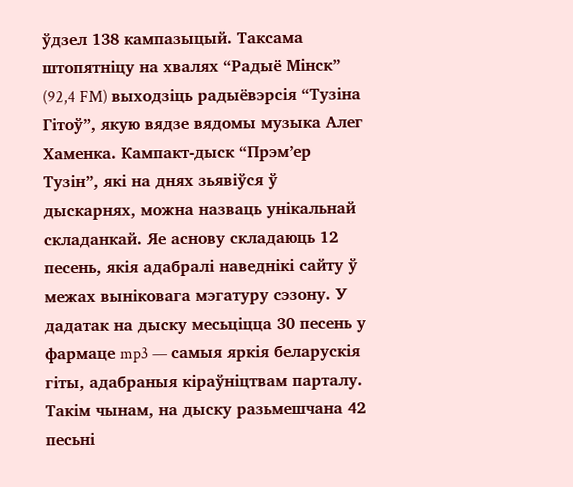ўдзел 138 кампазыцый. Таксама штопятніцу на хвалях “Радыё Мінск” (92,4 FM) выходзіць радыёвэрсія “Тузіна Гітоў”, якую вядзе вядомы музыка Алег Хаменка. Кампакт-дыск “Прэм’ер Тузін”, які на днях зьявіўся ў дыскарнях, можна назваць унікальнай складанкай. Яе аснову складаюць 12 песень, якія адабралі наведнікі сайту ў межах выніковага мэгатуру сэзону. У дадатак на дыску месьціцца 30 песень у фармаце mp3 — самыя яркія беларускія гіты, адабраныя кіраўніцтвам парталу. Такім чынам, на дыску разьмешчана 42 песьні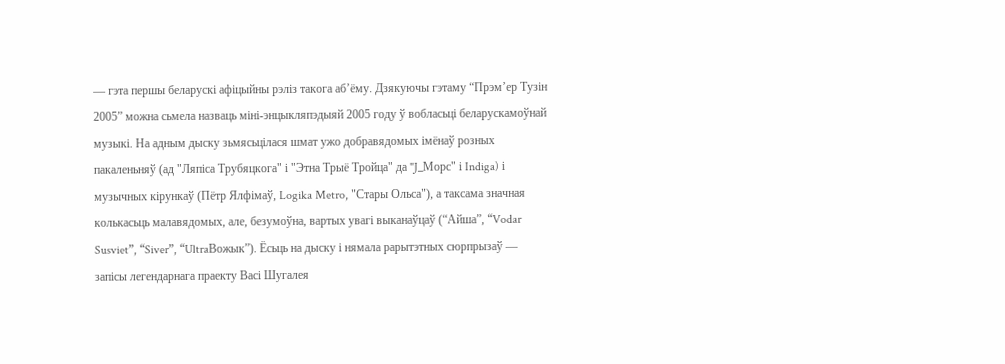— гэта першы беларускі афіцыйны рэліз такога аб’ёму. Дзякуючы гэтаму “Прэм’ер Тузін 2005” можна сьмела назваць міні-энцыкляпэдыяй 2005 году ў вобласьці беларускамоўнай музыкі. На адным дыску зьмясьцілася шмат ужо добравядомых імёнаў розных пакаленьняў (ад "Ляпіса Трубяцкога" і "Этна Трыё Тройца" да "J_Морс" і Indiga) і музычных кірункаў (Пётр Ялфімаў, Logika Metro, "Стары Ольса"), а таксама значная колькасьць малавядомых, але, безумоўна, вартых увагі выканаўцаў (“Айша”, “Vodar Susviet”, “Siver”, “UltraВожык”). Ёсьць на дыску і нямала рарытэтных сюрпрызаў — запісы легендарнага праекту Васі Шугалея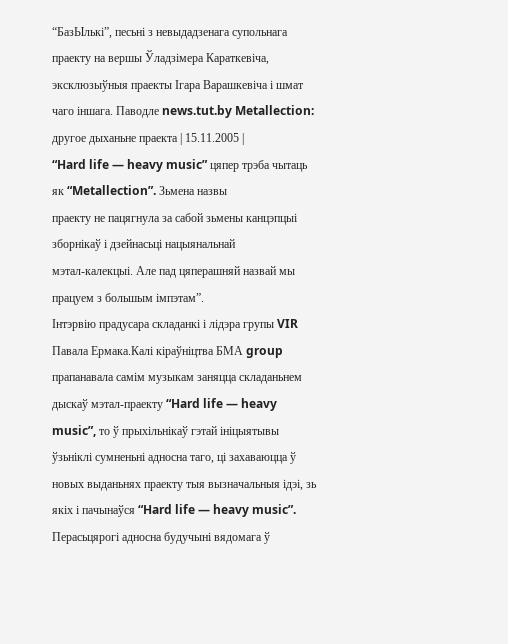“БазЫлькі”, песьні з невыдадзенага супольнага праекту на вершы Ўладзімера Караткевіча, эксклюзыўныя праекты Ігара Варашкевіча і шмат чаго іншага. Паводле news.tut.by Metallection: другое дыханьне праекта | 15.11.2005 |
“Hard life — heavy music” цяпер трэба чытаць як “Metallection”. Зьмена назвы
праекту не пацягнула за сабой зьмены канцэпцыі зборнікаў і дзейнасьці нацыянальнай
мэтал-калекцыі. Але пад цяперашняй назвай мы працуем з большым імпэтам”.
Інтэрвію прадусара складанкі і лідэра групы VIR Павала Ермака.Калі кіраўніцтва БМА group прапанавала самім музыкам заняцца складаньнем дыскаў мэтал-праекту “Hard life — heavy music”, то ў прыхільнікаў гэтай ініцыятывы ўзьніклі сумненьні адносна таго, ці захаваюцца ў новых выданьнях праекту тыя вызначальныя ідэі, зь якіх і пачынаўся “Hard life — heavy music”. Перасьцярогі адносна будучыні вядомага ў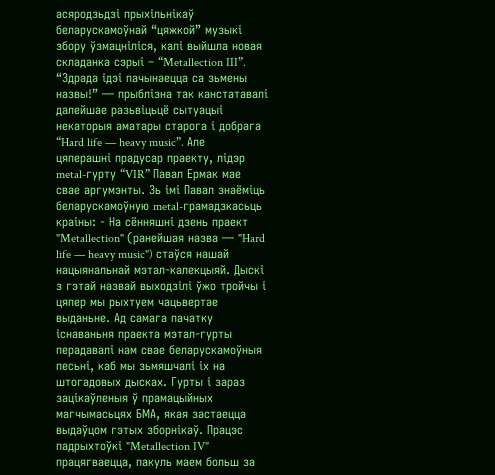асяродзьдзі прыхільнікаў беларускамоўнай “цяжкой” музыкі збору ўзмацніліся, калі выйшла новая складанка сэрыі – “Metallection III”. “Здрада ідэі пачынаецца са зьмены назвы!” — прыблізна так канстатавалі далейшае разьвіцьцё сытуацыі некаторыя аматары старога і добрага “Hard life — heavy music”. Але цяперашні прадусар праекту, лідэр metal-гурту “VIR” Павал Ермак мае свае аргумэнты. Зь імі Павал знаёміць беларускамоўную metal-грамадзкасьць краіны: - На сённяшні дзень праект "Metallection" (ранейшая назва — "Hard life — heavy music") стаўся нашай нацыянальнай мэтал-калекцыяй. Дыскі з гэтай назвай выходзілі ўжо тройчы і цяпер мы рыхтуем чацьвертае выданьне. Ад самага пачатку існаваньня праекта мэтал-гурты перадавалі нам свае беларускамоўныя песьні, каб мы зьмяшчалі іх на штогадовых дысках. Гурты і зараз зацікаўленыя ў прамацыйных магчымасьцях БМА, якая застаецца выдаўцом гэтых зборнікаў. Працэс падрыхтоўкі "Metallection IV" працягваецца, пакуль маем больш за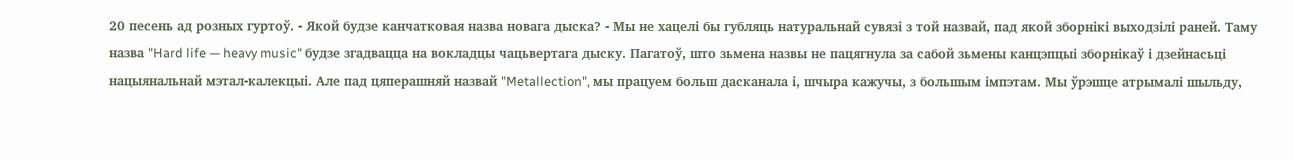20 песень ад розных гуртоў. - Якой будзе канчатковая назва новага дыска? - Мы не хацелі бы губляць натуральнай сувязі з той назвай, пад якой зборнікі выходзілі раней. Таму назва "Hard life — heavy music" будзе згадвацца на вокладцы чацьвертага дыску. Пагатоў, што зьмена назвы не пацягнула за сабой зьмены канцэпцыі зборнікаў і дзейнасьці нацыянальнай мэтал-калекцыі. Але пад цяперашняй назвай "Metallection", мы працуем больш дасканала і, шчыра кажучы, з большым імпэтам. Мы ўрэшце атрымалі шыльду,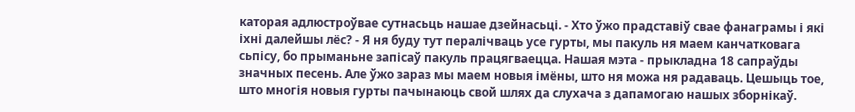каторая адлюстроўвае сутнасьць нашае дзейнасьці. - Хто ўжо прадставіў свае фанаграмы і які іхні далейшы лёс? - Я ня буду тут пералічваць усе гурты, мы пакуль ня маем канчатковага сьпісу, бо прыманьне запісаў пакуль працягваецца. Нашая мэта - прыкладна 18 сапраўды значных песень. Але ўжо зараз мы маем новыя імёны, што ня можа ня радаваць. Цешыць тое, што многія новыя гурты пачынаюць свой шлях да слухача з дапамогаю нашых зборнікаў.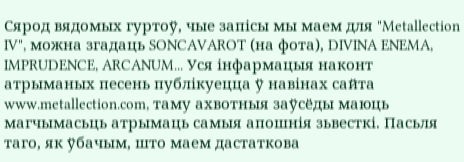Сярод вядомых гуртоў, чые запісы мы маем для "Metallection IV", можна згадаць SONCAVAROT (на фота), DIVINA ENEMA, IMPRUDENCE, ARCANUM... Уся інфармацыя наконт атрыманых песень публікуецца ў навінах сайта www.metallection.com, таму ахвотныя заўсёды маюць магчымасьць атрымаць самыя апошнія зьвесткі. Пасьля таго, як ўбачым, што маем дастаткова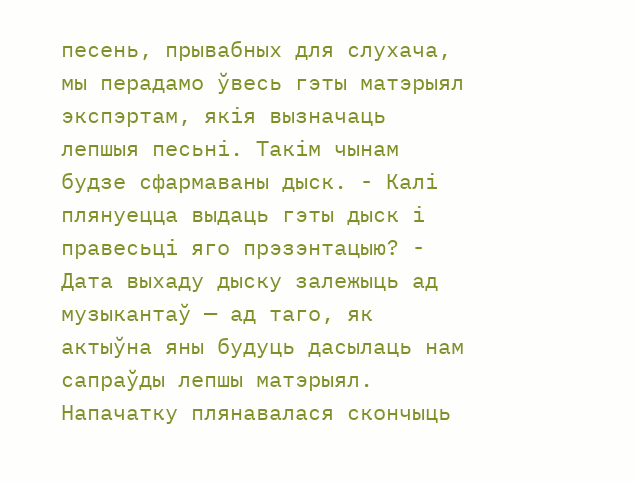песень, прывабных для слухача, мы перадамо ўвесь гэты матэрыял экспэртам, якія вызначаць лепшыя песьні. Такім чынам будзе сфармаваны дыск. - Калі плянуецца выдаць гэты дыск і правесьці яго прэзэнтацыю? - Дата выхаду дыску залежыць ад музыкантаў — ад таго, як актыўна яны будуць дасылаць нам сапраўды лепшы матэрыял. Напачатку плянавалася скончыць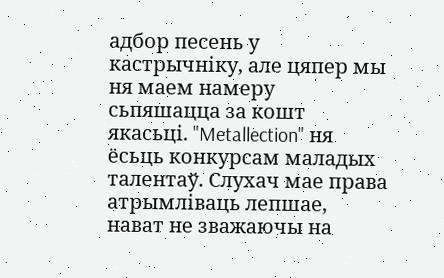адбор песень у кастрычніку, але цяпер мы ня маем намеру сьпяшацца за кошт якасьці. "Metallection" ня ёсьць конкурсам маладых талентаў. Слухач мае права атрымліваць лепшае, нават не зважаючы на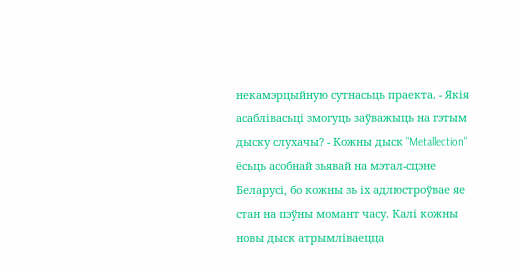некамэрцыйную сутнасьць праекта. - Якія асаблівасьці змогуць заўважыць на гэтым дыску слухачы? - Кожны дыск "Metallection" ёсьць асобнай зьявай на мэтал-сцэне Беларусі, бо кожны зь іх адлюстроўвае яе стан на пэўны момант часу. Калі кожны новы дыск атрымліваецца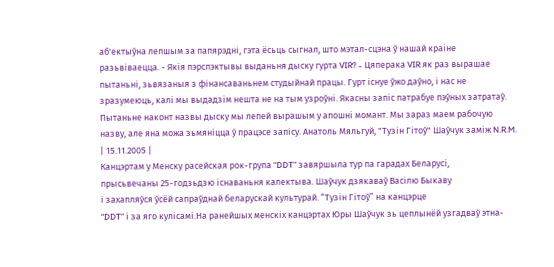аб'ектыўна лепшым за папярэдні, гэта ёсьць сыгнал, што мэтал-сцэна ў нашай краіне разьвіваецца. - Якія пэрспэктывы выданьня дыску гурта VIR? - Цяперака VIR як раз вырашае пытаньні, зьвязаныя з фінансаваньнем студыйнай працы. Гурт існуе ўжо даўно, і нас не зразумеюць, калі мы выдадзім нешта не на тым узроўні. Якасны запіс патрабуе пэўных затратаў. Пытаньне наконт назвы дыску мы лепей вырашым у апошні момант. Мы зараз маем рабочую назву, але яна можа зьмяніцца ў працэсе запісу. Анатоль Мяльгуй, "Тузін Гітоў" Шаўчук заміж N.R.M. | 15.11.2005 |
Канцэртам у Менску расейская рок-група “DDT” завяршыла тур па гарадах Беларусі,
прысьвечаны 25-годзьдзю існаваньня калектыва. Шаўчук дзякаваў Васілю Быкаву
і захапляўся ўсёй сапраўднай беларускай культурай. “Тузін Гітоў” на канцэрце
“DDT” і за яго кулісамі.На ранейшых менскіх канцэртах Юры Шаўчук зь цеплынёй узгадваў этна-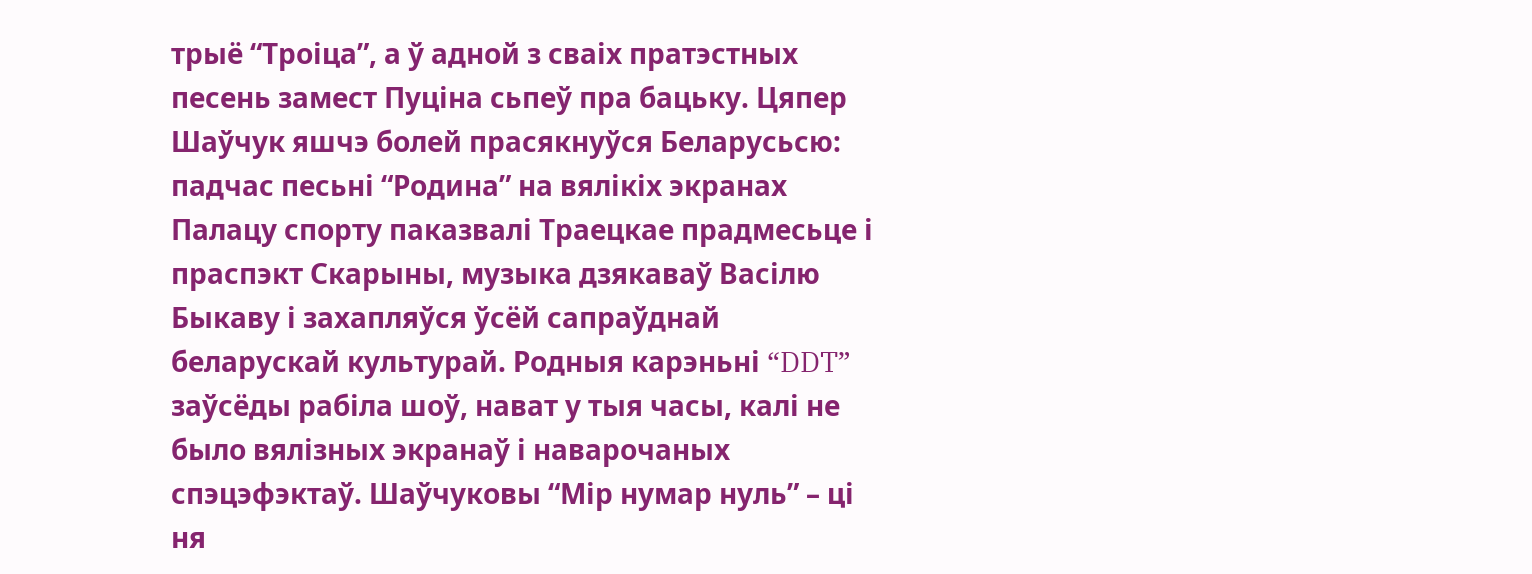трыё “Троіца”, а ў адной з сваіх пратэстных песень замест Пуціна сьпеў пра бацьку. Цяпер Шаўчук яшчэ болей прасякнуўся Беларусьсю: падчас песьні “Родина” на вялікіх экранах Палацу спорту паказвалі Траецкае прадмесьце і праспэкт Скарыны, музыка дзякаваў Васілю Быкаву і захапляўся ўсёй сапраўднай беларускай культурай. Родныя карэньні “DDT” заўсёды рабіла шоў, нават у тыя часы, калі не было вялізных экранаў і наварочаных спэцэфэктаў. Шаўчуковы “Мір нумар нуль” – ці ня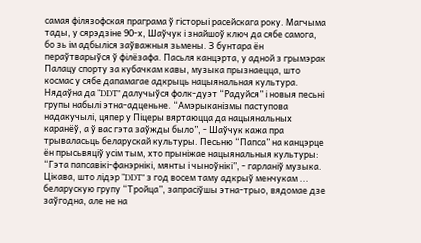самая філязофская праграма ў гісторыі расейскага року. Магчыма тады, у сярэдзіне 90-х, Шаўчук і знайшоў ключ да сябе самога, бо зь ім адбыліся заўважныя зьмены. З бунтара ён пераўтварыўся ў філёзафа. Пасьля канцэрта, у адной з грымэрак Палацу спорту за кубачкам кавы, музыка прызнаецца, што космас у сябе дапамагае адкрыць нацыянальная культура. Нядаўна да “DDT” далучыўся фолк-дуэт “Радуйся” і новыя песьні групы набылі этна-адценьне. “Амэрыканізмы паступова надакучылі, цяпер у Піцеры вяртаюцца да нацыянальных каранёў, а ў вас гэта заўжды было”, - Шаўчук кажа пра трываласьць беларускай культуры. Песьню “Папса” на канцэрце ён прысьвяціў усім тым, хто прыніжае нацыянальныя культуры: “Гэта папсавікі-фанэрнікі, мянты і чыноўнікі”, - гарланіў музыка. Цікава, што лідэр “DDT” з год восем таму адкрыў менчукам ... беларускую групу “Тройца”, запрасіўшы этна-трыо, вядомае дзе заўгодна, але не на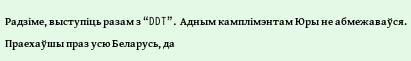Радзіме, выступіць разам з “DDT”. Адным камплімэнтам Юры не абмежаваўся. Праехаўшы праз усю Беларусь, да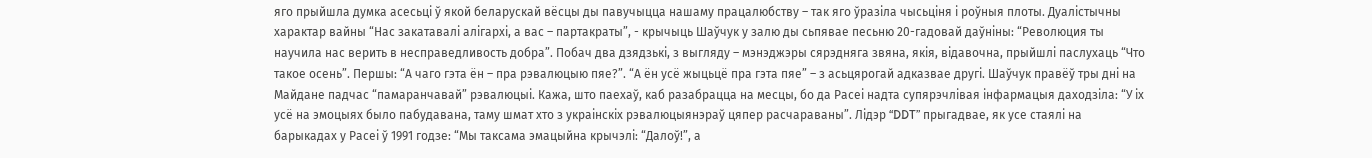яго прыйшла думка асесьці ў якой беларускай вёсцы ды павучыцца нашаму працалюбству – так яго ўразіла чысьціня і роўныя плоты. Дуалістычны характар вайны “Нас закатавалі алігархі, а вас – партакраты”, - крычыць Шаўчук у залю ды сьпявае песьню 20-гадовай даўніны: “Революция ты научила нас верить в несправедливость добра”. Побач два дзядзькі, з выгляду – мэнэджэры сярэдняга звяна, якія, відавочна, прыйшлі паслухаць “Что такое осень”. Першы: “А чаго гэта ён – пра рэвалюцыю пяе?”. “А ён усё жыцьцё пра гэта пяе” – з асьцярогай адказвае другі. Шаўчук правёў тры дні на Майдане падчас “памаранчавай” рэвалюцыі. Кажа, што паехаў, каб разабрацца на месцы, бо да Расеі надта супярэчлівая інфармацыя даходзіла: “У іх усё на эмоцыях было пабудавана, таму шмат хто з украінскіх рэвалюцыянэраў цяпер расчараваны”. Лідэр “DDT” прыгадвае, як усе стаялі на барыкадах у Расеі ў 1991 годзе: “Мы таксама эмацыйна крычэлі: “Далоў!”, а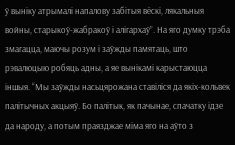ў выніку атрымалі напалову забітыя вёскі, лякальныя войны, старыкоў-жабракоў і алігархаў”. На яго думку трэба змагацца, маючы розум і заўжды памятаць, што рэвалюцыю робяць адны, а яе вынікамі карыстаюцца іншыя. “Мы заўжды насьцярожана ставіліся да якіх-кольвек палітычных акцыяў. Бо палітык, як пачынае, спачатку ідзе да народу, а потым праязджае міма яго на аўто з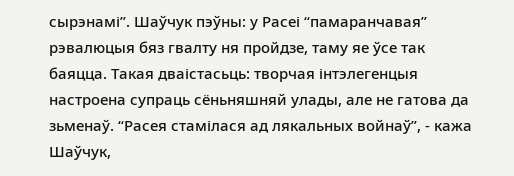сырэнамі”. Шаўчук пэўны: у Расеі “памаранчавая” рэвалюцыя бяз гвалту ня пройдзе, таму яе ўсе так баяцца. Такая дваістасьць: творчая інтэлегенцыя настроена супраць сёньняшняй улады, але не гатова да зьменаў. “Расея стамілася ад лякальных войнаў”, - кажа Шаўчук,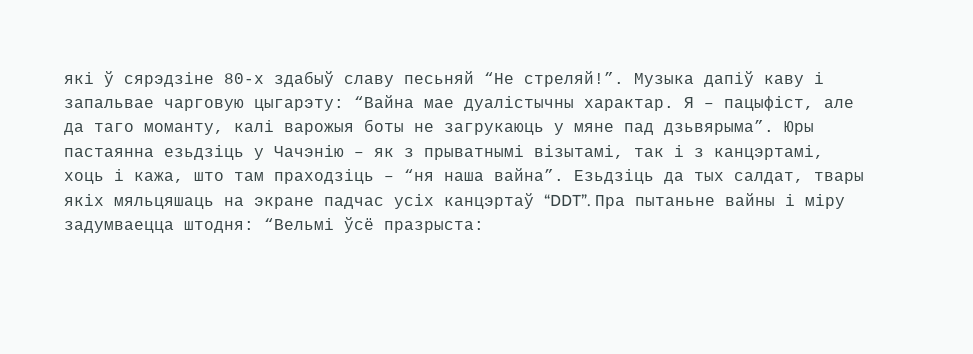які ў сярэдзіне 80-х здабыў славу песьняй “Не стреляй!”. Музыка дапіў каву і запальвае чарговую цыгарэту: “Вайна мае дуалістычны характар. Я – пацыфіст, але да таго моманту, калі варожыя боты не загрукаюць у мяне пад дзьвярыма”. Юры пастаянна езьдзіць у Чачэнію – як з прыватнымі візытамі, так і з канцэртамі, хоць і кажа, што там праходзіць – “ня наша вайна”. Езьдзіць да тых салдат, твары якіх мяльцяшаць на экране падчас усіх канцэртаў “DDT”. Пра пытаньне вайны і міру задумваецца штодня: “Вельмі ўсё празрыста: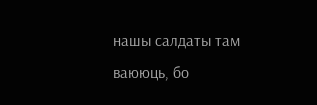нашы салдаты там ваююць, бо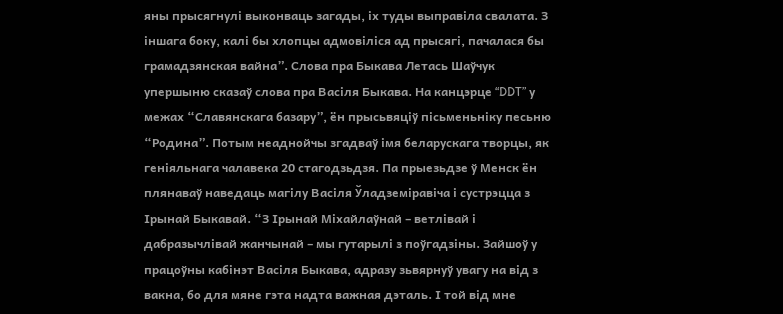яны прысягнулі выконваць загады, іх туды выправіла свалата. З іншага боку, калі бы хлопцы адмовіліся ад прысягі, пачалася бы грамадзянская вайна”. Слова пра Быкава Летась Шаўчук упершыню сказаў слова пра Васіля Быкава. На канцэрце “DDT” у межах “Славянскага базару”, ён прысьвяціў пісьменьніку песьню “Родина”. Потым неаднойчы згадваў імя беларускага творцы, як геніяльнага чалавека 20 стагодзьдзя. Па прыезьдзе ў Менск ён плянаваў наведаць магілу Васіля Ўладземіравіча і сустрэцца з Ірынай Быкавай. “З Ірынай Міхайлаўнай – ветлівай і дабразычлівай жанчынай – мы гутарылі з поўгадзіны. Зайшоў у працоўны кабінэт Васіля Быкава, адразу зьвярнуў увагу на від з вакна, бо для мяне гэта надта важная дэталь. І той від мне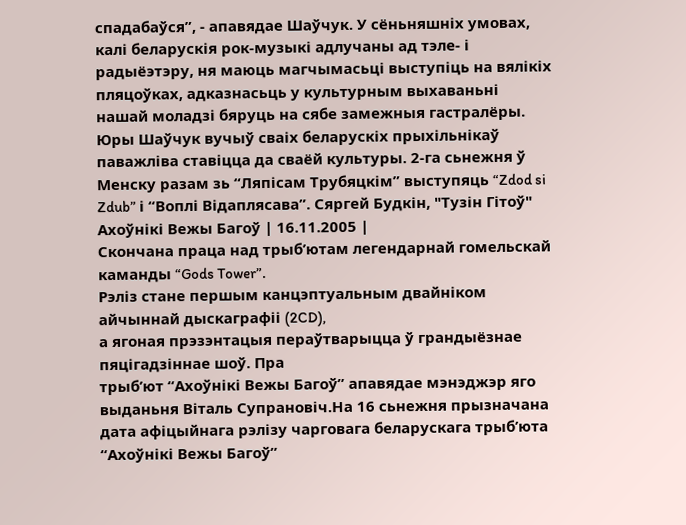спадабаўся”, - апавядае Шаўчук. У сёньняшніх умовах, калі беларускія рок-музыкі адлучаны ад тэле- і радыёэтэру, ня маюць магчымасьці выступіць на вялікіх пляцоўках, адказнасьць у культурным выхаваньні нашай моладзі бяруць на сябе замежныя гастралёры. Юры Шаўчук вучыў сваіх беларускіх прыхільнікаў паважліва ставіцца да сваёй культуры. 2-га сьнежня ў Менску разам зь “Ляпісам Трубяцкім” выступяць “Zdod si Zdub” і “Воплі Відаплясава”. Сяргей Будкін, "Тузін Гітоў" Ахоўнікі Вежы Багоў | 16.11.2005 |
Скончана праца над трыб’ютам легендарнай гомельскай каманды “Gods Tower”.
Рэліз стане першым канцэптуальным двайніком айчыннай дыскаграфіі (2CD),
а ягоная прэзэнтацыя пераўтварыцца ў грандыёзнае пяцігадзіннае шоў. Пра
трыб’ют “Ахоўнікі Вежы Багоў” апавядае мэнэджэр яго выданьня Віталь Супрановіч.На 16 сьнежня прызначана дата афіцыйнага рэлізу чарговага беларускага трыб’юта “Ахоўнікі Вежы Багоў”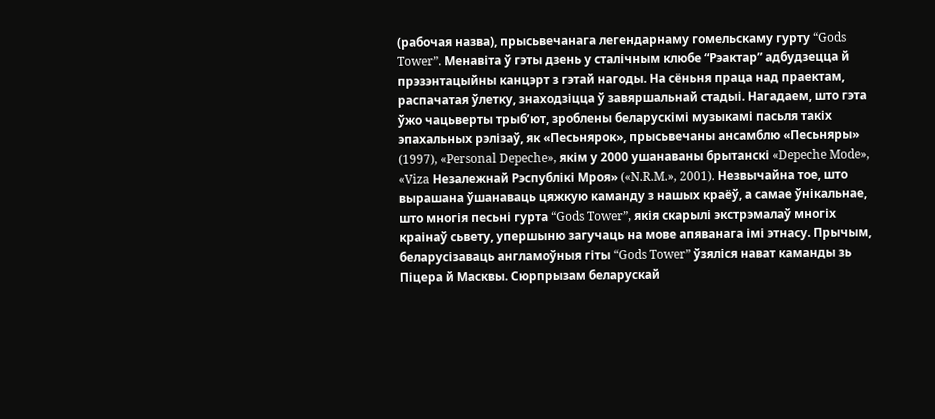(рабочая назва), прысьвечанага легендарнаму гомельскаму гурту “Gods Tower”. Менавіта ў гэты дзень у сталічным клюбе “Рэактар” адбудзецца й прэзэнтацыйны канцэрт з гэтай нагоды. На сёньня праца над праектам, распачатая ўлетку, знаходзіцца ў завяршальнай стадыі. Нагадаем, што гэта ўжо чацьверты трыб’ют, зроблены беларускімі музыкамі пасьля такіх эпахальных рэлізаў, як «Песьнярок», прысьвечаны ансамблю «Песьняры» (1997), «Personal Depeche», якім у 2000 ушанаваны брытанскі «Depeche Mode», «Viza Незалежнай Рэспублікі Мроя» («N.R.M.», 2001). Незвычайна тое, што вырашана ўшанаваць цяжкую каманду з нашых краёў, а самае ўнікальнае, што многія песьні гурта “Gods Tower”, якія скарылі экстрэмалаў многіх краінаў сьвету, упершыню загучаць на мове апяванага імі этнасу. Прычым, беларусізаваць англамоўныя гіты “Gods Tower” ўзяліся нават каманды зь Піцера й Масквы. Сюрпрызам беларускай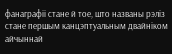фанаграфіі стане й тое, што названы рэліз стане першым канцэптуальным двайніком айчыннай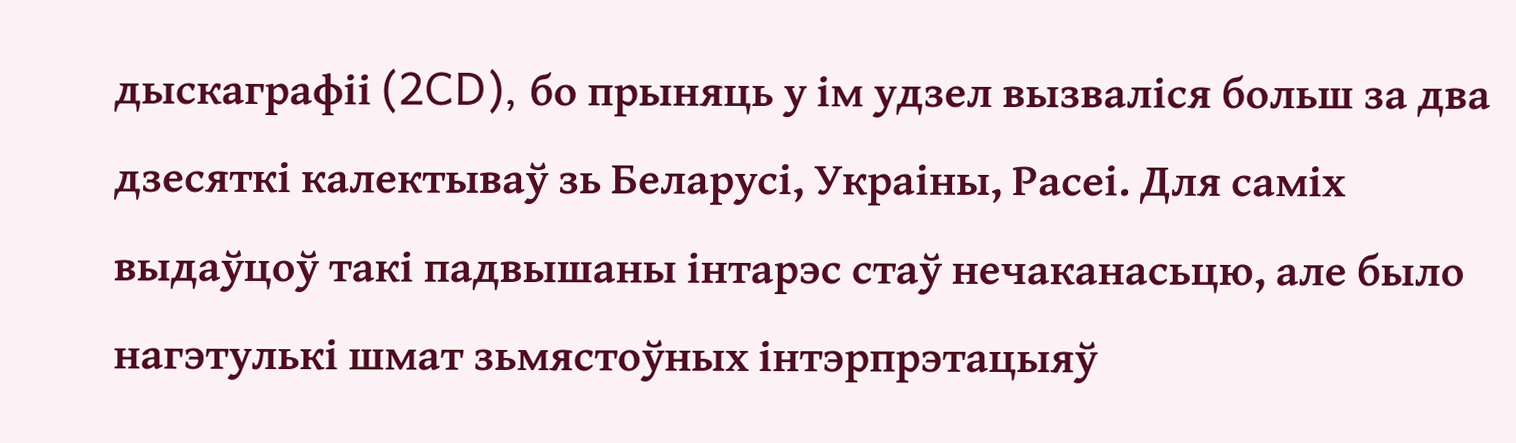дыскаграфіі (2CD), бо прыняць у ім удзел вызваліся больш за два дзесяткі калектываў зь Беларусі, Украіны, Расеі. Для саміх выдаўцоў такі падвышаны інтарэс стаў нечаканасьцю, але было нагэтулькі шмат зьмястоўных інтэрпрэтацыяў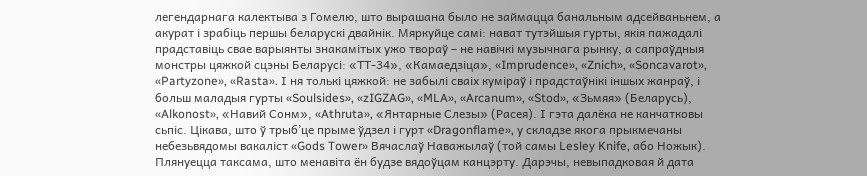легендарнага калектыва з Гомелю, што вырашана было не займацца банальным адсейваньнем, а акурат і зрабіць першы беларускі двайнік. Мяркуйце самі: нават тутэйшыя гурты, якія пажадалі прадставіць свае варыянты знакамітых ужо твораў – не навічкі музычнага рынку, а сапраўдныя монстры цяжкой сцэны Беларусі: «ТТ-34», «Камаедзіца», «Imprudence», «Znich», «Soncavarot», «Partyzone», «Rasta». І ня толькі цяжкой: не забылі сваіх куміраў і прадстаўнікі іншых жанраў, і больш маладыя гурты «Soulsides», «zIGZAG», «MLA», «Arcanum», «Stod», «Зьмяя» (Беларусь), «Alkonost», «Навий Сонм», «Athruta», «Янтарные Слезы» (Расея). І гэта далёка не канчатковы сьпіс. Цікава, што ў трыб’це прыме ўдзел і гурт «Dragonflame», у складзе якога прыкмечаны небезьвядомы вакаліст «Gods Tower» Вячаслаў Наважылаў (той самы Lesley Knife, або Ножык). Плянуецца таксама, што менавіта ён будзе вядоўцам канцэрту. Дарэчы, невыпадковая й дата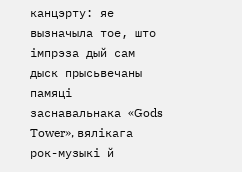канцэрту: яе вызначыла тое, што імпрэза дый сам дыск прысьвечаны памяці заснавальнака «Gods Tower», вялікага рок-музыкі й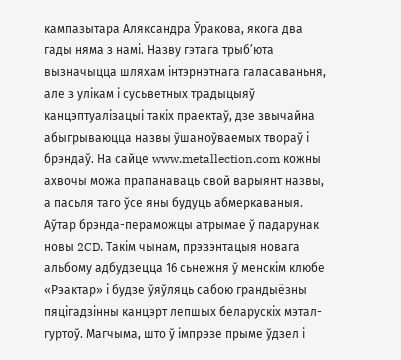кампазытара Аляксандра Ўракова, якога два гады няма з намі. Назву гэтага трыб’юта вызначыцца шляхам інтэрнэтнага галасаваньня, але з улікам і сусьветных традыцыяў канцэптуалізацыі такіх праектаў, дзе звычайна абыгрываюцца назвы ўшаноўваемых твораў і брэндаў. На сайце www.metallection.com кожны ахвочы можа прапанаваць свой варыянт назвы, а пасьля таго ўсе яны будуць абмеркаваныя. Аўтар брэнда-пераможцы атрымае ў падарунак новы 2CD. Такім чынам, прэзэнтацыя новага альбому адбудзецца 16 сьнежня ў менскім клюбе «Рэактар» і будзе ўяўляць сабою грандыёзны пяцігадзінны канцэрт лепшых беларускіх мэтал-гуртоў. Магчыма, што ў імпрэзе прыме ўдзел і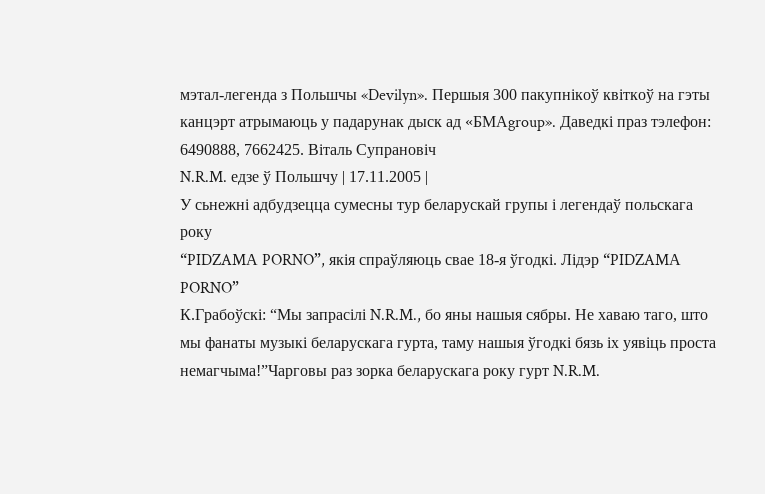мэтал-легенда з Польшчы «Devilyn». Першыя 300 пакупнікоў квіткоў на гэты канцэрт атрымаюць у падарунак дыск ад «БМАgroup». Даведкі праз тэлефон: 6490888, 7662425. Віталь Супрановіч
N.R.M. едзе ў Польшчу | 17.11.2005 |
У сьнежні адбудзецца сумесны тур беларускай групы і легендаў польскага року
“PIDZAMА PORNO”, якія спраўляюць свае 18-я ўгодкі. Лідэр “PIDZAMА PORNO”
К.Грабоўскі: “Мы запрасілі N.R.M., бо яны нашыя сябры. Не хаваю таго, што
мы фанаты музыкі беларускага гурта, таму нашыя ўгодкі бязь іх уявіць проста
немагчыма!”Чарговы раз зорка беларускага року гурт N.R.M.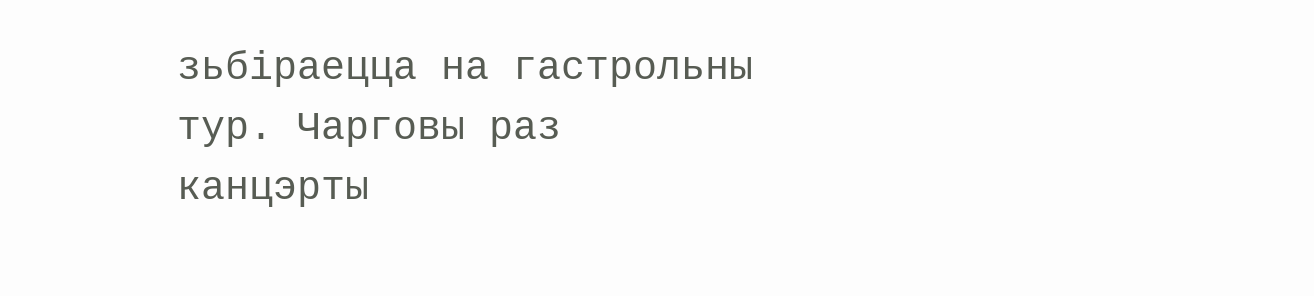зьбіраецца на гастрольны тур. Чарговы раз канцэрты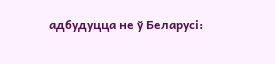адбудуцца не ў Беларусі: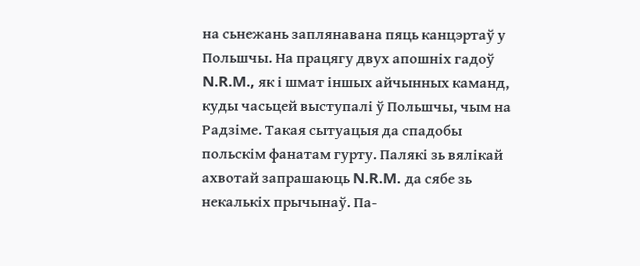на сьнежань заплянавана пяць канцэртаў у Польшчы. На працягу двух апошніх гадоў N.R.M., як і шмат іншых айчынных каманд, куды часьцей выступалі ў Польшчы, чым на Радзіме. Такая сытуацыя да спадобы польскім фанатам гурту. Палякі зь вялікай ахвотай запрашаюць N.R.M. да сябе зь некалькіх прычынаў. Па-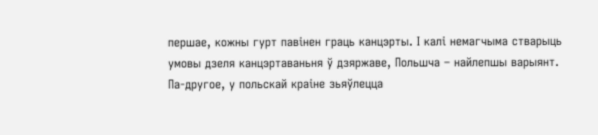першае, кожны гурт павінен граць канцэрты. І калі немагчыма стварыць умовы дзеля канцэртаваньня ў дзяржаве, Польшча – найлепшы варыянт. Па-другое, у польскай краіне зьяўлецца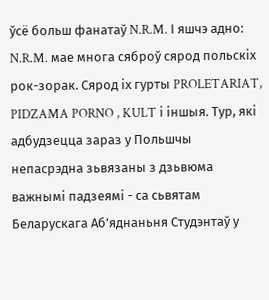ўсё больш фанатаў N.R.M. І яшчэ адно: N.R.M. мае многа сяброў сярод польскіх рок-зорак. Сярод іх гурты PROLETARIAT, PIDZAMA PORNO , KULT і іншыя. Тур, які адбудзецца зараз у Польшчы непасрэдна зьвязаны з дзьвюма важнымі падзеямі - са сьвятам Беларускага Аб’яднаньня Студэнтаў у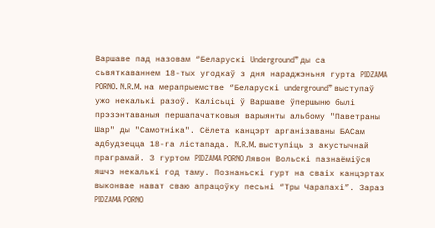Bаршаве пад назовам “Беларускі Underground” ды са сьвяткаваннем 18-тых угодкаў з дня нараджэньня гурта PIDZAMA PORNO. N.R.M. на мерапрыемстве “Беларускі underground” выступаў ужо некалькі разоў. Калісьці ў Bаршаве ўпершыню былі прэзэнтаваныя першапачатковыя варыянты альбому "Паветраны Шар" ды "Самотніка". Сёлета канцэрт арганізаваны БАСам адбудзецца 18-га лістапада. N.R.M. выступіць з акустычнай праграмай. З гуртом PIDZAMA PORNO Лявон Вольскі пазнаёміўся яшчэ некалькі год таму. Познаньскі гурт на сваіх канцэртах выконвае нават сваю апрацоўку песьні “Тры Чарапахі”. Зараз PIDZAMA PORNO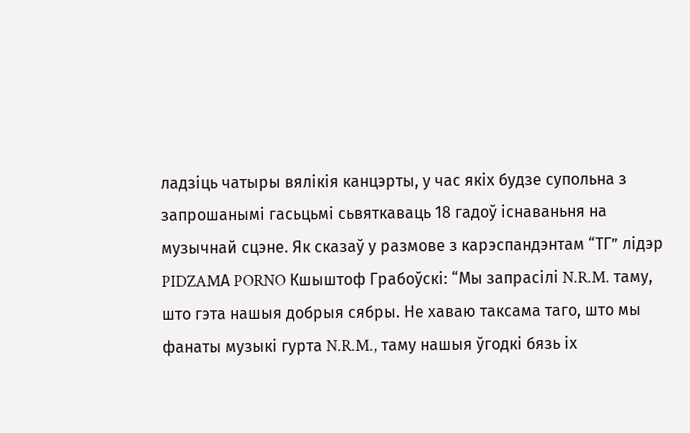ладзіць чатыры вялікія канцэрты, у час якіх будзе супольна з запрошанымі гасьцьмі сьвяткаваць 18 гадоў існаваньня на музычнай сцэне. Як сказаў у размове з карэспандэнтам “ТГ” лідэр PIDZAMА PORNO Кшыштоф Грабоўскі: “Мы запрасілі N.R.M. таму, што гэта нашыя добрыя сябры. Не хаваю таксама таго, што мы фанаты музыкі гурта N.R.M., таму нашыя ўгодкі бязь іх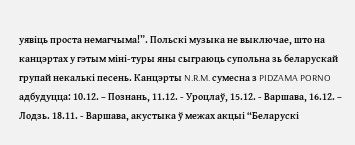уявіць проста немагчыма!”. Польскі музыка не выключае, што на канцэртах у гэтым міні-туры яны сыграюць супольна зь беларускай групай некалькі песень. Канцэрты N.R.M. сумесна з PIDZAMA PORNO адбудуцца: 10.12. – Познань, 11.12. - Уроцлаў, 15.12. - Варшава, 16.12. – Лодзь. 18.11. - Варшава, акустыка ў межах акцыі “Беларускі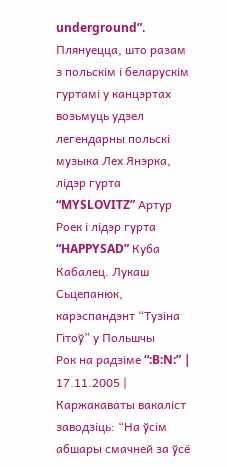underground”. Плянуецца, што разам з польскім і беларускім гуртамі у канцэртах возьмуць удзел легендарны польскі музыка Лех Янэрка, лідэр гурта “MYSLOVITZ” Артур Роек і лідэр гурта “HAPPYSAD” Куба Кабалец. Лукаш Сьцепанюк, карэспандэнт “Тузіна Гітоў” у Польшчы
Рок на радзіме “:B:N:” | 17.11.2005 |
Каржакаваты вакаліст заводзіць: “На ўсім абшары смачней за ўсё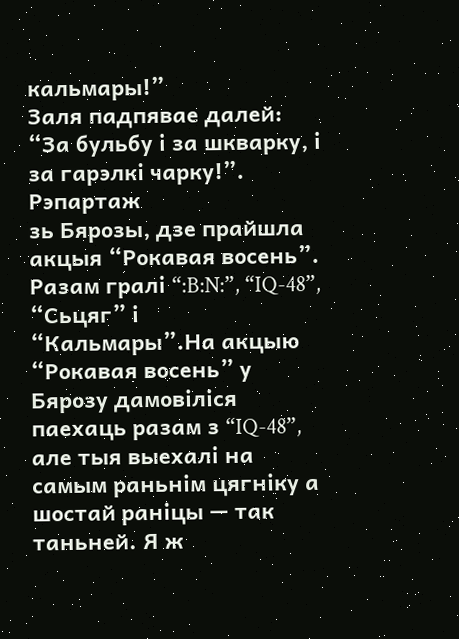кальмары!”
Заля падпявае далей: “За бульбу і за шкварку, і за гарэлкі чарку!”. Рэпартаж
зь Бярозы, дзе прайшла акцыя “Рокавая восень”. Разам гралі “:B:N:”, “IQ-48”,
“Сьцяг” і “Кальмары”.На акцыю “Рокавая восень” у Бярозу дамовіліся паехаць разам з “IQ-48”, але тыя выехалі на самым раньнім цягніку а шостай раніцы — так таньней. Я ж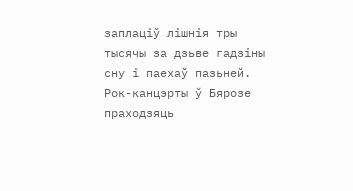заплаціў лішнія тры тысячы за дзьве гадзіны сну і паехаў пазьней. Рок-канцэрты ў Бярозе праходзяць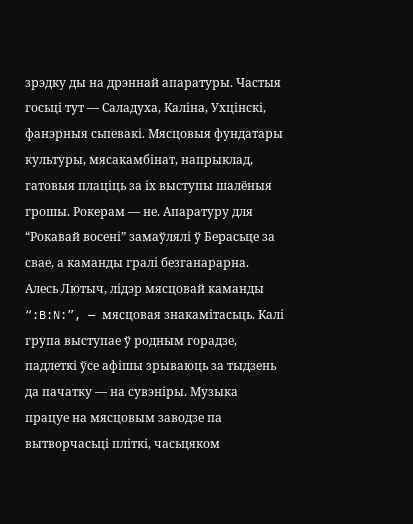зрэдку ды на дрэннай апаратуры. Частыя госьці тут — Саладуха, Каліна, Ухцінскі, фанэрныя сьпевакі. Мясцовыя фундатары культуры, мясакамбінат, напрыклад, гатовыя плаціць за іх выступы шалёныя грошы. Рокерам — не. Апаратуру для “Рокавай восені” замаўлялі ў Берасьце за свае, а каманды гралі безганарарна. Алесь Лютыч, лідэр мясцовай каманды “:B:N:”, — мясцовая знакамітасьць. Калі група выступае ў родным горадзе, падлеткі ўсе афішы зрываюць за тыдзень да пачатку — на сувэніры. Музыка працуе на мясцовым заводзе па вытворчасьці пліткі, часьцяком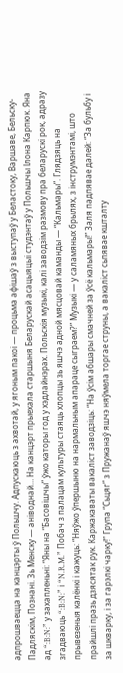адпрошваецца на канцэрты ў Польшчу. Адпускаюць з ахвотай, у ягоным пакоі — процьма афішаў з выступаў у Беластоку, Варшаве, Бельску-Падляскім, Познані. Зь Менску — аніводнай… На канцэрт прыехала старшыня Беларускай асацыяцыі студэнтаў у Польшчы Ілона Карпюк. Яна ад “:B:N:” у захапленьні: “Яны на “Басовішчы” ўжо каторы год у хэдлайнэрах. Польскія музыкі, калі заводзім размову пра беларускі рок, адразу згадваюць “:B:N:” і “N.R.M.” Побач з палацам культуры стаяць хлопцы зь яшчэ адной мясцовай каманды — “Кальмары”. Глядзяць на прывезеныя калёнкі і кажуць: “Няўжо ўпершыню на нармальным апараце сыграем?” Музыкі — у саламяных брылях, з інструмэнтамі, што прайшлі празь дзясятак рук. Каржакаваты вакаліст заводзіць: “На ўсім абшары смачней за ўсё кальмары!” Заля падпявае далей: “За бульбу і за шкварку, і за гарэлкі чарку!” Група “Сьцяг” з Пружанаў яшчэ няўмела торгае струны, а вакаліст сьпявае кшталту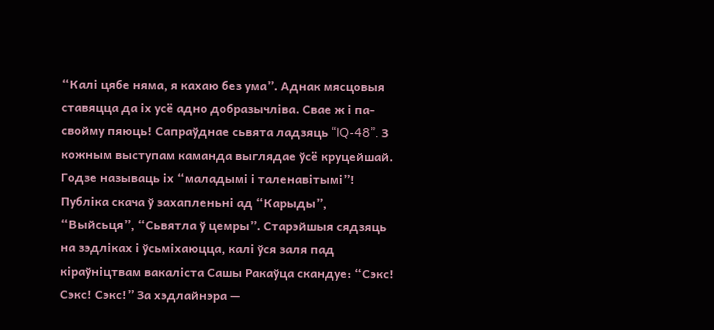“Калі цябе няма, я кахаю без ума”. Аднак мясцовыя ставяцца да іх усё адно добразычліва. Свае ж і па-свойму пяюць! Сапраўднае сьвята ладзяць “IQ-48”. З кожным выступам каманда выглядае ўсё круцейшай. Годзе называць іх “маладымі і таленавітымі”! Публіка скача ў захапленьні ад “Карыды”, “Выйсьця”, “Сьвятла ў цемры”. Старэйшыя сядзяць на зэдліках і ўсьміхаюцца, калі ўся заля пад кіраўніцтвам вакаліста Сашы Ракаўца скандуе: “Сэкс! Сэкс! Сэкс!” За хэдлайнэра —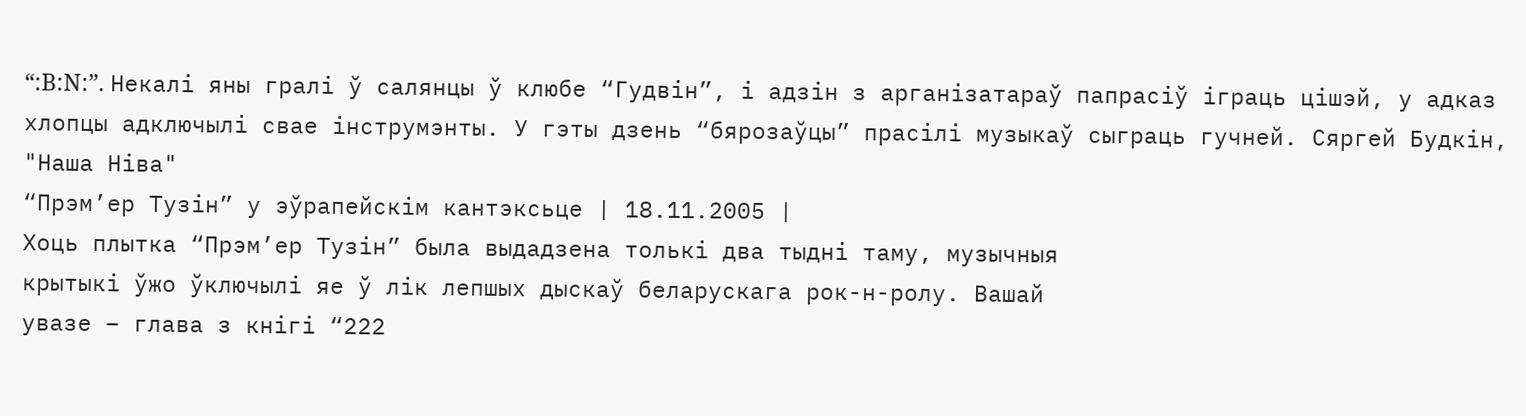“:B:N:”. Некалі яны гралі ў салянцы ў клюбе “Гудвін”, і адзін з арганізатараў папрасіў іграць цішэй, у адказ хлопцы адключылі свае інструмэнты. У гэты дзень “бярозаўцы” прасілі музыкаў сыграць гучней. Сяргей Будкін, "Наша Ніва"
“Прэм’ер Тузін” у эўрапейскім кантэксьце | 18.11.2005 |
Хоць плытка “Прэм’ер Тузін” была выдадзена толькі два тыдні таму, музычныя
крытыкі ўжо ўключылі яе ў лік лепшых дыскаў беларускага рок-н-ролу. Вашай
увазе – глава з кнігі “222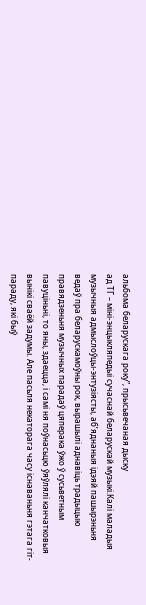альбома беларускага року”, прысьвечаная дыску
ад ТГ – міні-энцыкляпедыі сучаснай беларускай музыкі.Калі маладыя музычныя адмыслоўцы-энтузіясты, аб’яднаныя ідэяй пашырэньня ведаў пра беларускамоўны рок, вырашылі аднавіць традыцыю правядзеньня музычных парадаў цяперака ўжо ў сусьветным павуціньні, то яны, здаецца, і самі ня поўнасьцю ўяўлялі канчатковыя вынікі сваёй задумы. Але пасьля некаторага часу існаваньня гэтага гіт-параду, які быў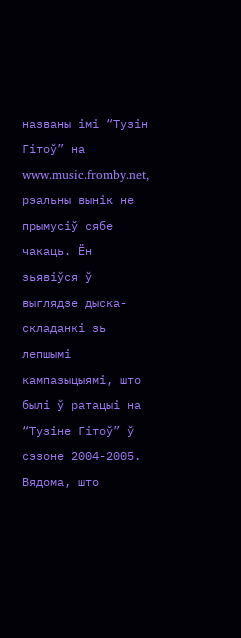названы імі “Тузін Гітоў” на www.music.fromby.net, рэальны вынік не прымусіў сябе чакаць. Ён зьявіўся ў выглядзе дыска-складанкі зь лепшымі кампазыцыямі, што былі ў ратацыі на “Тузіне Гітоў” ў сэзоне 2004-2005. Вядома, што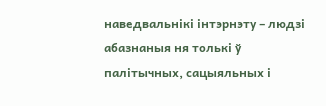наведвальнікі інтэрнэту – людзі абазнаныя ня толькі ў палітычных, сацыяльных і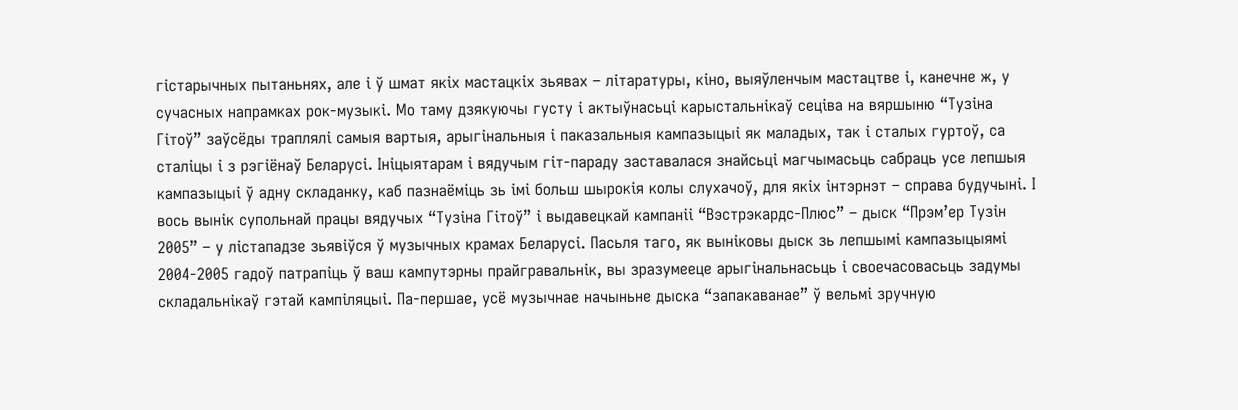гістарычных пытаньнях, але і ў шмат якіх мастацкіх зьявах – літаратуры, кіно, выяўленчым мастацтве і, канечне ж, у сучасных напрамках рок-музыкі. Мо таму дзякуючы густу і актыўнасьці карыстальнікаў сеціва на вяршыню “Тузіна Гітоў” заўсёды траплялі самыя вартыя, арыгінальныя і паказальныя кампазыцыі як маладых, так і сталых гуртоў, са сталіцы і з рэгіёнаў Беларусі. Ініцыятарам і вядучым гіт-параду заставалася знайсьці магчымасьць сабраць усе лепшыя кампазыцыі ў адну складанку, каб пазнаёміць зь імі больш шырокія колы слухачоў, для якіх інтэрнэт – справа будучыні. І вось вынік супольнай працы вядучых “Тузіна Гітоў” і выдавецкай кампаніі “Вэстрэкардс-Плюс” – дыск “Прэм’ер Тузін 2005” – у лістападзе зьявіўся ў музычных крамах Беларусі. Пасьля таго, як выніковы дыск зь лепшымі кампазыцыямі 2004-2005 гадоў патрапіць ў ваш кампутэрны прайгравальнік, вы зразумееце арыгінальнасьць і своечасовасьць задумы складальнікаў гэтай кампіляцыі. Па-першае, усё музычнае начыньне дыска “запакаванае” ў вельмі зручную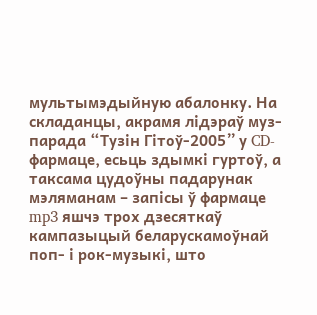мультымэдыйную абалонку. На складанцы, акрамя лідэраў муз-парада “Тузін Гітоў-2005” у CD-фармаце, есьць здымкі гуртоў, а таксама цудоўны падарунак мэляманам – запісы ў фармаце mp3 яшчэ трох дзесяткаў кампазыцый беларускамоўнай поп- і рок-музыкі, што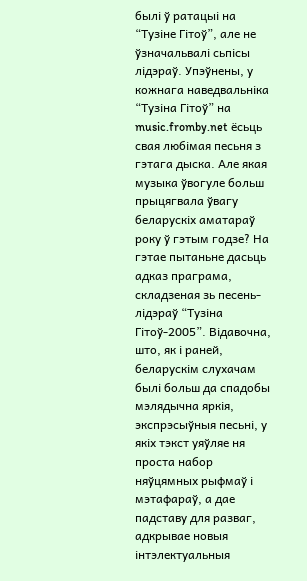былі ў ратацыі на “Тузіне Гітоў”, але не ўзначальвалі сьпісы лідэраў. Упэўнены, у кожнага наведвальніка “Тузіна Гітоў” на music.fromby.net ёсьць свая любімая песьня з гэтага дыска. Але якая музыка ўвогуле больш прыцягвала ўвагу беларускіх аматараў року ў гэтым годзе? На гэтае пытаньне дасьць адказ праграма, складзеная зь песень-лідэраў “Тузіна Гітоў-2005”. Відавочна, што, як і раней, беларускім слухачам былі больш да спадобы мэлядычна яркія, экспрэсыўныя песьні, у якіх тэкст уяўляе ня проста набор няўцямных рыфмаў і мэтафараў, а дае падставу для разваг, адкрывае новыя інтэлектуальныя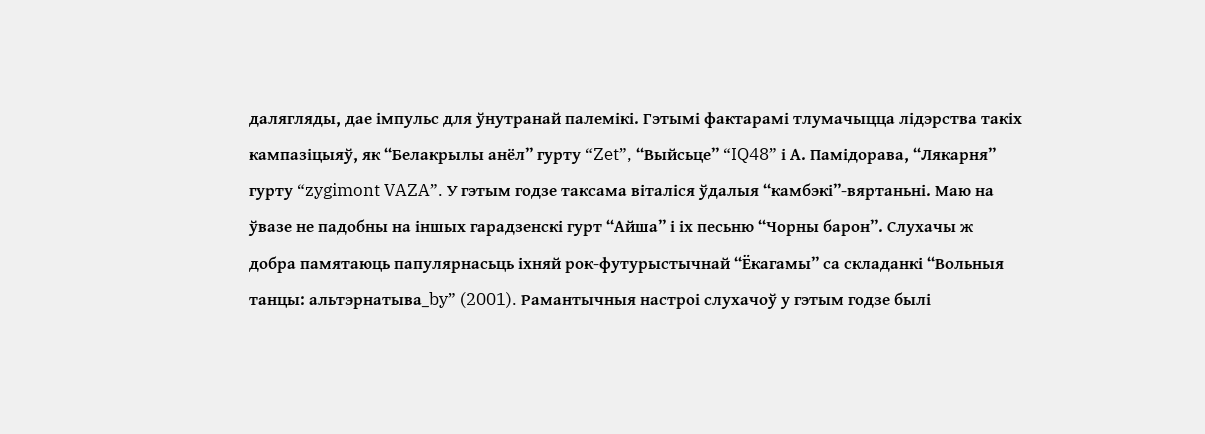далягляды, дае імпульс для ўнутранай палемікі. Гэтымі фактарамі тлумачыцца лідэрства такіх кампазіцыяў, як “Белакрылы анёл” гурту “Zet”, “Выйсьце” “IQ48” і А. Памідорава, “Лякарня” гурту “zygimont VAZA”. У гэтым годзе таксама віталіся ўдалыя “камбэкі”-вяртаньні. Маю на ўвазе не падобны на іншых гарадзенскі гурт “Айша” і іх песьню “Чорны барон”. Слухачы ж добра памятаюць папулярнасьць іхняй рок-футурыстычнай “Ёкагамы” са складанкі “Вольныя танцы: альтэрнатыва_by” (2001). Рамантычныя настроі слухачоў у гэтым годзе былі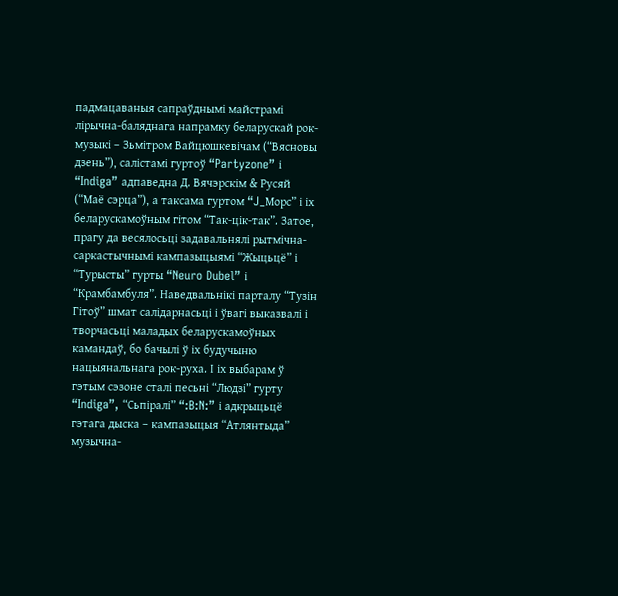падмацаваныя сапраўднымі майстрамі лірычна-баляднага напрамку беларускай рок-музыкі – Зьмітром Вайцюшкевічам (“Вясновы дзень”), салістамі гуртоў “Partyzone” і “Indiga” адпаведна Д. Вячэрскім & Русяй (“Маё сэрца”), а таксама гуртом “J_Морс” і іх беларускамоўным гітом “Так-цік-так”. Затое, прагу да весялосьці задавальнялі рытмічна-саркастычнымі кампазыцыямі “Жыцьцё” і “Турысты” гурты “Neuro Dubel” і “Крамбамбуля”. Наведвальнікі парталу “Тузін Гітоў” шмат салідарнасьці і ўвагі выказвалі і творчасьці маладых беларускамоўных камандаў, бо бачылі ў іх будучыню нацыянальнага рок-руха. І іх выбарам ў гэтым сэзоне сталі песьні “Людзі” гурту “Indiga”, “Сьпіралі” “:B:N:” і адкрыцьцё гэтага дыска – кампазыцыя “Атлянтыда” музычна-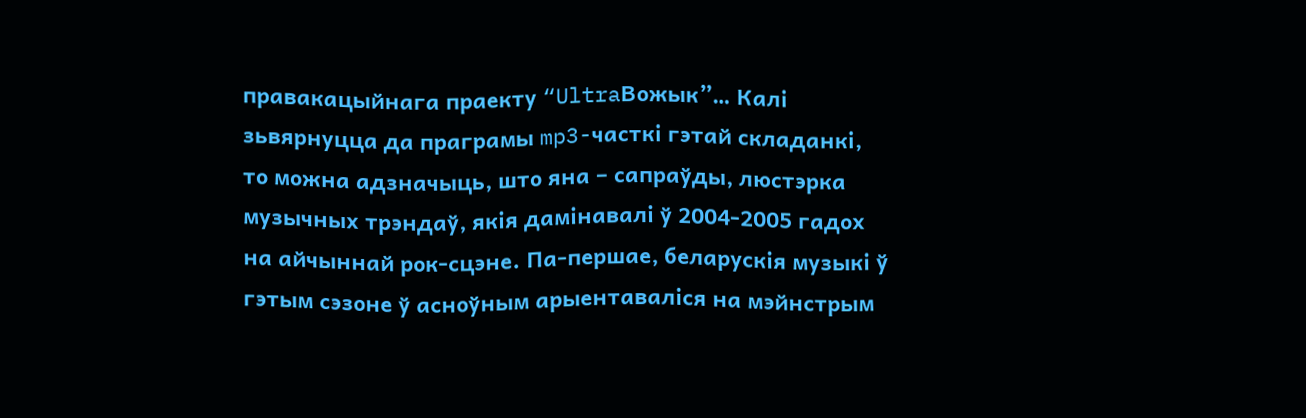правакацыйнага праекту “UltraВожык”… Калі зьвярнуцца да праграмы mp3-часткі гэтай складaнкі, то можна адзначыць, што яна – сапраўды, люстэрка музычных трэндаў, якія дамінавалі ў 2004-2005 гадох на айчыннай рок-сцэне. Па-першае, беларускія музыкі ў гэтым сэзоне ў асноўным арыентаваліся на мэйнстрым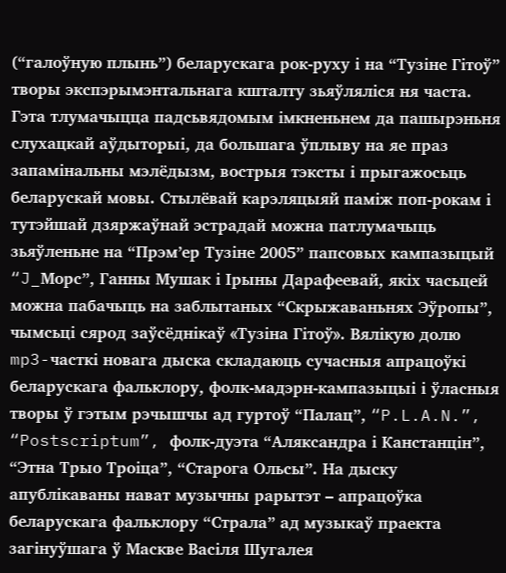(“галоўную плынь”) беларускага рок-руху і на “Тузіне Гітоў” творы экспэрымэнтальнага кшталту зьяўляліся ня часта. Гэта тлумачыцца падсьвядомым імкненьнем да пашырэньня слухацкай аўдыторыі, да большага ўплыву на яе праз запамінальны мэлёдызм, вострыя тэксты і прыгажосьць беларускай мовы. Стылёвай карэляцыяй паміж поп-рокам і тутэйшай дзяржаўнай эстрадай можна патлумачыць зьяўленьне на “Прэм’ер Тузіне 2005” папсовых кампазыцый “J_Морс”, Ганны Мушак і Ірыны Дарафеевай, якіх часьцей можна пабачыць на заблытаных “Скрыжаваньнях Эўропы”, чымсьці сярод заўсёднікаў «Тузіна Гітоў». Вялікую долю mp3-часткі новага дыска складаюць сучасныя апрацоўкі беларускага фальклору, фолк-мадэрн-кампазыцыі і ўласныя творы ў гэтым рэчышчы ад гуртоў “Палац”, “P.L.A.N.”, “Postscriptum”, фолк-дуэта “Аляксандра і Канстанцін”, “Этна Трыо Троіца”, “Старога Ольсы”. На дыску апублікаваны нават музычны рарытэт – апрацоўка беларускага фальклору “Страла” ад музыкаў праекта загінуўшага ў Маскве Васіля Шугалея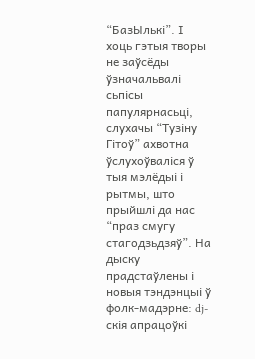“БазЫлькі”. І хоць гэтыя творы не заўсёды ўзначальвалі сьпісы папулярнасьці, слухачы “Тузіну Гітоў” ахвотна ўслухоўваліся ў тыя мэлёдыі і рытмы, што прыйшлі да нас “праз смугу стагодзьдзяў”. На дыску прадстаўлены і новыя тэндэнцыі ў фолк-мадэрне: dj-скія апрацоўкі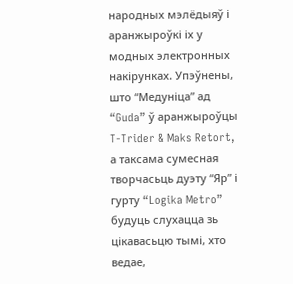народных мэлёдыяў і аранжыроўкі іх у модных электронных накірунках. Упэўнены, што “Медуніца” ад “Guda” ў аранжыроўцы T-Trider & Maks Retort, а таксама сумесная творчасьць дуэту “Яр” і гурту “Logika Metro” будуць слухацца зь цікавасьцю тымі, хто ведае,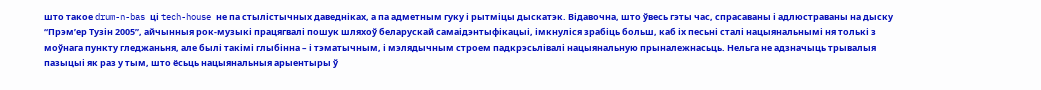што такое drum-n-bas ці tech-house не па стылістычных даведніках, а па адметным гуку і рытміцы дыскатэк. Відавочна, што ўвесь гэты час, спрасаваны і адлюстраваны на дыску “Прэм’ер Тузін 2005”, айчынныя рок-музыкі працягвалі пошук шляхоў беларускай самаідэнтыфікацыі, імкнуліся зрабіць больш, каб іх песьні сталі нацыянальнымі ня толькі з моўнага пункту гледжаньня, але былі такімі глыбінна – і тэматычным, і мэлядычным строем падкрэсьлівалі нацыянальную прыналежнасьць. Нельга не адзначыць трывалыя пазыцыі як раз у тым, што ёсьць нацыянальныя арыентыры ў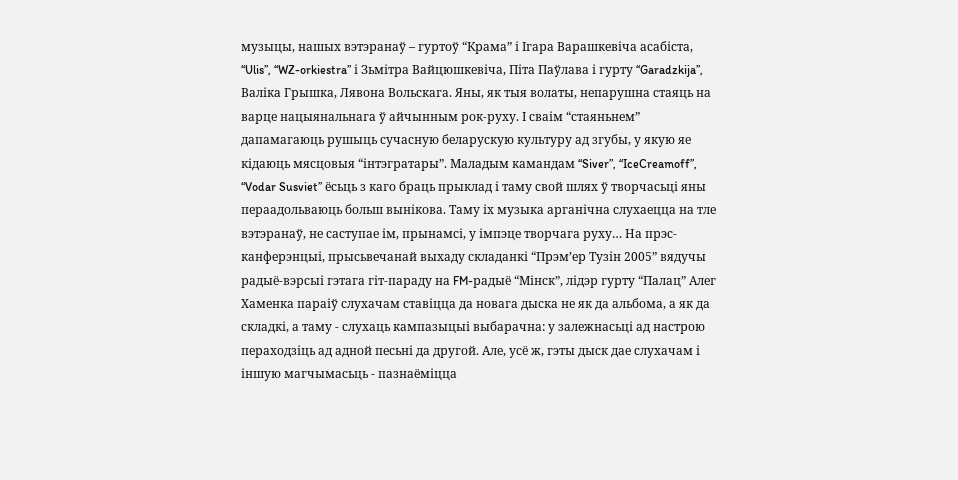музыцы, нашых вэтэранаў – гуртоў “Крама” і Ігара Варашкевіча асабіста, “Ulis”, “WZ-orkiestra” і Зьмітра Вайцюшкевіча, Піта Паўлава і гурту “Garadzkija”, Валіка Грышка, Лявона Вольскага. Яны, як тыя волаты, непарушна стаяць на варце нацыянальнага ў айчынным рок-руху. І сваім “стаяньнем” дапамагаюць рушыць сучасную беларускую культуру ад згубы, у якую яе кідаюць мясцовыя “інтэгратары”. Маладым камандам “Siver”, “IceCreamoff”, “Vodar Susviet” ёсьць з каго браць прыклад і таму свой шлях ў творчасьці яны пераадольваюць больш вынікова. Таму іх музыка арганічна слухаецца на тле вэтэранаў, не саступае ім, прынамсі, у імпэце творчага руху… На прэс-канферэнцыі, прысьвечанай выхаду складанкі “Прэм’ер Тузін 2005” вядучы радыё-вэрсыі гэтага гіт-параду на FM-радыё “Мінск”, лідэр гурту “Палац” Алег Хаменка параіў слухачам ставіцца да новага дыска не як да альбома, а як да складкі, а таму - слухаць кампазыцыі выбарачна: у залежнасьці ад настрою пераходзіць ад адной песьні да другой. Але, усё ж, гэты дыск дае слухачам і іншую магчымасьць - пазнаёміцца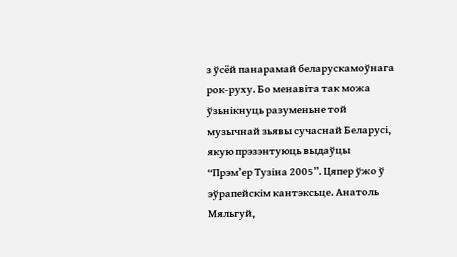з ўсёй панарамай беларускамоўнага рок-руху. Бо менавіта так можа ўзьнікнуць разуменьне той музычнай зьявы сучаснай Беларусі, якую прэзэнтуюць выдаўцы “Прэм’ер Тузіна 2005”. Цяпер ўжо ў эўрапейскім кантэксьце. Анатоль Мяльгуй,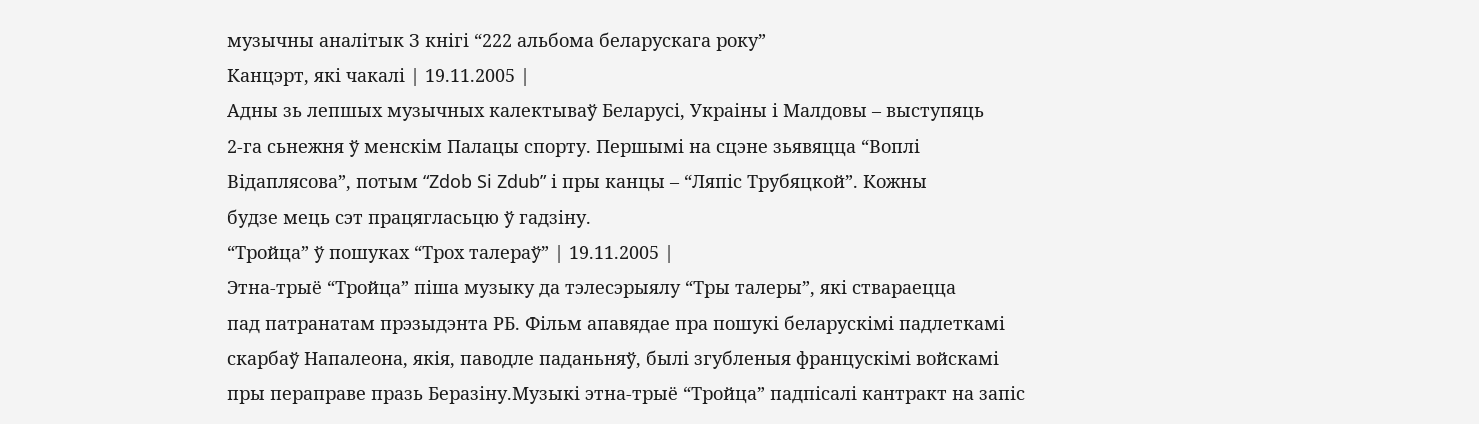музычны аналітык З кнігі “222 альбома беларускага року”
Канцэрт, які чакалі | 19.11.2005 |
Адны зь лепшых музычных калектываў Беларусі, Украіны і Малдовы – выступяць
2-га сьнежня ў менскім Палацы спорту. Першымі на сцэне зьявяцца “Воплі
Відаплясова”, потым “Zdob Si Zdub” і пры канцы – “Ляпіс Трубяцкой”. Кожны
будзе мець сэт працягласьцю ў гадзіну.
“Тройца” ў пошуках “Трох талераў” | 19.11.2005 |
Этна-трыё “Тройца” піша музыку да тэлесэрыялу “Тры талеры”, які ствараецца
пад патранатам прэзыдэнта РБ. Фільм апавядае пра пошукі беларускімі падлеткамі
скарбаў Напалеона, якія, паводле паданьняў, былі згубленыя францускімі войскамі
пры пераправе празь Беразіну.Музыкі этна-трыё “Тройца” падпісалі кантракт на запіс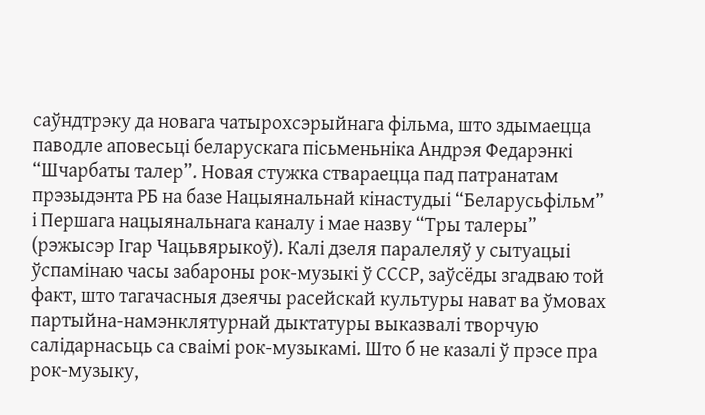саўндтрэку да новага чатырохсэрыйнага фільма, што здымаецца паводле аповесьці беларускага пісьменьніка Андрэя Федарэнкі “Шчарбаты талер”. Новая стужка ствараецца пад патранатам прэзыдэнта РБ на базе Нацыянальнай кінастудыі “Беларусьфільм” і Першага нацыянальнага каналу і мае назву “Тры талеры” (рэжысэр Ігар Чацьвярыкоў). Калі дзеля паралеляў у сытуацыі ўспамінаю часы забароны рок-музыкі ў СССР, заўсёды згадваю той факт, што тагачасныя дзеячы расейскай культуры нават ва ўмовах партыйна-намэнклятурнай дыктатуры выказвалі творчую салідарнасьць са сваімі рок-музыкамі. Што б не казалі ў прэсе пра рок-музыку,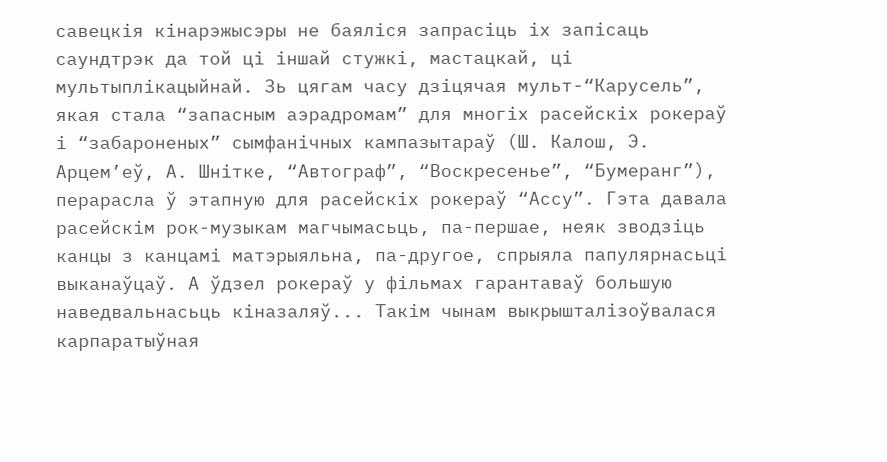савецкія кінарэжысэры не баяліся запрасіць іх запісаць саундтрэк да той ці іншай стужкі, мастацкай, ці мультыплікацыйнай. Зь цягам часу дзіцячая мульт-“Карусель”, якая стала “запасным аэрадромам” для многіх расейскіх рокераў і “забароненых” сымфанічных кампазытараў (Ш. Калош, Э. Арцем’еў, А. Шнітке, “Автограф”, “Воскресенье”, “Бумеранг”), перарасла ў этапную для расейскіх рокераў “Ассу”. Гэта давала расейскім рок-музыкам магчымасьць, па-першае, неяк зводзіць канцы з канцамі матэрыяльна, па-другое, спрыяла папулярнасьці выканаўцаў. А ўдзел рокераў у фільмах гарантаваў большую наведвальнасьць кіназаляў... Такім чынам выкрышталізоўвалася карпаратыўная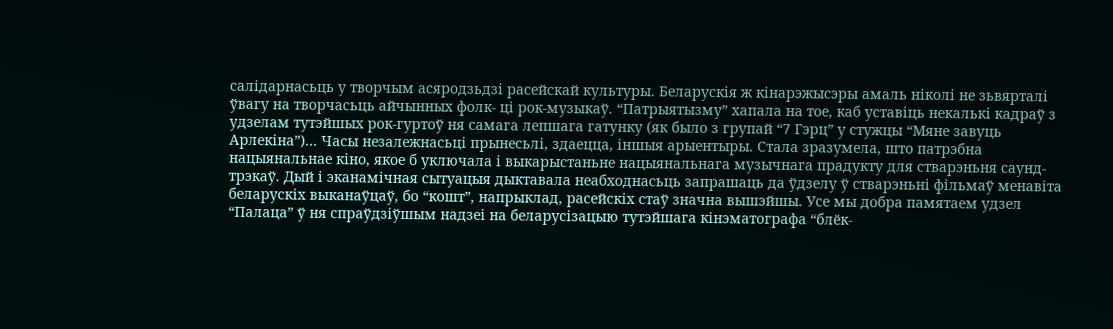салідарнасьць у творчым асяродзьдзі расейскай культуры. Беларускія ж кінарэжысэры амаль ніколі не зьвярталі ўвагу на творчасьць айчынных фолк- ці рок-музыкаў. “Патрыятызму” хапала на тое, каб уставіць некалькі кадраў з удзелам тутэйшых рок-гуртоў ня самага лепшага гатунку (як было з групай “7 Гэрц” у стужцы “Мяне завуць Арлекіна”)... Часы незалежнасьці прынесьлі, здаецца, іншыя арыентыры. Стала зразумела, што патрэбна нацыянальнае кіно, якое б уключала і выкарыстаньне нацыянальнага музычнага прадукту для стварэньня саунд-трэкаў. Дый і эканамічная сытуацыя дыктавала неабходнасьць запрашаць да ўдзелу ў стварэньні фільмаў менавіта беларускіх выканаўцаў, бо “кошт”, напрыклад, расейскіх стаў значна вышэйшы. Усе мы добра памятаем удзел “Палаца” ў ня спраўдзіўшым надзеі на беларусізацыю тутэйшага кінэматографа “блёк-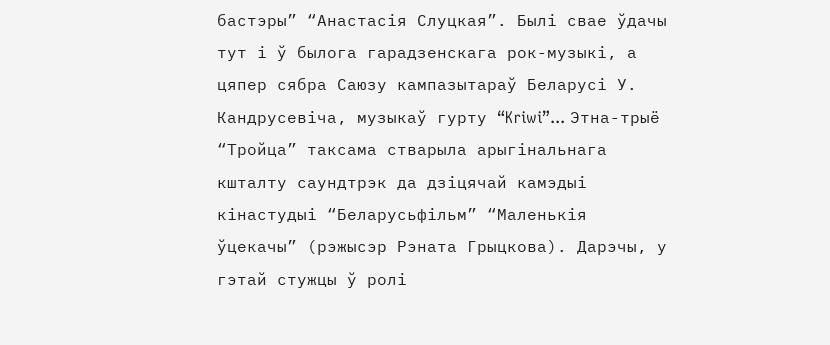бастэры” “Анастасія Слуцкая”. Былі свае ўдачы тут і ў былога гарадзенскага рок-музыкі, а цяпер сябра Саюзу кампазытараў Беларусі У. Кандрусевіча, музыкаў гурту “Kriwi”... Этна-трыё “Тройца” таксама стварыла арыгінальнага кшталту саундтрэк да дзіцячай камэдыі кінастудыі “Беларусьфільм” “Маленькія ўцекачы” (рэжысэр Рэната Грыцкова). Дарэчы, у гэтай стужцы ў ролі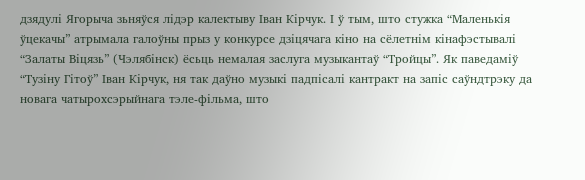дзядулі Ягорыча зьняўся лідэр калектыву Іван Кірчук. І ў тым, што стужка “Маленькія ўцекачы” атрымала галоўны прыз у конкурсе дзіцячага кіно на сёлетнім кінафэстывалі “Залаты Віцязь” (Чэлябінск) ёсьць немалая заслуга музыкантаў “Тройцы”. Як паведаміў “Тузіну Гітоў” Іван Кірчук, ня так даўно музыкі падпісалі кантракт на запіс саўндтрэку да новага чатырохсэрыйнага тэле-фільма, што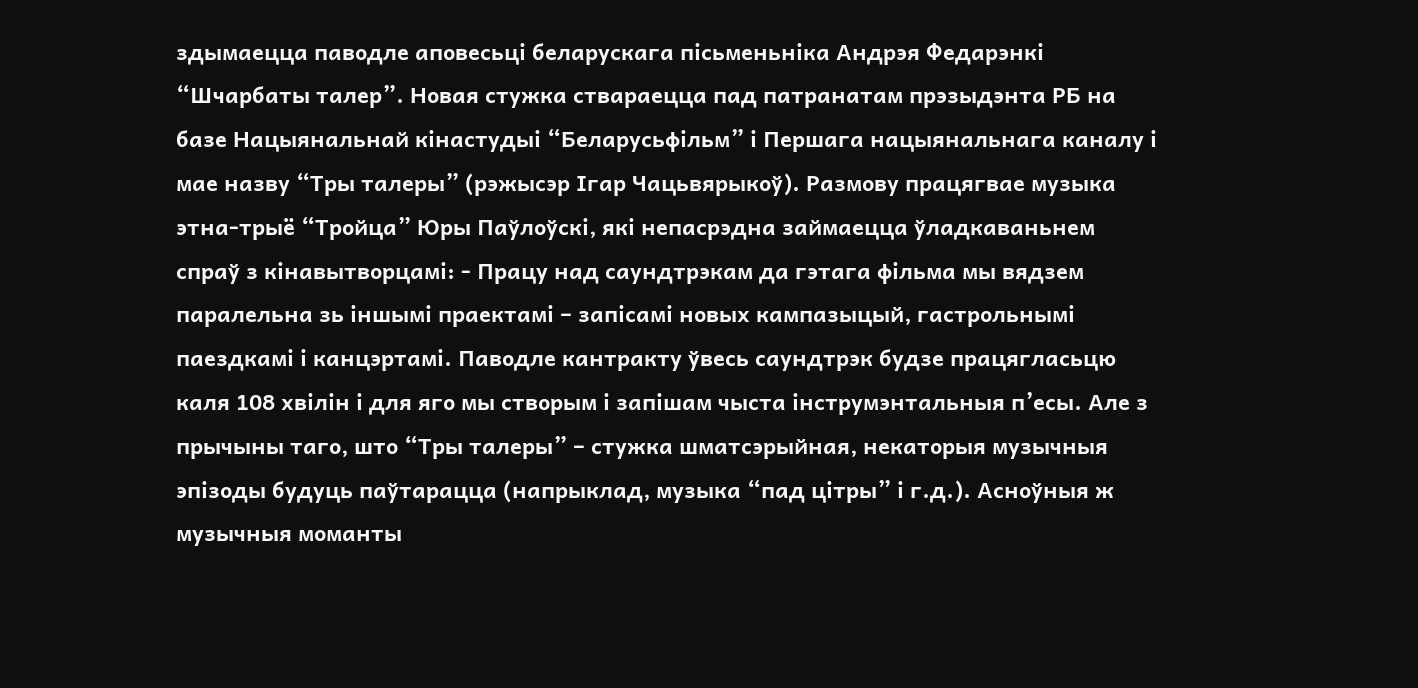здымаецца паводле аповесьці беларускага пісьменьніка Андрэя Федарэнкі “Шчарбаты талер”. Новая стужка ствараецца пад патранатам прэзыдэнта РБ на базе Нацыянальнай кінастудыі “Беларусьфільм” і Першага нацыянальнага каналу і мае назву “Тры талеры” (рэжысэр Ігар Чацьвярыкоў). Размову працягвае музыка этна-трыё “Тройца” Юры Паўлоўскі, які непасрэдна займаецца ўладкаваньнем спраў з кінавытворцамі: - Працу над саундтрэкам да гэтага фільма мы вядзем паралельна зь іншымі праектамі – запісамі новых кампазыцый, гастрольнымі паездкамі і канцэртамі. Паводле кантракту ўвесь саундтрэк будзе працягласьцю каля 108 хвілін і для яго мы створым і запішам чыста інструмэнтальныя п’есы. Але з прычыны таго, што “Тры талеры” – стужка шматсэрыйная, некаторыя музычныя эпізоды будуць паўтарацца (напрыклад, музыка “пад цітры” і г.д.). Асноўныя ж музычныя моманты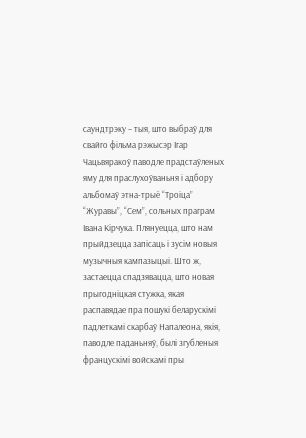саундтрэку – тыя, што выбраў для свайго фільма рэжысэр Ігар Чацьвяракоў паводле прадстаўленых яму для праслухоўваньня і адбору альбомаў этна-трыё “Троіца” “Журавы”, “Сем”, сольных праграм Івана Кірчука. Плянуецца, што нам прыйдзецца запісаць і зусім новыя музычныя кампазыцыі. Што ж, застаецца спадзявацца, што новая прыгодніцкая стужка, якая распавядае пра пошукі беларускімі падлеткамі скарбаў Напалеона, якія, паводле паданьняў, былі згубленыя францускімі войскамі пры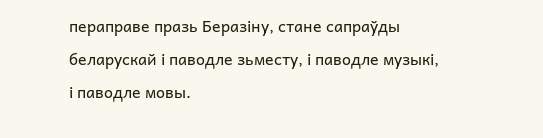пераправе празь Беразіну, стане сапраўды беларускай і паводле зьместу, і паводле музыкі, і паводле мовы.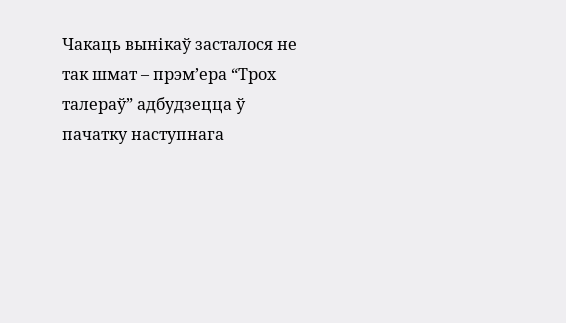Чакаць вынікаў засталося не так шмат – прэм’ера “Трох талераў” адбудзецца ў пачатку наступнага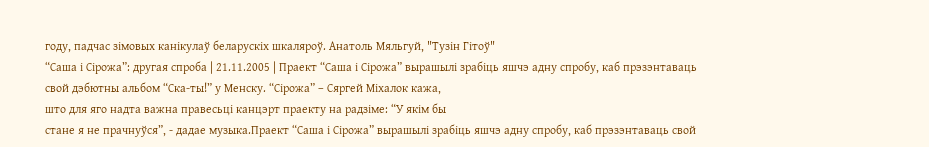году, падчас зімовых канікулаў беларускіх шкаляроў. Анатоль Мяльгуй, "Тузін Гітоў"
“Саша і Сірожа”: другая спроба | 21.11.2005 | Праект “Саша і Сірожа” вырашылі зрабіць яшчэ адну спробу, каб прэзэнтаваць
свой дэбютны альбом “Ска-ты!” у Менску. “Сірожа” – Сяргей Міхалок кажа,
што для яго надта важна правесьці канцэрт праекту на радзіме: “У якім бы
стане я не прачнуўся”, - дадае музыка.Праект “Саша і Сірожа” вырашылі зрабіць яшчэ адну спробу, каб прэзэнтаваць свой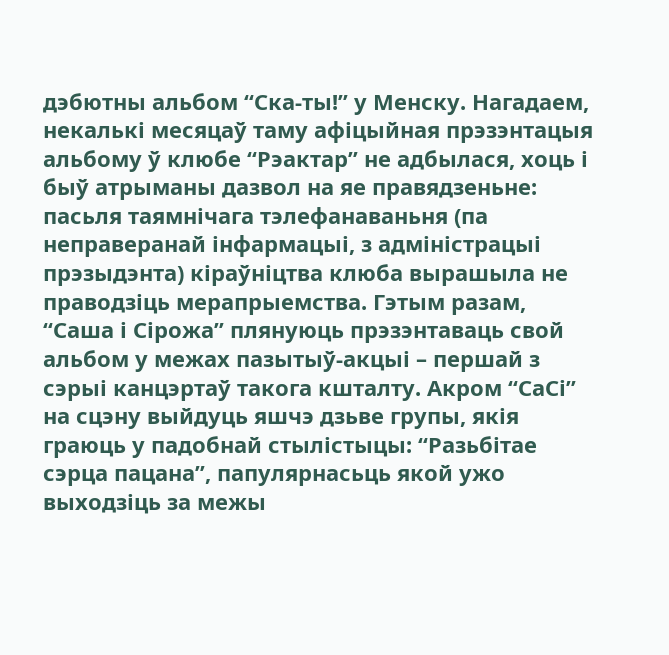дэбютны альбом “Ска-ты!” у Менску. Нагадаем, некалькі месяцаў таму афіцыйная прэзэнтацыя альбому ў клюбе “Рэактар” не адбылася, хоць і быў атрыманы дазвол на яе правядзеньне: пасьля таямнічага тэлефанаваньня (па неправеранай інфармацыі, з адміністрацыі прэзыдэнта) кіраўніцтва клюба вырашыла не праводзіць мерапрыемства. Гэтым разам, “Саша і Сірожа” плянуюць прэзэнтаваць свой альбом у межах пазытыў-акцыі – першай з сэрыі канцэртаў такога кшталту. Акром “СаСі” на сцэну выйдуць яшчэ дзьве групы, якія граюць у падобнай стылістыцы: “Разьбітае сэрца пацана”, папулярнасьць якой ужо выходзіць за межы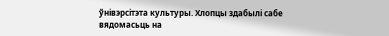ўнівэрсітэта культуры. Хлопцы здабылі сабе вядомасьць на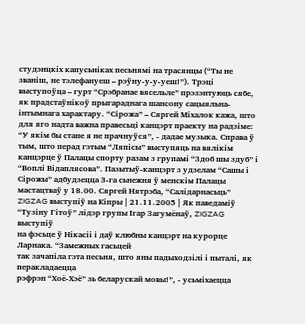студэнцкіх капусьніках песьнямі на трасянцы (“Ты не званіш, не тэлефануеш – рэўну-у-у-уеш!”). Трэці выступоўца – гурт “Срэбранае вясельле” прэзэнтуюць сябе, як прадстаўнікоў прыгараднага шансону сацыяльна-інтымнага характару. “Сірожа” – Сяргей Міхалок кажа, што для яго надта важна правесьці канцэрт праекту на радзіме: “У якім бы стане я не прачнуўся”, - дадае музыка. Справа ў тым, што перад гэтым “Ляпісы” выступяць на вялікім канцэрце ў Палацы спорту разам з групамі “Здоб шы здуб” і “Воплі Відаплясова”. Пазытыў-канцэрт з удзелам “Сашы і Сірожы” адбудзецца 3-га сьнежня ў менскім Палацы мастацтваў у 18.00. Сяргей Нятрэба, “Салідарнасьць” ZIGZAG выступіў на Кіпры | 21.11.2005 | Як паведаміў “Тузіну Гітоў” лідэр групы Ігар Загумёнаў, ZIGZAG выступіў
на фэсьце ў Нікасіі і даў клюбны канцэрт на курорце Ларнака. “Замежных гасьцей
так зачапіла гэта песьня, што яны падыходзілі і пыталі, як перакладаецца
рэфрэн “Хоё-Хэё” зь беларускай мовы!”, - усьміхаецца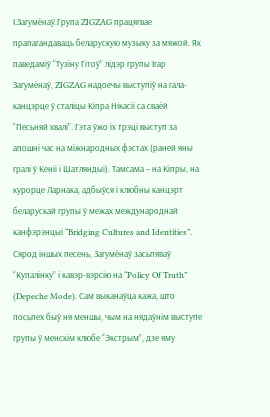І.Загумёнаў.Група ZIGZAG працягвае прапагандаваць беларускую музыку за мяжой. Як паведаміў “Тузіну Гітоў” лідэр групы Ігар Загумёнаў, ZIGZAG надоечы выступіў на гала-канцэрце ў сталіцы Кіпра Нікасіі са сваёй “Песьняй хвалі”. Гэта ўжо іх трэці выступ за апошні час на міжнародных фэстах (раней яны гралі ў Кеніі і Шатляндыі). Тамсама – на Кіпры, на курорце Ларнака, адбыўся і клюбны канцэрт беларускай групы ў межах международнай канфэрэнцыі “Bridging Cultures and Identities”. Сярод іншых песень, Загумёнаў засьпяваў “Купалінку” і кавэр-вэрсію на “Policy Of Truth” (Depeche Mode). Сам выканаўца кажа, што посьпех быў ня меншы, чым на нядаўнім выступе групы ў менскім клюбе “Экстрым”, дзе яму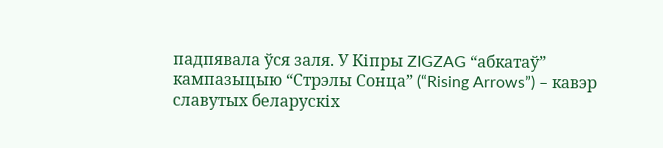падпявала ўся заля. У Кіпры ZIGZAG “абкатаў” кампазыцыю “Стрэлы Сонца” (“Rising Arrows”) – кавэр славутых беларускіх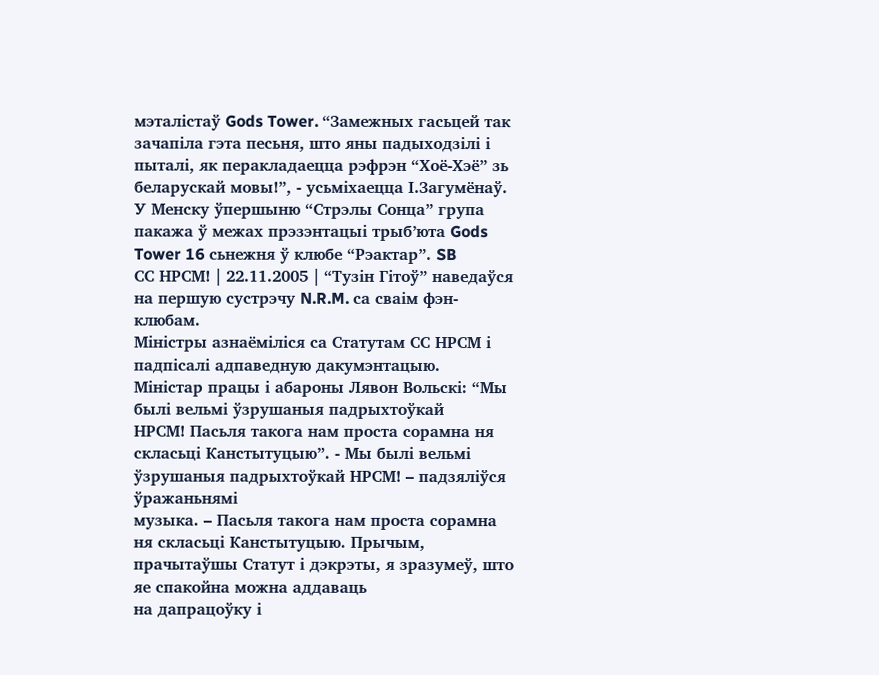мэталістаў Gods Tower. “Замежных гасьцей так зачапіла гэта песьня, што яны падыходзілі і пыталі, як перакладаецца рэфрэн “Хоё-Хэё” зь беларускай мовы!”, - усьміхаецца І.Загумёнаў. У Менску ўпершыню “Стрэлы Сонца” група пакажа ў межах прэзэнтацыі трыб’юта Gods Tower 16 сьнежня ў клюбе “Рэактар”. SB
СС НРСМ! | 22.11.2005 | “Тузін Гітоў” наведаўся на першую сустрэчу N.R.M. са сваім фэн-клюбам.
Міністры азнаёміліся са Статутам СС НРСМ і падпісалі адпаведную дакумэнтацыю.
Міністар працы і абароны Лявон Вольскі: “Мы былі вельмі ўзрушаныя падрыхтоўкай
НРСМ! Пасьля такога нам проста сорамна ня скласьці Канстытуцыю”. - Мы былі вельмі ўзрушаныя падрыхтоўкай НРСМ! – падзяліўся ўражаньнямі
музыка. – Пасьля такога нам проста сорамна ня скласьці Канстытуцыю. Прычым,
прачытаўшы Статут і дэкрэты, я зразумеў, што яе спакойна можна аддаваць
на дапрацоўку і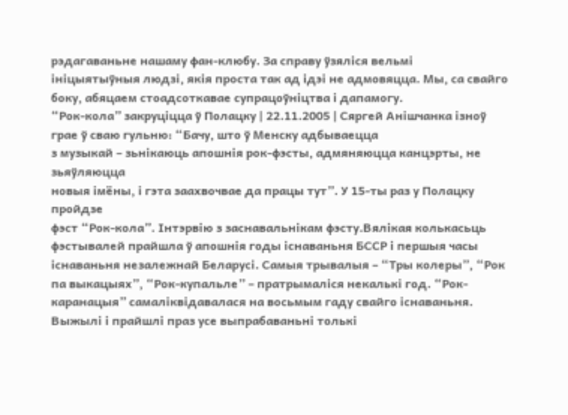рэдагаваньне нашаму фан-клюбу. За справу ўзяліся вельмі
ініцыятыўныя людзі, якія проста так ад ідэі не адмовяцца. Мы, са свайго
боку, абяцаем стоадсоткавае супрацоўніцтва і дапамогу.
“Рок-кола” закруціцца ў Полацку | 22.11.2005 | Сяргей Анішчанка ізноў грае ў сваю гульню: “Бачу, што ў Менску адбываецца
з музыкай – зьнікаюць апошнія рок-фэсты, адмяняюцца канцэрты, не зьяўляюцца
новыя імёны, і гэта заахвочвае да працы тут”. У 15-ты раз у Полацку пройдзе
фэст “Рок-кола”. Інтэрвію з заснавальнікам фэсту.Вялікая колькасьць фэстывалей прайшла ў апошнія годы існаваньня БССР і першыя часы існаваньня незалежнай Беларусі. Самыя трывалыя – “Тры колеры”, “Рок па выкацыях”, “Рок-купальле” – пратрымаліся некалькі год. “Рок-каранацыя” самаліквідавалася на восьмым гаду свайго існаваньня. Выжылі і прайшлі праз усе выпрабаваньні толькі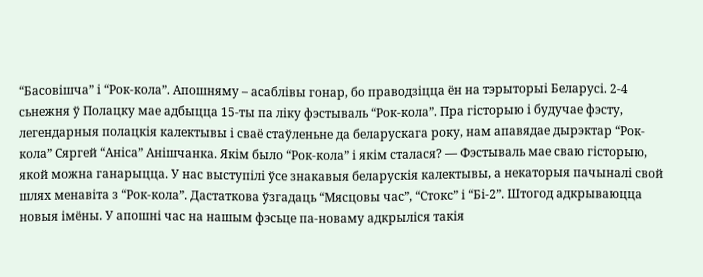“Басовішча” і “Рок-кола”. Апошняму – асаблівы гонар, бо праводзіцца ён на тэрыторыі Беларусі. 2-4 сьнежня ў Полацку мае адбыцца 15-ты па ліку фэстываль “Рок-кола”. Пра гісторыю і будучае фэсту, легендарныя полацкія калектывы і сваё стаўленьне да беларускага року, нам апавядае дырэктар “Рок-кола” Сяргей “Аніса” Анішчанка. Якім было “Рок-кола” і якім сталася? — Фэстываль мае сваю гісторыю, якой можна ганарыцца. У нас выступілі ўсе знакавыя беларускія калектывы, а некаторыя пачыналі свой шлях менавіта з “Рок-кола”. Дастаткова ўзгадаць “Мясцовы час”, “Стокс” і “Бі-2”. Штогод адкрываюцца новыя імёны. У апошні час на нашым фэсьце па-новаму адкрыліся такія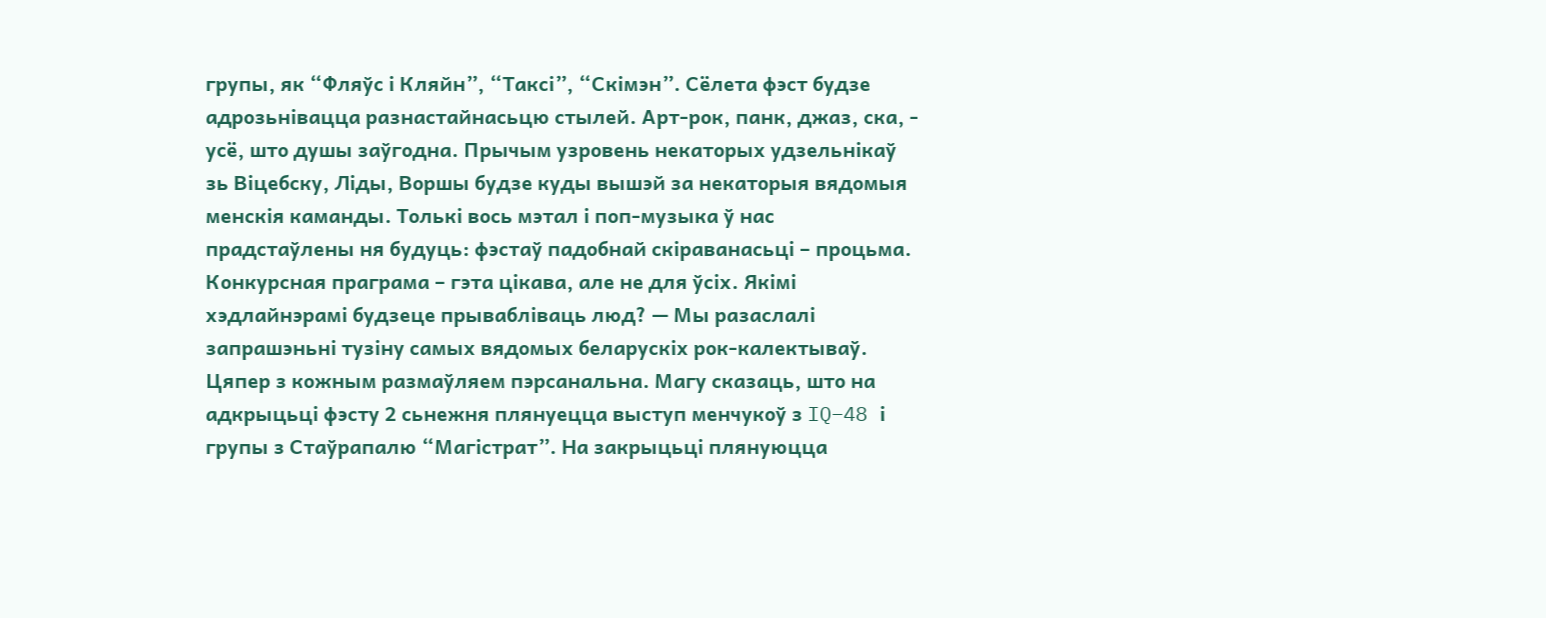групы, як “Фляўс і Кляйн”, “Таксі”, “Скімэн”. Сёлета фэст будзе адрозьнівацца разнастайнасьцю стылей. Арт-рок, панк, джаз, ска, - усё, што душы заўгодна. Прычым узровень некаторых удзельнікаў зь Віцебску, Ліды, Воршы будзе куды вышэй за некаторыя вядомыя менскія каманды. Толькі вось мэтал і поп-музыка ў нас прадстаўлены ня будуць: фэстаў падобнай скіраванасьці – процьма. Конкурсная праграма – гэта цікава, але не для ўсіх. Якімі хэдлайнэрамі будзеце прывабліваць люд? — Мы разаслалі запрашэньні тузіну самых вядомых беларускіх рок-калектываў. Цяпер з кожным размаўляем пэрсанальна. Магу сказаць, што на адкрыцьці фэсту 2 сьнежня плянуецца выступ менчукоў з IQ–48 і групы з Стаўрапалю “Магістрат”. На закрыцьці плянуюцца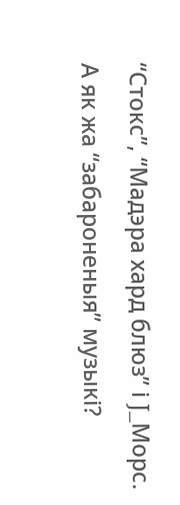“Стокс”, “Мадэра хард блюз” і J_Moрс. А як жа “забароненыя” музыкі?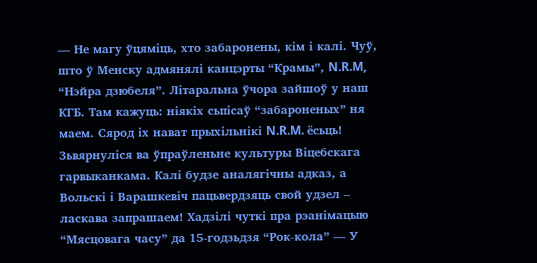— Не магу ўцяміць, хто забаронены, кім і калі. Чуў, што ў Менску адмянялі канцэрты “Крамы”, N.R.M, “Нэйра дзюбеля”. Літаральна ўчора зайшоў у наш КГБ. Там кажуць: ніякіх сьпісаў “забароненых” ня маем. Сярод іх нават прыхільнікі N.R.M. ёсьць! Зьвярнуліся ва ўпраўленьне культуры Віцебскага гарвыканкама. Калі будзе аналягічны адказ, а Вольскі і Варашкевіч пацьвердзяць свой удзел – ласкава запрашаем! Хадзілі чуткі пра рэанімацыю “Мясцовага часу” да 15-годзьдзя “Рок-кола” — У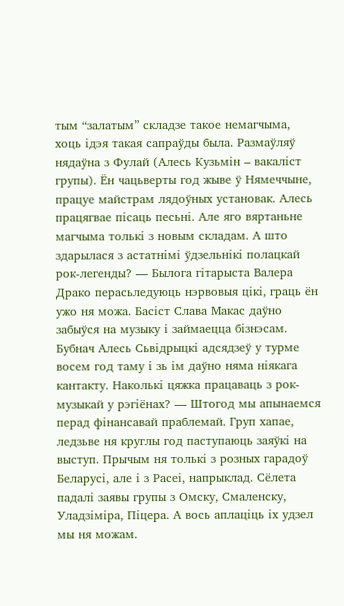тым “залатым” складзе такое немагчыма, хоць ідэя такая сапраўды была. Размаўляў нядаўна з Фулай (Алесь Кузьмін – вакаліст групы). Ён чацьверты год жыве ў Нямеччыне, працуе майстрам лядоўных установак. Алесь працягвае пісаць песьні. Але яго вяртаньне магчыма толькі з новым складам. А што здарылася з астатнімі ўдзельнікі полацкай рок-легенды? — Былога гітарыста Валера Драко перасьледуюць нэрвовыя цікі, граць ён ужо ня можа. Басіст Слава Макас даўно забыўся на музыку і займаецца бізнэсам. Бубнач Алесь Сьвідрыцкі адсядзеў у турме восем год таму і зь ім даўно няма ніякага кантакту. Наколькі цяжка працаваць з рок-музыкай у рэгіёнах? — Штогод мы апынаемся перад фінансавай праблемай. Груп хапае, ледзьве ня круглы год паступаюць заяўкі на выступ. Прычым ня толькі з розных гарадоў Беларусі, але і з Расеі, напрыклад. Сёлета падалі заявы групы з Омску, Смаленску, Уладзіміра, Піцера. А вось аплаціць іх удзел мы ня можам.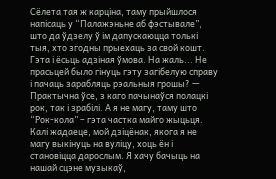Сёлета тая ж карціна, таму прыйшлося напісаць у “Палажэньне аб фэстывале”, што да ўдзелу ў ім дапускаюцца толькі тыя, хто згодны прыехаць за свой кошт. Гэта і ёсьць адзіная ўмова. На жаль... Не прасьцей было гінуць гэту загібелую справу і пачаць зарабляць рэальныя грошы? — Практычна ўсе, з каго пачынаўся полацкі рок, так і зрабілі. А я не магу, таму што “Рок-кола” – гэта частка майго жыцьця. Калі жадаеце, мой дзіцёнак, якога я не магу выкінуць на вуліцу, хоць ён і становіцца дарослым. Я хачу бачыць на нашай сцэне музыкаў,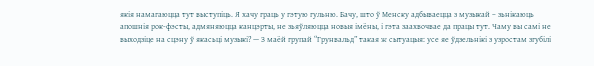якія намагаюцца тут выступіць. Я хачу граць у гэтую гульню. Бачу, што ў Менску адбываецца з музыкай – зьнікаюць апошнія рок-фэсты, адмяняюцца канцэрты, не зьяўляюцца новыя імёны, і гэта заахвочвае да працы тут. Чаму вы самі не выходзіце на сцэну ў якасьці музыкі? — З маёй групай “Грунвальд” такая ж сытуацыя: усе яе ўдзельнікі з узростам згубілі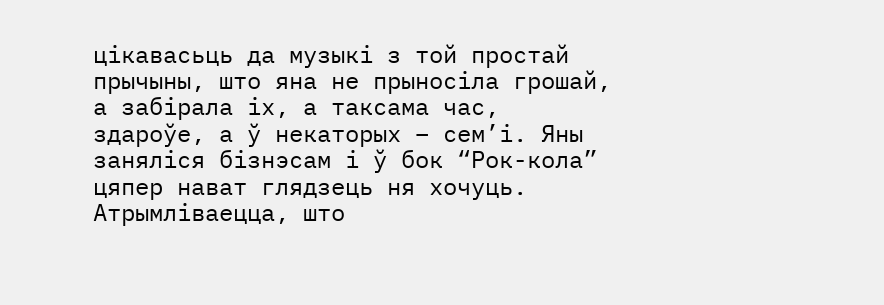цікавасьць да музыкі з той простай прычыны, што яна не прыносіла грошай, а забірала іх, а таксама час, здароўе, а ў некаторых – сем’і. Яны заняліся бізнэсам і ў бок “Рок-кола” цяпер нават глядзець ня хочуць. Атрымліваецца, што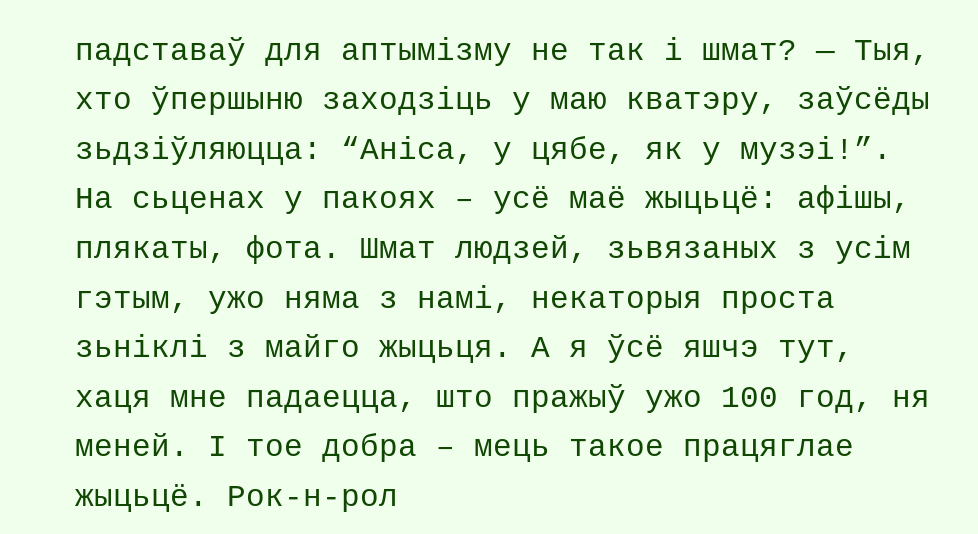падставаў для аптымізму не так і шмат? — Тыя, хто ўпершыню заходзіць у маю кватэру, заўсёды зьдзіўляюцца: “Аніса, у цябе, як у музэі!”. На сьценах у пакоях – усё маё жыцьцё: афішы, плякаты, фота. Шмат людзей, зьвязаных з усім гэтым, ужо няма з намі, некаторыя проста зьніклі з майго жыцьця. А я ўсё яшчэ тут, хаця мне падаецца, што пражыў ужо 100 год, ня меней. І тое добра – мець такое працяглае жыцьцё. Рок-н-рол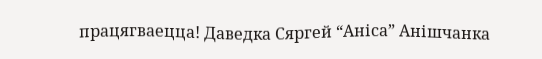працягваецца! Даведка Сяргей “Аніса” Анішчанка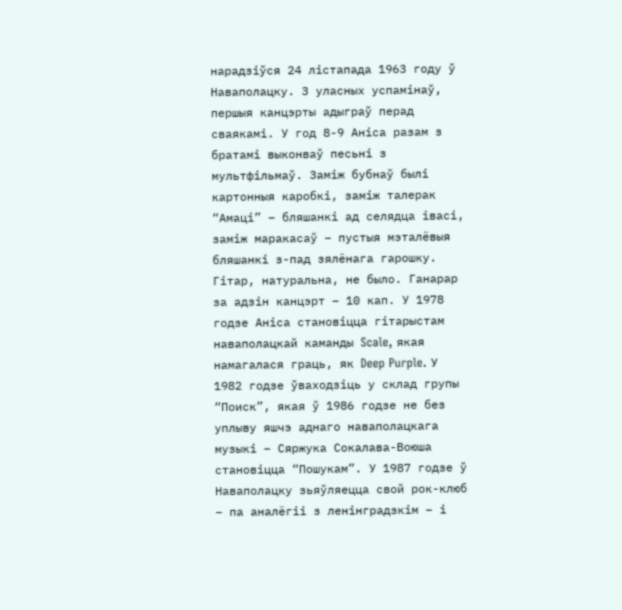нарадзіўся 24 лістапада 1963 году ў Наваполацку. З уласных успамінаў, першыя канцэрты адыграў перад сваякамі. У год 8-9 Аніса разам з братамі выконваў песьні з мультфільмаў. Заміж бубнаў былі картонныя каробкі, заміж талерак “Амаці” – бляшанкі ад селядца івасі, заміж маракасаў – пустыя мэталёвыя бляшанкі з-пад зялёнага гарошку. Гітар, натуральна, не было. Ганарар за адзін канцэрт – 10 кап. У 1978 годзе Аніса становіцца гітарыстам наваполацкай каманды Scale, якая намагалася граць, як Deep Purple. У 1982 годзе ўваходзіць у склад групы “Поиск”, якая ў 1986 годзе не без уплыву яшчэ аднаго наваполацкага музыкі – Сяржука Сокалава-Воюша становіцца “Пошукам”. У 1987 годзе ў Наваполацку зьяўляецца свой рок-клюб – па аналёгіі з ленінградзкім – і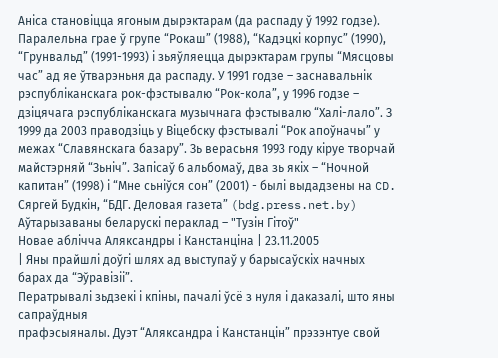Аніса становіцца ягоным дырэктарам (да распаду ў 1992 годзе). Паралельна грае ў групе “Рокаш” (1988), “Кадэцкі корпус” (1990), “Грунвальд” (1991-1993) і зьяўляецца дырэктарам групы “Мясцовы час” ад яе ўтварэньня да распаду. У 1991 годзе – заснавальнік рэспубліканскага рок-фэстывалю “Рок-кола”, у 1996 годзе – дзіцячага рэспубліканскага музычнага фэстывалю “Халі-лало”. З 1999 да 2003 праводзіць у Віцебску фэстывалі “Рок апоўначы” у межах “Славянскага базару”. Зь верасьня 1993 году кіруе творчай майстэрняй “Зьніч”. Запісаў 6 альбомаў, два зь якіх – “Ночной капитан” (1998) і “Мне сьніўся сон” (2001) - былі выдадзены на CD. Сяргей Будкін, “БДГ. Деловая газета” (bdg.press.net.by) Аўтарызаваны беларускі пераклад – "Тузін Гітоў"
Новае аблічча Аляксандры і Канстанціна | 23.11.2005
| Яны прайшлі доўгі шлях ад выступаў у барысаўскіх начных барах да “Эўравізіі”.
Ператрывалі зьдзекі і кпіны, пачалі ўсё з нуля і даказалі, што яны сапраўдныя
прафэсыяналы. Дуэт “Аляксандра і Канстанцін” прэзэнтуе свой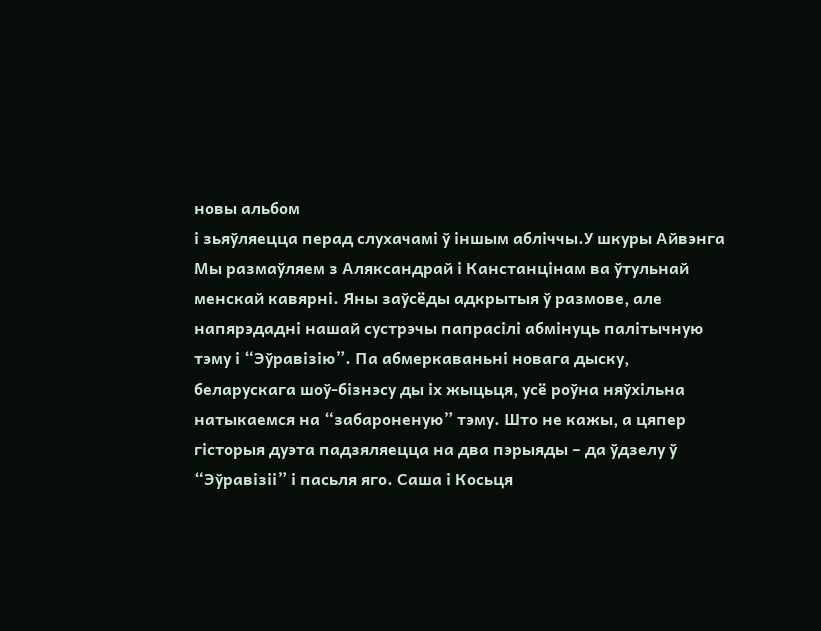новы альбом
і зьяўляецца перад слухачамі ў іншым абліччы.У шкуры Айвэнга Мы размаўляем з Аляксандрай і Канстанцінам ва ўтульнай менскай кавярні. Яны заўсёды адкрытыя ў размове, але напярэдадні нашай сустрэчы папрасілі абмінуць палітычную тэму і “Эўравізію”. Па абмеркаваньні новага дыску, беларускага шоў-бізнэсу ды іх жыцьця, усё роўна няўхільна натыкаемся на “забароненую” тэму. Што не кажы, а цяпер гісторыя дуэта падзяляецца на два пэрыяды – да ўдзелу ў “Эўравізіі” і пасьля яго. Саша і Косьця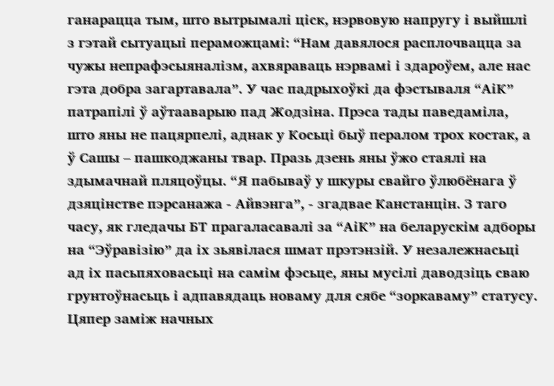ганарацца тым, што вытрымалі ціск, нэрвовую напругу і выйшлі з гэтай сытуацыі пераможцамі: “Нам давялося расплочвацца за чужы непрафэсыяналізм, ахвяраваць нэрвамі і здароўем, але нас гэта добра загартавала”. У час падрыхоўкі да фэстываля “АіК” патрапілі ў аўтааварыю пад Жодзіна. Прэса тады паведаміла, што яны не пацярпелі, аднак у Косьці быў пералом трох костак, а ў Сашы – пашкоджаны твар. Празь дзень яны ўжо стаялі на здымачнай пляцоўцы. “Я пабываў у шкуры свайго ўлюбёнага ў дзяцінстве пэрсанажа - Айвэнга”, - згадвае Канстанцін. З таго часу, як гледачы БТ прагаласавалі за “АіК” на беларускім адборы на “Эўравізію” да іх зьявілася шмат прэтэнзій. У незалежнасьці ад іх пасьпяховасьці на самім фэсьце, яны мусілі даводзіць сваю грунтоўнасьць і адпавядаць новаму для сябе “зоркаваму” статусу. Цяпер заміж начных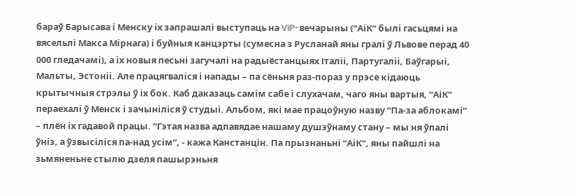бараў Барысава і Менску іх запрашалі выступаць на VIP-вечарыны (“АіК” былі гасьцямі на вясельлі Макса Мірнага) і буйныя канцэрты (сумесна з Русланай яны гралі ў Львове перад 40 000 гледачамі), а іх новыя песьні загучалі на радыёстанцыях Італіі, Партугаліі, Баўгарыі, Мальты, Эстоніі. Але працягваліся і напады – па сёньня раз-пораз у прэсе кідаюць крытычныя стрэлы ў іх бок. Каб даказаць самім сабе і слухачам, чаго яны вартыя, “АіК” пераехалі ў Менск і зачыніліся ў студыі. Альбом, які мае працоўную назву “Па-за аблокамі” – плён іх гадавой працы. “Гэтая назва адпавядае нашаму душэўнаму стану – мы ня ўпалі ўніз, а ўзвысіліся па-над усім”, - кажа Канстанцін. Па прызнаньні “АіК”, яны пайшлі на зьмяненьне стылю дзеля пашырэньня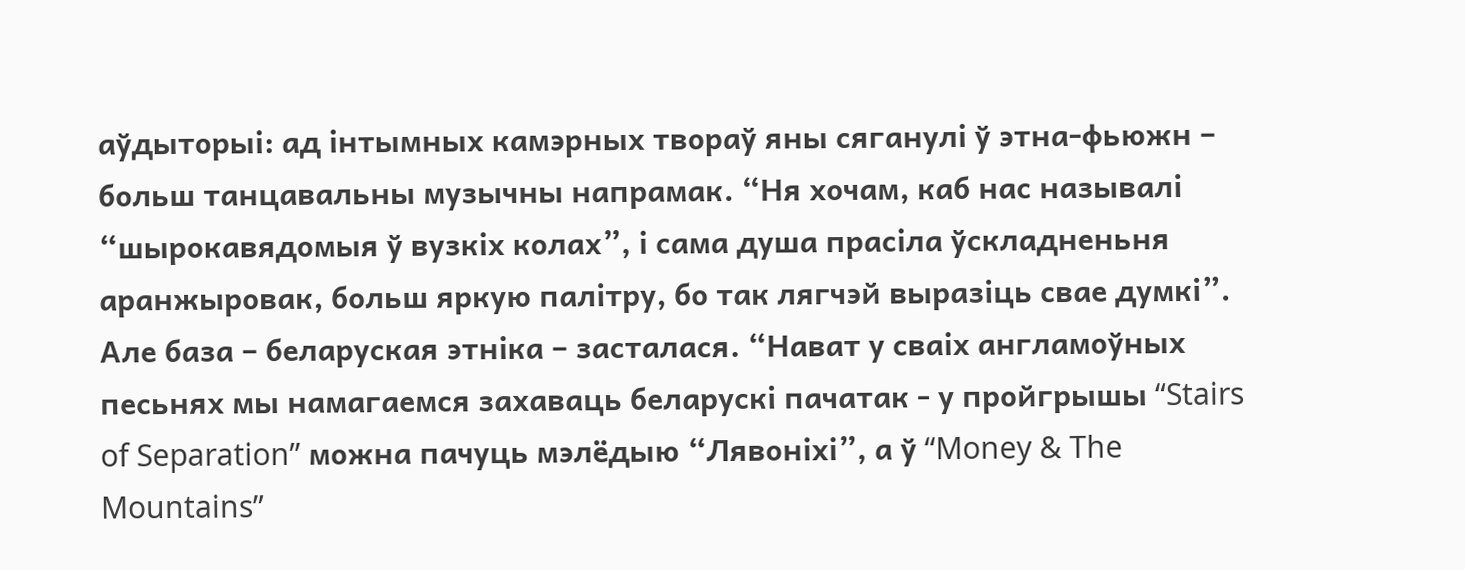аўдыторыі: ад інтымных камэрных твораў яны сяганулі ў этна-фьюжн – больш танцавальны музычны напрамак. “Ня хочам, каб нас называлі “шырокавядомыя ў вузкіх колах”, і сама душа прасіла ўскладненьня аранжыровак, больш яркую палітру, бо так лягчэй выразіць свае думкі”. Але база – беларуская этніка – засталася. “Нават у сваіх англамоўных песьнях мы намагаемся захаваць беларускі пачатак - у пройгрышы “Stairs of Separation” можна пачуць мэлёдыю “Лявоніхі”, а ў “Money & The Mountains”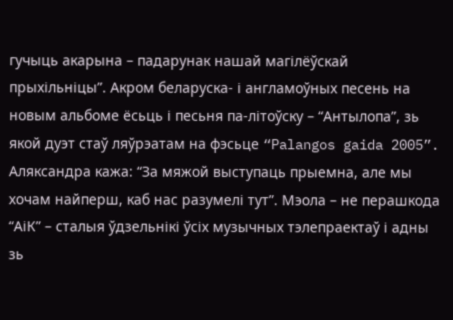гучыць акарына – падарунак нашай магілёўскай прыхільніцы”. Акром беларуска- і англамоўных песень на новым альбоме ёсьць і песьня па-літоўску – “Антылопа”, зь якой дуэт стаў ляўрэатам на фэсьце “Palangos gaida 2005”. Аляксандра кажа: “За мяжой выступаць прыемна, але мы хочам найперш, каб нас разумелі тут”. Мэола – не перашкода “АіК” – сталыя ўдзельнікі ўсіх музычных тэлепраектаў і адны зь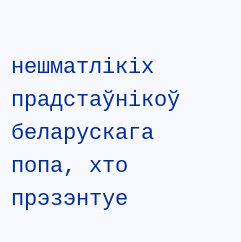нешматлікіх прадстаўнікоў беларускага попа, хто прэзэнтуе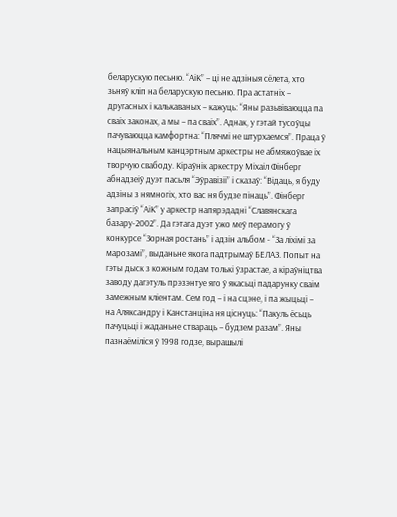беларускую песьню. “АіК” – ці не адзіныя сёлета, хто зьняў кліп на беларускую песьню. Пра астатніх – другасных і калькаваных – кажуць: “Яны разьвіваюцца па сваіх законах, а мы – па сваіх”. Аднак, у гэтай тусоўцы пачуваюцца камфортна: “Плячмі не штурхаемся”. Праца ў нацыянальным канцэртным аркестры не абмяжоўвае іх творчую свабоду. Кіраўнік аркестру Міхаіл Фінберг абнадзеіў дуэт пасьля “Эўравізіі” і сказаў: “Відаць, я буду адзіны з нямногіх, хто вас ня будзе пінаць”. Фінберг запрасіў “АіК” у аркестр напярэдадні “Славянскага базару-2002”. Да гэтага дуэт ужо меў перамогу ў конкурсе “Зорная ростань” і адзін альбом - “За ліхімі за марозамі”, выданьне якога падтрымаў БЕЛАЗ. Попыт на гэты дыск з кожным годам толькі ўзрастае, а кіраўніцтва заводу дагэтуль прэзэнтуе яго ў якасьці падарунку сваім замежным кліентам. Сем год – і на сцэне, і па жыцьці – на Аляксандру і Канстанціна ня ціснуць: “Пакуль ёсьць пачуцьці і жаданьне ствараць – будзем разам”. Яны пазнаёміліся ў 1998 годзе, вырашылі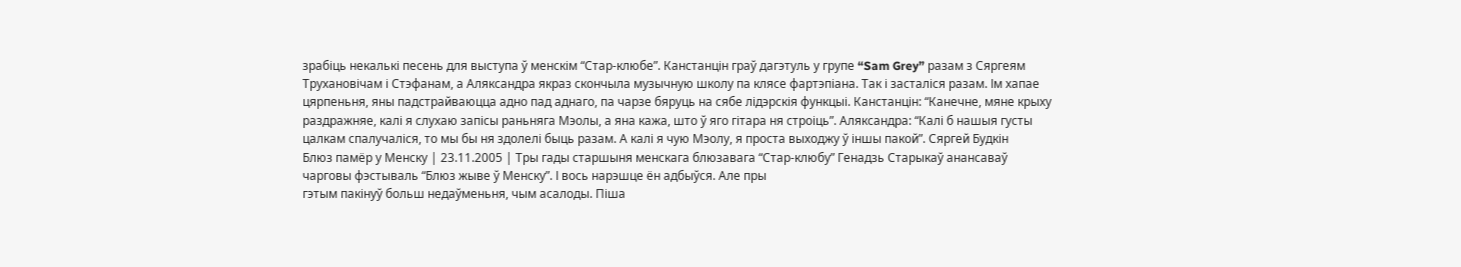зрабіць некалькі песень для выступа ў менскім “Стар-клюбе”. Канстанцін граў дагэтуль у групе “Sam Grey” разам з Сяргеям Трухановічам і Стэфанам, а Аляксандра якраз скончыла музычную школу па клясе фартэпіана. Так і засталіся разам. Ім хапае цярпеньня, яны падстрайваюцца адно пад аднаго, па чарзе бяруць на сябе лідэрскія функцыі. Канстанцін: “Канечне, мяне крыху раздражняе, калі я слухаю запісы раньняга Мэолы, а яна кажа, што ў яго гітара ня строіць”. Аляксандра: “Калі б нашыя густы цалкам спалучаліся, то мы бы ня здолелі быць разам. А калі я чую Мэолу, я проста выходжу ў іншы пакой”. Сяргей Будкін
Блюз памёр у Менску | 23.11.2005 | Тры гады старшыня менскага блюзавага “Стар-клюбу” Генадзь Старыкаў анансаваў
чарговы фэстываль “Блюз жыве ў Менску”. І вось нарэшце ён адбыўся. Але пры
гэтым пакінуў больш недаўменьня, чым асалоды. Піша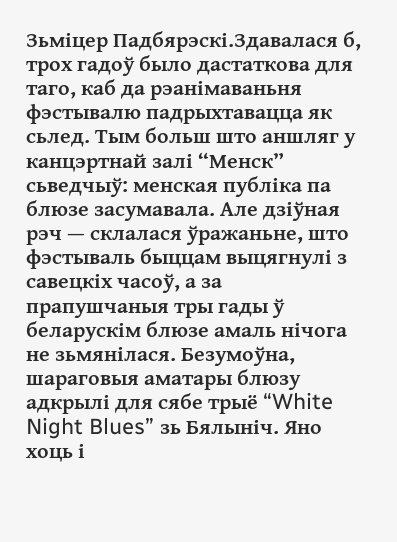Зьміцер Падбярэскі.Здавалася б, трох гадоў было дастаткова для таго, каб да рэанімаваньня фэстывалю падрыхтавацца як сьлед. Тым больш што аншляг у канцэртнай залі “Менск” сьведчыў: менская публіка па блюзе засумавала. Але дзіўная рэч — склалася ўражаньне, што фэстываль быццам выцягнулі з савецкіх часоў, а за прапушчаныя тры гады ў беларускім блюзе амаль нічога не зьмянілася. Безумоўна, шараговыя аматары блюзу адкрылі для сябе трыё “White Night Blues” зь Бялыніч. Яно хоць і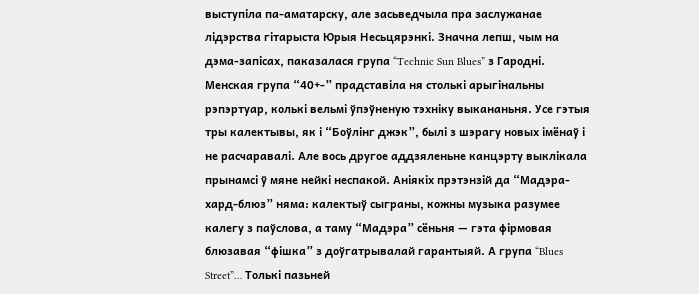выступіла па-аматарску, але засьведчыла пра заслужанае лідэрства гітарыста Юрыя Несьцярэнкі. Значна лепш, чым на дэма-запісах, паказалася група “Technic Sun Blues” з Гародні. Менская група “40+-” прадставіла ня столькі арыгінальны рэпэртуар, колькі вельмі ўпэўненую тэхніку выкананьня. Усе гэтыя тры калектывы, як і “Боўлінг джэк”, былі з шэрагу новых імёнаў і не расчаравалі. Але вось другое аддзяленьне канцэрту выклікала прынамсі ў мяне нейкі неспакой. Аніякіх прэтэнзій да “Мадэра-хард-блюз” няма: калектыў сыграны, кожны музыка разумее калегу з паўслова, а таму “Мадэра” сёньня — гэта фірмовая блюзавая “фішка” з доўгатрывалай гарантыяй. А група “Blues Street”… Толькі пазьней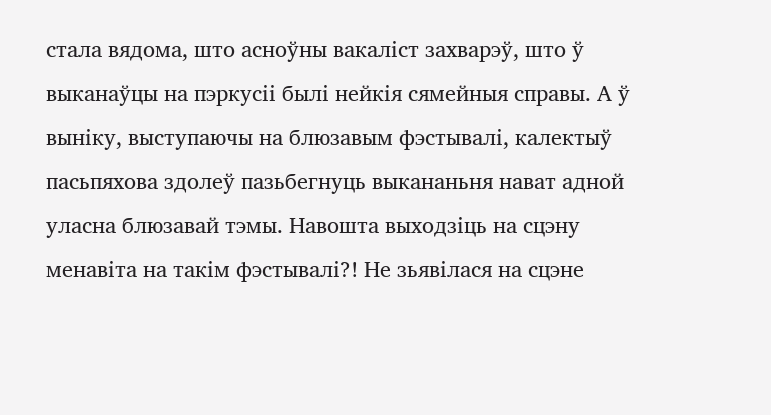стала вядома, што асноўны вакаліст захварэў, што ў выканаўцы на пэркусіі былі нейкія сямейныя справы. А ў выніку, выступаючы на блюзавым фэстывалі, калектыў пасьпяхова здолеў пазьбегнуць выкананьня нават адной уласна блюзавай тэмы. Навошта выходзіць на сцэну менавіта на такім фэстывалі?! Не зьявілася на сцэне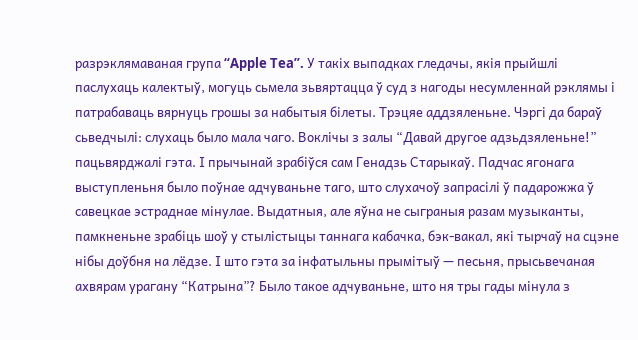разрэклямаваная група “Apple Tea”. У такіх выпадках гледачы, якія прыйшлі паслухаць калектыў, могуць сьмела зьвяртацца ў суд з нагоды несумленнай рэклямы і патрабаваць вярнуць грошы за набытыя білеты. Трэцяе аддзяленьне. Чэргі да бараў сьведчылі: слухаць было мала чаго. Воклічы з залы “Давай другое адзьдзяленьне!” пацьвярджалі гэта. І прычынай зрабіўся сам Генадзь Старыкаў. Падчас ягонага выступленьня было поўнае адчуваньне таго, што слухачоў запрасілі ў падарожжа ў савецкае эстраднае мінулае. Выдатныя, але яўна не сыграныя разам музыканты, памкненьне зрабіць шоў у стылістыцы таннага кабачка, бэк-вакал, які тырчаў на сцэне нібы доўбня на лёдзе. І што гэта за інфатыльны прымітыў — песьня, прысьвечаная ахвярам урагану “Катрына”? Было такое адчуваньне, што ня тры гады мінула з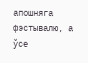апошняга фэстывалю, а ўсе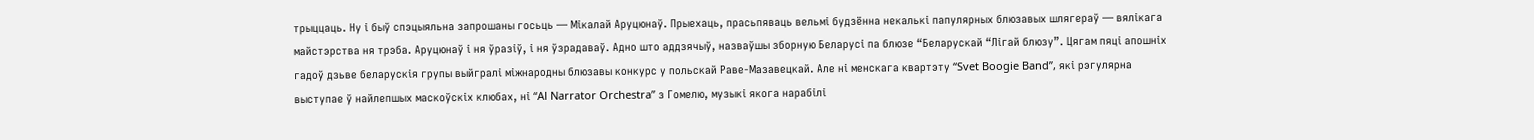трыццаць. Ну і быў спэцыяльна запрошаны госьць — Мікалай Аруцюнаў. Прыехаць, прасьпяваць вельмі будзённа некалькі папулярных блюзавых шлягераў — вялікага майстэрства ня трэба. Аруцюнаў і ня ўразіў, і ня ўзрадаваў. Адно што аддзячыў, назваўшы зборную Беларусі па блюзе “Беларускай “Лігай блюзу”. Цягам пяці апошніх гадоў дзьве беларускія групы выйгралі міжнародны блюзавы конкурс у польскай Раве-Мазавецкай. Але ні менскага квартэту “Svet Boogie Band”, які рэгулярна выступае ў найлепшых маскоўскіх клюбах, ні “Al Narrator Orchestra” з Гомелю, музыкі якога нарабілі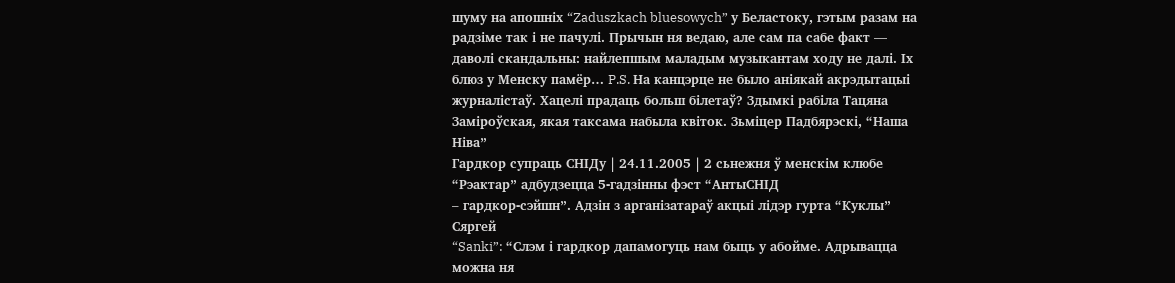шуму на апошніх “Zaduszkach bluesowych” у Беластоку, гэтым разам на радзіме так і не пачулі. Прычын ня ведаю, але сам па сабе факт — даволі скандальны: найлепшым маладым музыкантам ходу не далі. Іх блюз у Менску памёр… P.S. На канцэрце не было аніякай акрэдытацыі журналістаў. Хацелі прадаць больш білетаў? Здымкі рабіла Тацяна Заміроўская, якая таксама набыла квіток. Зьміцер Падбярэскі, “Наша Ніва”
Гардкор супраць СНІДу | 24.11.2005 | 2 сьнежня ў менскім клюбе “Рэактар” адбудзецца 5-гадзінны фэст “АнтыСНІД
– гардкор-сэйшн”. Адзін з арганізатараў акцыі лідэр гурта “Куклы” Сяргей
“Sanki”: “Слэм і гардкор дапамогуць нам быць у абойме. Адрывацца можна ня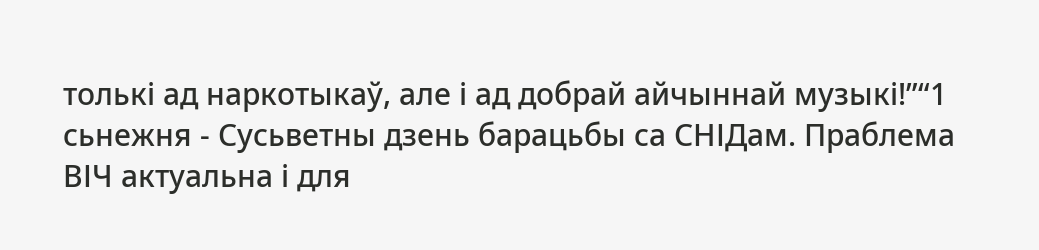толькі ад наркотыкаў, але і ад добрай айчыннай музыкі!”“1 сьнежня - Сусьветны дзень барацьбы са СНІДам. Праблема ВІЧ актуальна і для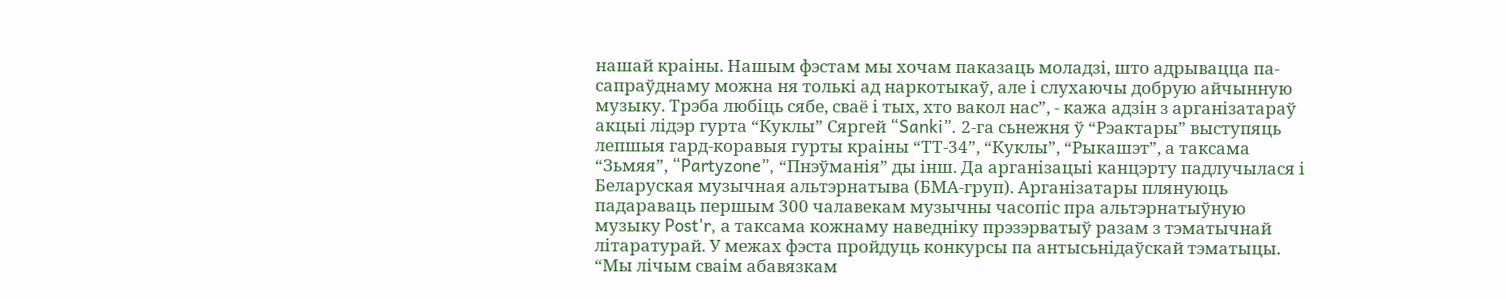нашай краіны. Нашым фэстам мы хочам паказаць моладзі, што адрывацца па-сапраўднаму можна ня толькі ад наркотыкаў, але і слухаючы добрую айчынную музыку. Трэба любіць сябе, сваё і тых, хто вакол нас”, - кажа адзін з арганізатараў акцыі лідэр гурта “Куклы” Сяргей “Sanki”. 2-га сьнежня ў “Рэактары” выступяць лепшыя гард-коравыя гурты краіны “ТТ-34”, “Куклы”, “Рыкашэт”, а таксама “Зьмяя”, “Partyzone”, “Пнэўманія” ды інш. Да арганізацыі канцэрту падлучылася і Беларуская музычная альтэрнатыва (БМА-груп). Арганізатары плянуюць падараваць першым 300 чалавекам музычны часопіс пра альтэрнатыўную музыку Post'r, а таксама кожнаму наведніку прэзэрватыў разам з тэматычнай літаратурай. У межах фэста пройдуць конкурсы па антысьнідаўскай тэматыцы. “Мы лічым сваім абавязкам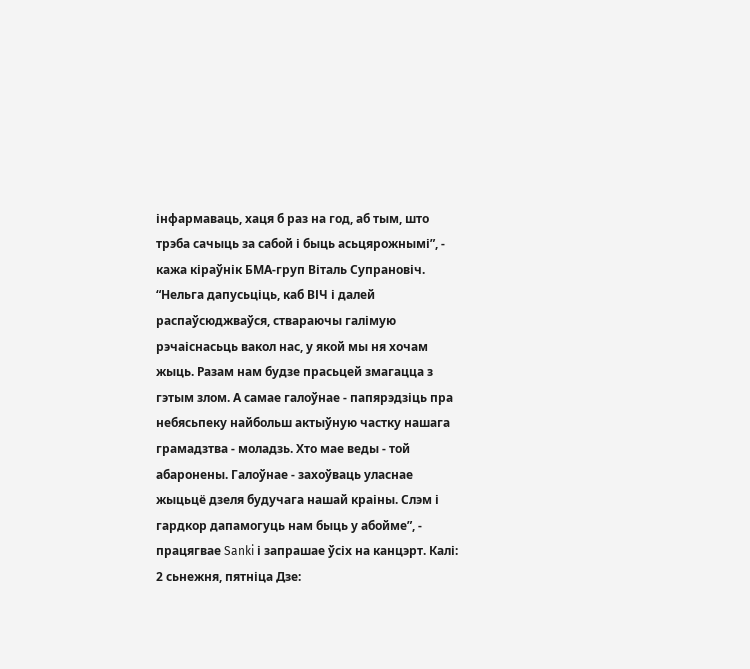інфармаваць, хаця б раз на год, аб тым, што трэба сачыць за сабой і быць асьцярожнымі”, - кажа кіраўнік БМА-груп Віталь Супрановіч. “Нельга дапусьціць, каб ВІЧ і далей распаўсюджваўся, ствараючы галімую рэчаіснасьць вакол нас, у якой мы ня хочам жыць. Разам нам будзе прасьцей змагацца з гэтым злом. А самае галоўнае - папярэдзіць пра небясьпеку найбольш актыўную частку нашага грамадзтва - моладзь. Хто мае веды - той абаронены. Галоўнае - захоўваць уласнае жыцьцё дзеля будучага нашай краіны. Слэм і гардкор дапамогуць нам быць у абойме”, - працягвае Sanki і запрашае ўсіх на канцэрт. Калі: 2 сьнежня, пятніца Дзе: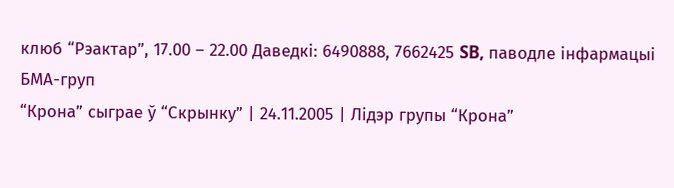клюб “Рэактар”, 17.00 – 22.00 Даведкі: 6490888, 7662425 SB, паводле інфармацыі БМА-груп
“Крона” сыграе ў “Скрынку” | 24.11.2005 | Лідэр групы “Крона”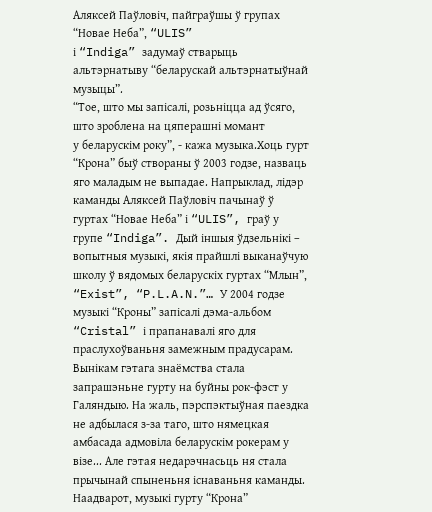Аляксей Паўловіч, пайграўшы ў групах “Новае Неба”, “ULIS”
і “Indiga” задумаў стварыць альтэрнатыву “беларускай альтэрнатыўнай музыцы”.
“Тое, што мы запісалі, розьніцца ад ўсяго, што зроблена на цяперашні момант
у беларускім року”, - кажа музыка.Хоць гурт “Крона” быў створаны ў 2003 годзе, назваць яго маладым не выпадае. Напрыклад, лідэр каманды Аляксей Паўловіч пачынаў ў гуртах “Новае Неба” і “ULIS”, граў у групе “Indiga”. Дый іншыя ўдзельнікі – вопытныя музыкі, якія прайшлі выканаўчую школу ў вядомых беларускіх гуртах “Млын”, “Exist”, “P.L.A.N.”… У 2004 годзе музыкі “Кроны” запісалі дэма-альбом “Cristal” і прапанавалі яго для праслухоўваньня замежным прадусарам. Вынікам гэтага знаёмства стала запрашэньне гурту на буйны рок-фэст у Галяндыю. На жаль, пэрспэктыўная паездка не адбылася з-за таго, што нямецкая амбасада адмовіла беларускім рокерам у візе... Але гэтая недарэчнасьць ня стала прычынай спыненьня існаваньня каманды. Наадварот, музыкі гурту “Крона”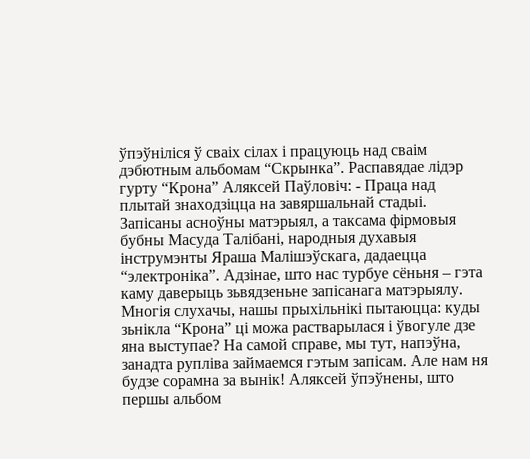ўпэўніліся ў сваіх сілах і працуюць над сваім дэбютным альбомам “Скрынка”. Распавядае лідэр гурту “Крона” Аляксей Паўловіч: - Праца над плытай знаходзіцца на завяршальнай стадыі. Запісаны асноўны матэрыял, а таксама фірмовыя бубны Масуда Талібані, народныя духавыя інструмэнты Яраша Малішэўскага, дадаецца “электроніка”. Адзінае, што нас турбуе сёньня – гэта каму даверыць зьвядзеньне запісанага матэрыялу. Многія слухачы, нашы прыхільнікі пытаюцца: куды зьнікла “Крона” ці можа растварылася і ўвогуле дзе яна выступае? На самой справе, мы тут, напэўна, занадта рупліва займаемся гэтым запісам. Але нам ня будзе сорамна за вынік! Аляксей ўпэўнены, што першы альбом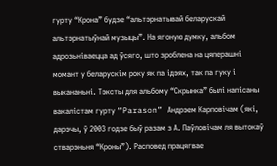гурту “Крона” будзе “альтэрнатывай беларускай альтэрнатыўнай музыцы”. На ягоную думку, альбом адрозьніваецца ад ўсяго, што зроблена на цяперашні момант у беларускім року як па ідэях, так па гуку і выкананьні. Тэксты для альбому “Скрынка” былі напісаны вакалістам гурту “Parason” Андрэем Карповічам (які, дарэчы, ў 2003 годзе быў разам з А. Паўловічам ля вытокаў стварэньня “Кроны”). Расповед працягвае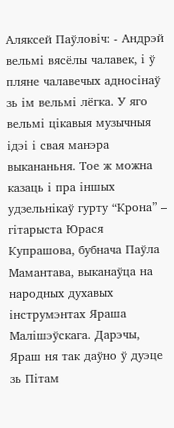Аляксей Паўловіч: - Андрэй вельмі вясёлы чалавек, і ў пляне чалавечых адносінаў зь ім вельмі лёгка. У яго вельмі цікавыя музычныя ідэі і свая манэра выкананьня. Тое ж можна казаць і пра іншых удзельнікаў гурту “Крона” – гітарыста Юрася Купрашова, бубнача Паўла Мамантава, выканаўца на народных духавых інструмэнтах Яраша Малішэўскага. Дарэчы, Яраш ня так даўно ў дуэце зь Пітам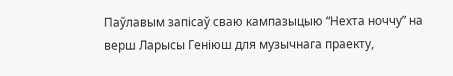Паўлавым запісаў сваю кампазыцыю “Нехта ноччу” на верш Ларысы Геніюш для музычнага праекту,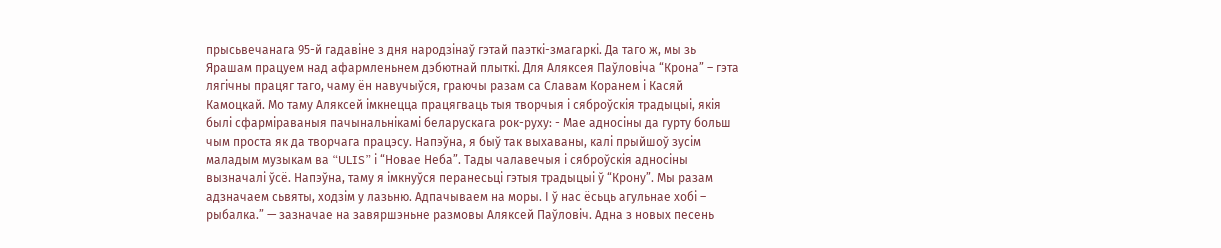прысьвечанага 95-й гадавіне з дня народзінаў гэтай паэткі-змагаркі. Да таго ж, мы зь Ярашам працуем над афармленьнем дэбютнай плыткі. Для Аляксея Паўловіча “Крона” – гэта лягічны працяг таго, чаму ён навучыўся, граючы разам са Славам Коранем і Касяй Камоцкай. Мо таму Аляксей імкнецца працягваць тыя творчыя і сяброўскія традыцыі, якія былі сфарміраваныя пачынальнікамі беларускага рок-руху: - Мае адносіны да гурту больш чым проста як да творчага працэсу. Напэўна, я быў так выхаваны, калі прыйшоў зусім маладым музыкам ва “ULIS” і “Новае Неба”. Тады чалавечыя і сяброўскія адносіны вызначалі ўсё. Напэўна, таму я імкнуўся перанесьці гэтыя традыцыі ў “Крону”. Мы разам адзначаем сьвяты, ходзім у лазьню. Адпачываем на моры. І ў нас ёсьць агульнае хобі – рыбалка.” — зазначае на завяршэньне размовы Аляксей Паўловіч. Адна з новых песень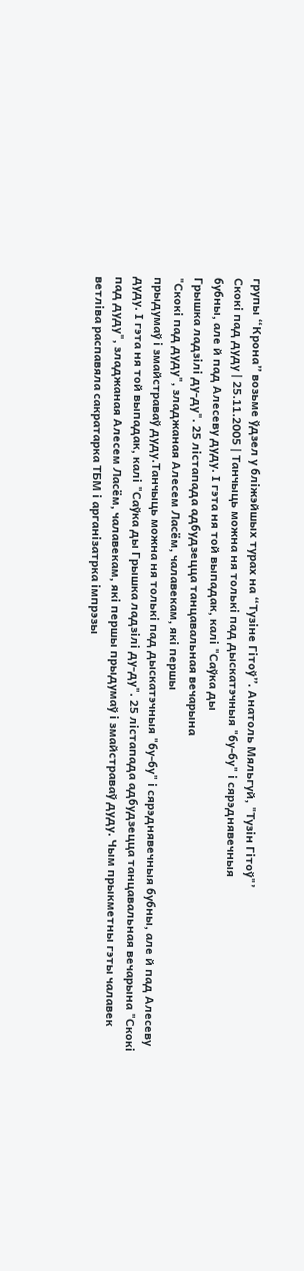групы “Крона” возьме ўдзел у бліжэйшых турах на “Тузіне Гітоў”. Анатоль Мяльгуй, "Тузін Гітоў"’
Скокі пад дуду | 25.11.2005 | Танчыць можна ня толькі пад дыскатэчныя "бу-бу" і сярэднявечныя
бубны, але й пад Алесеву дуду. І гэта ня той выпадак, калі "Саўка ды
Грышка ладзілі ду-ду". 25 лістапада адбудзецца танцавальная вечарына
"Скокі пад дуду", зладжаная Алесем Ласём, чалавекам, які першы
прыдумаў і змайстраваў дуду.Танчыць можна ня толькі пад дыскатэчныя "бу-бу" і сярэднявечныя бубны, але й пад Алесеву дуду. І гэта ня той выпадак, калі "Саўка ды Грышка ладзілі ду-ду". 25 лістапада адбудзецца танцавальная вечарына "Скокі пад дуду", зладжаная Алесем Ласём, чалавекам, які першы прыдумаў і змайстраваў дуду. Чым прыкметны гэты чалавек ветліва распавяла сакратарка ТБМ і арганізатрка імпрэзы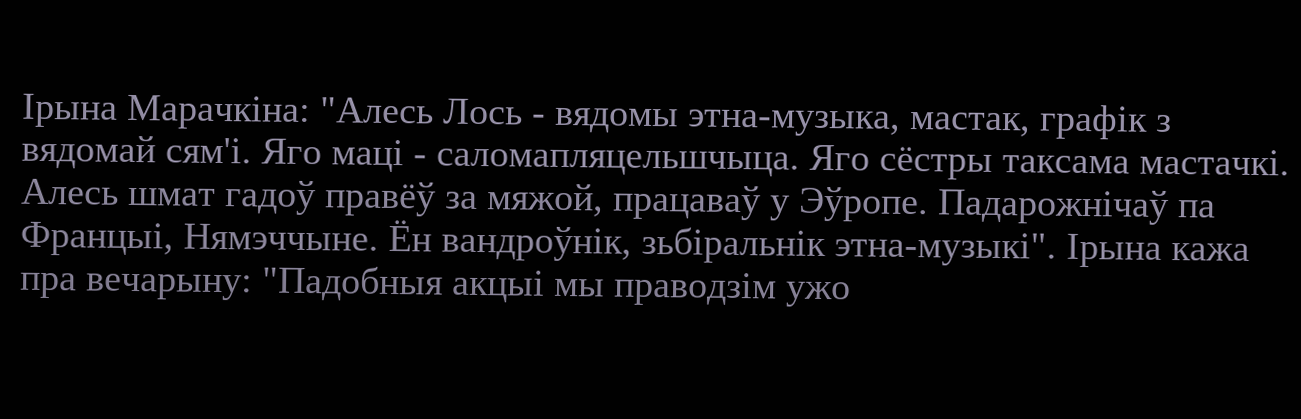Ірына Марачкіна: "Алесь Лось - вядомы этна-музыка, мастак, графік з вядомай сям'і. Яго маці - саломапляцельшчыца. Яго сёстры таксама мастачкі. Алесь шмат гадоў правёў за мяжой, працаваў у Эўропе. Падарожнічаў па Францыі, Нямэччыне. Ён вандроўнік, зьбіральнік этна-музыкі". Ірына кажа пра вечарыну: "Падобныя акцыі мы праводзім ужо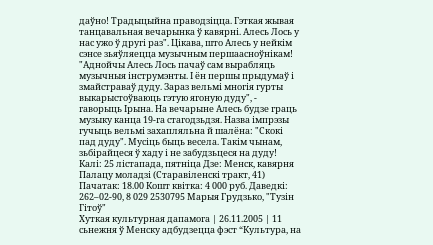даўно! Традыцыйна праводзіцца. Гэткая жывая танцавальная вечарынка ў кавярні. Алесь Лось у нас ужо ў другі раз". Цікава, што Алесь у нейкім сэнсе зьяўляецца музычным першаасноўнікам! "Аднойчы Алесь Лось пачаў сам вырабляць музычныя інструмэнты. І ён першы прыдумаў і змайстраваў дуду. Зараз вельмі многія гурты выкарыстоўваюць гэтую ягоную дуду", - гаворыць Ірына. На вечарыне Алесь будзе граць музыку канца 19-га стагодзьдзя. Назва імпрэзы гучыць вельмі захапляльна й шалёна: "Скокі пад дуду". Мусіць быць весела. Такім чынам, зьбірайцеся ў хаду і не забудзьцеся на дуду! Калі: 25 лістапада, пятніца Дзе: Менск, кавярня Палацу моладзі (Старавіленскі тракт, 41) Пачатак: 18.00 Кошт квітка: 4 000 руб. Даведкі: 262–02-90, 8 029 2530795 Марыя Грудзько, "Тузін Гітоў"
Хуткая культурная дапамога | 26.11.2005 | 11 сьнежня ў Менску адбудзецца фэст “Культура, на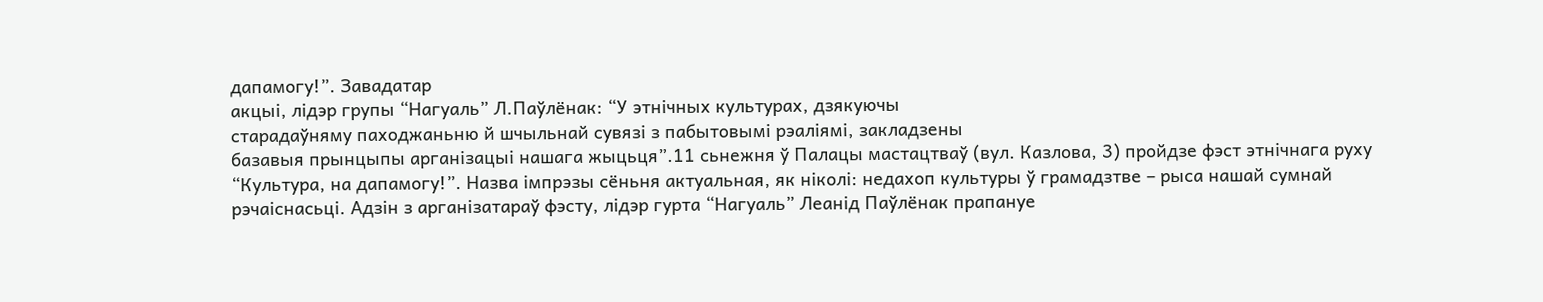дапамогу!”. Завадатар
акцыі, лідэр групы “Нагуаль” Л.Паўлёнак: “У этнічных культурах, дзякуючы
старадаўняму паходжаньню й шчыльнай сувязі з пабытовымі рэаліямі, закладзены
базавыя прынцыпы арганізацыі нашага жыцьця”.11 сьнежня ў Палацы мастацтваў (вул. Казлова, 3) пройдзе фэст этнічнага руху “Культура, на дапамогу!”. Назва імпрэзы сёньня актуальная, як ніколі: недахоп культуры ў грамадзтве – рыса нашай сумнай рэчаіснасьці. Адзін з арганізатараў фэсту, лідэр гурта “Нагуаль” Леанід Паўлёнак прапануе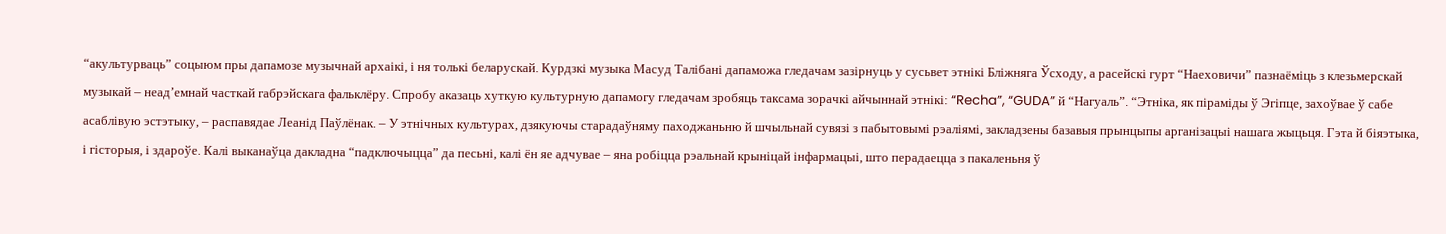“акультурваць” соцыюм пры дапамозе музычнай архаікі, і ня толькі беларускай. Курдзкі музыка Масуд Талібані дапаможа гледачам зазірнуць у сусьвет этнікі Бліжняга Ўсходу, а расейскі гурт “Наеховичи” пазнаёміць з клезьмерскай музыкай – неад’емнай часткай габрэйскага фальклёру. Спробу аказаць хуткую культурную дапамогу гледачам зробяць таксама зорачкі айчыннай этнікі: “Recha”, “GUDA” й “Нагуаль”. “Этніка, як піраміды ў Эгіпце, захоўвае ў сабе асаблівую эстэтыку, – распавядае Леанід Паўлёнак. – У этнічных культурах, дзякуючы старадаўняму паходжаньню й шчыльнай сувязі з пабытовымі рэаліямі, закладзены базавыя прынцыпы арганізацыі нашага жыцьця. Гэта й біяэтыка, і гісторыя, і здароўе. Калі выканаўца дакладна “падключыцца” да песьні, калі ён яе адчувае – яна робіцца рэальнай крыніцай інфармацыі, што перадаецца з пакаленьня ў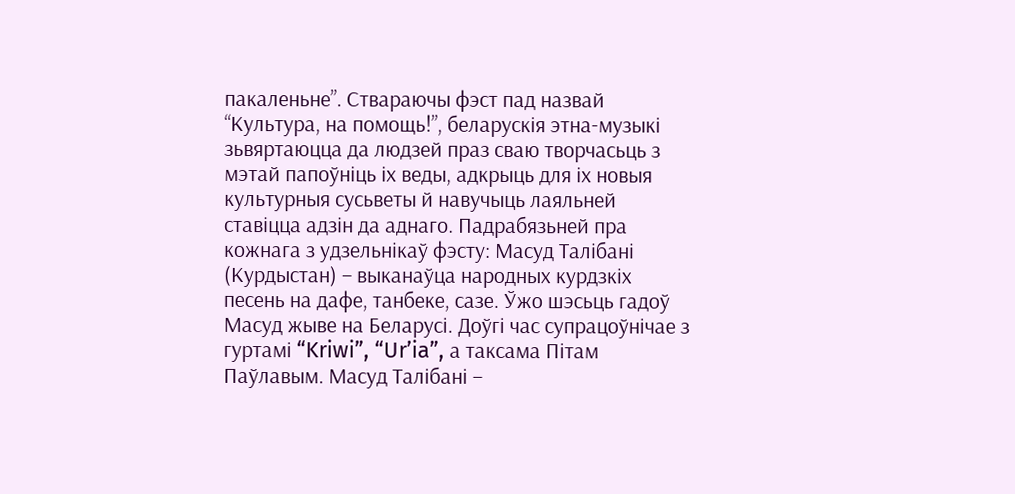пакаленьне”. Ствараючы фэст пад назвай “Культура, на помощь!”, беларускія этна-музыкі зьвяртаюцца да людзей праз сваю творчасьць з мэтай папоўніць іх веды, адкрыць для іх новыя культурныя сусьветы й навучыць лаяльней ставіцца адзін да аднаго. Падрабязьней пра кожнага з удзельнікаў фэсту: Масуд Талібані (Курдыстан) – выканаўца народных курдзкіх песень на дафе, танбеке, сазе. Ўжо шэсьць гадоў Масуд жыве на Беларусі. Доўгі час супрацоўнічае з гуртамі “Kriwi”, “Ur’ia”, а таксама Пітам Паўлавым. Масуд Талібані –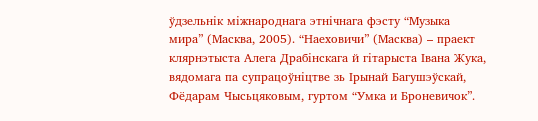ўдзельнік міжнароднага этнічнага фэсту “Музыка мира” (Масква, 2005). “Наеховичи” (Масква) – праект клярнэтыста Алега Драбінскага й гітарыста Івана Жука, вядомага па супрацоўніцтве зь Ірынай Багушэўскай, Фёдарам Чысьцяковым, гуртом “Умка и Броневичок”.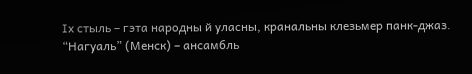Іх стыль – гэта народны й уласны, кранальны клезьмер панк-джаз. “Нагуаль” (Менск) – ансамбль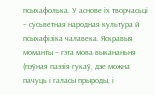псыхафолька. У аснове іх творчасьці – сусьветная народная культура й псыхафізіка чалавека. Яскравыя моманты – гэта мова выкананьня (пэўная паэзія гукаў, дзе можна пачуць і галасы прыроды, і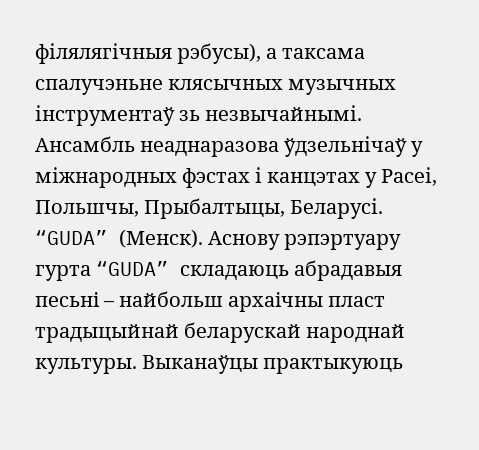філялягічныя рэбусы), а таксама спалучэньне клясычных музычных інструментаў зь незвычайнымі. Ансамбль неаднаразова ўдзельнічаў у міжнародных фэстах і канцэтах у Расеі, Польшчы, Прыбалтыцы, Беларусі. “GUDA” (Менск). Аснову рэпэртуару гурта “GUDA” складаюць абрадавыя песьнi – найбольш архаiчны пласт традыцыйнай беларускай народнай культуры. Выканаўцы практыкуюць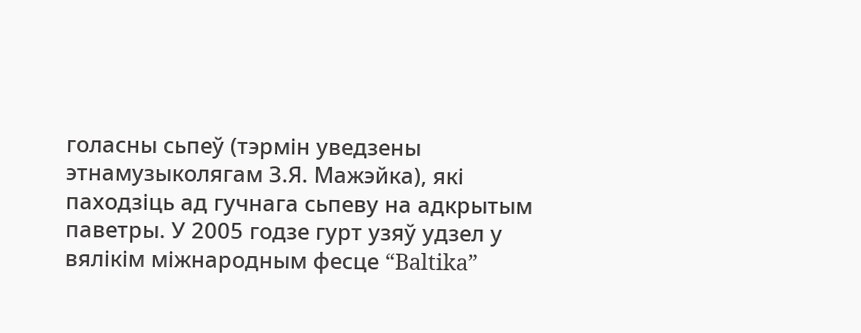голасны сьпеў (тэрмін уведзены этнамузыколягам З.Я. Мажэйка), якi паходзiць ад гучнага сьпеву на адкрытым паветры. У 2005 годзе гурт узяў удзел у вялікім міжнародным фесце “Baltika”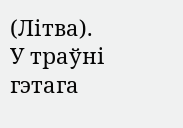(Літва). У траўні гэтага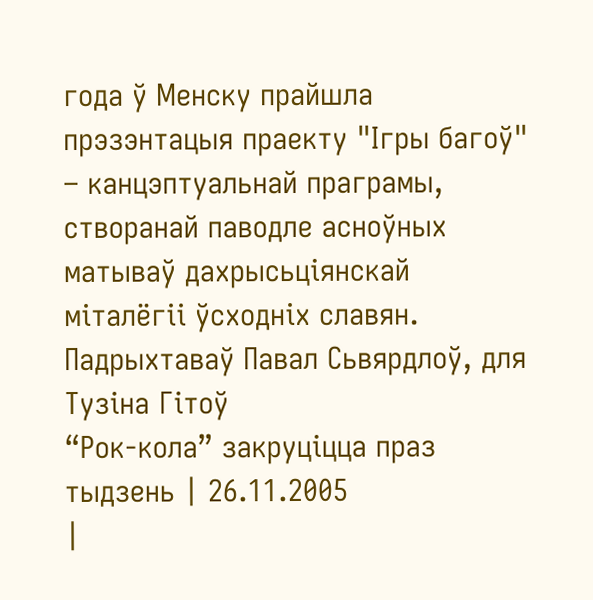года ў Менску прайшла прэзэнтацыя праекту "Ігры багоў" – канцэптуальнай праграмы, створанай паводле асноўных матываў дахрысьціянскай міталёгіі ўсходніх славян. Падрыхтаваў Павал Сьвярдлоў, для Тузіна Гітоў
“Рок-кола” закруціцца праз тыдзень | 26.11.2005
|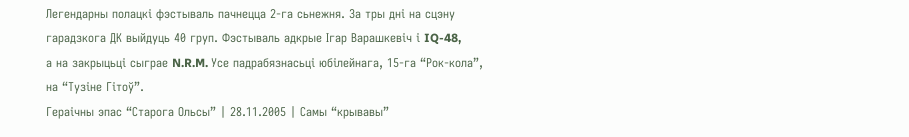Легендарны полацкі фэстываль пачнецца 2-га сьнежня. За тры дні на сцэну
гарадзкога ДК выйдуць 40 груп. Фэстываль адкрые Ігар Варашкевіч і IQ-48,
а на закрыцьці сыграе N.R.M. Усе падрабязнасьці юбілейнага, 15-га “Рок-кола”,
на “Тузіне Гітоў”.
Гераічны эпас “Старога Ольсы” | 28.11.2005 | Самы “крывавы”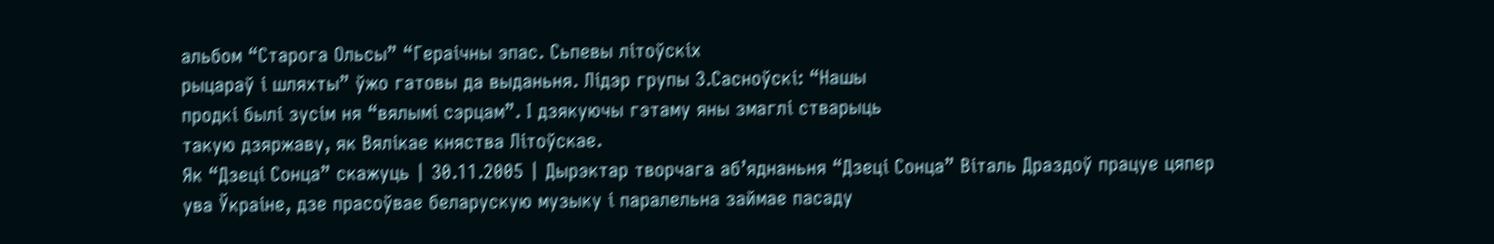альбом “Старога Ольсы” “Гераічны эпас. Сьпевы літоўскіх
рыцараў і шляхты” ўжо гатовы да выданьня. Лідэр групы З.Сасноўскі: “Нашы
продкі былі зусім ня “вялымі сэрцам”. І дзякуючы гэтаму яны змаглі стварыць
такую дзяржаву, як Вялікае княства Літоўскае.
Як “Дзеці Сонца” скажуць | 30.11.2005 | Дырэктар творчага аб’яднаньня “Дзеці Сонца” Віталь Драздоў працуе цяпер
ува Ўкраіне, дзе прасоўвае беларускую музыку і паралельна займае пасаду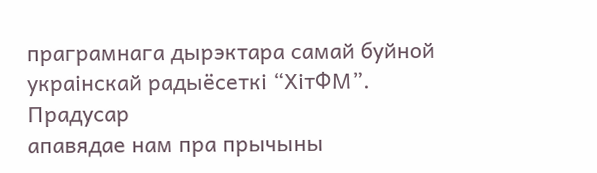праграмнага дырэктара самай буйной украінскай радыёсеткі “ХітФМ”. Прадусар
апавядае нам пра прычыны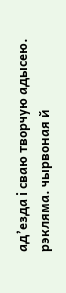ад’езда і сваю творчую адысею.
рэкляма. чырвоная й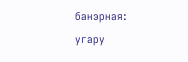банэрная:
угару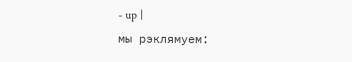- up |
мы рэклямуем: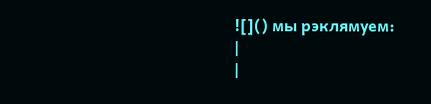![]() мы рэклямуем:
|
|